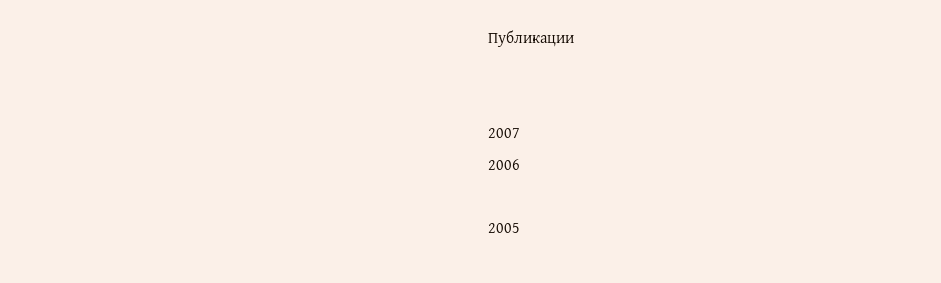Публикации


2007
2006

2005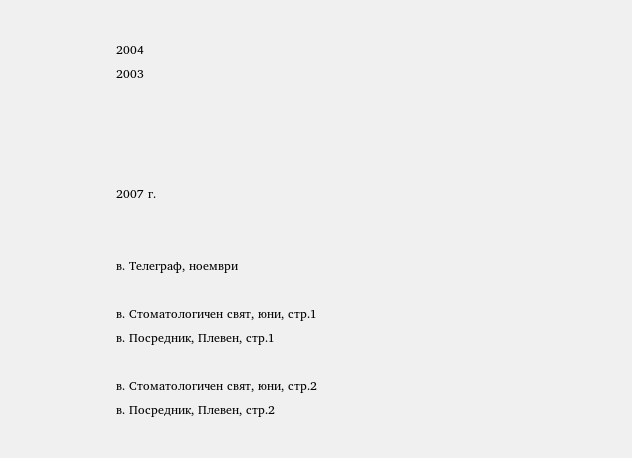2004
2003




2007 г.


в. Телеграф, ноември

в. Стоматологичен свят, юни, стр.1
в. Посредник, Плевен, стр.1

в. Стоматологичен свят, юни, стр.2
в. Посредник, Плевен, стр.2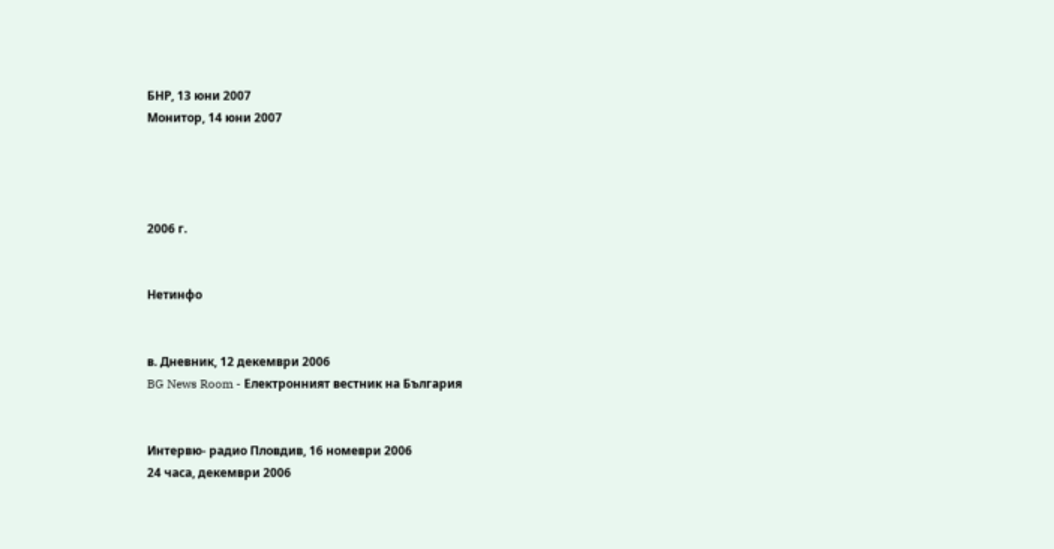БНР, 13 юни 2007
Монитор, 14 юни 2007




2006 г.


Нетинфо


в. Дневник, 12 декември 2006
BG News Room - Електронният вестник на България


Интервю- радио Пловдив, 16 номеври 2006
24 часа, декември 2006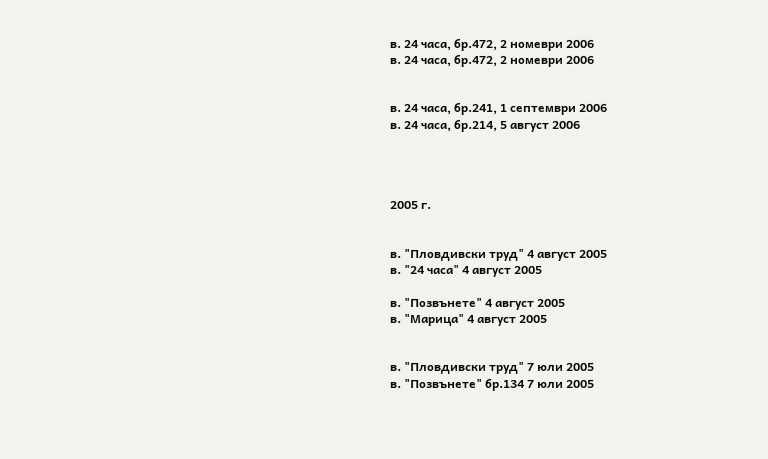в. 24 часа, бр.472, 2 номеври 2006
в. 24 часа, бр.472, 2 номеври 2006


в. 24 часа, бр.241, 1 септември 2006
в. 24 часа, бр.214, 5 август 2006




2005 г.


в. "Пловдивски труд" 4 август 2005
в. "24 часа" 4 август 2005

в. "Позвънете" 4 август 2005
в. "Марица" 4 август 2005


в. "Пловдивски труд" 7 юли 2005
в. "Позвънете" бр.134 7 юли 2005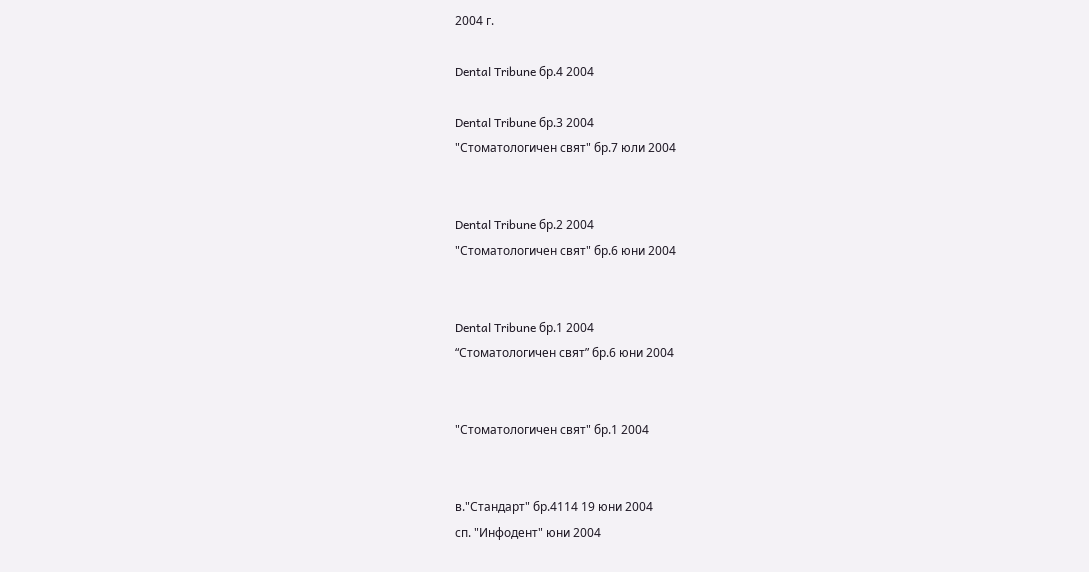2004 г.

Dental Tribune бр.4 2004

Dental Tribune бр.3 2004
"Стоматологичен свят" бр.7 юли 2004


Dental Tribune бр.2 2004
"Стоматологичен свят" бр.6 юни 2004


Dental Tribune бр.1 2004
“Стоматологичен свят” бр.6 юни 2004


"Стоматологичен свят" бр.1 2004


в."Стандарт" бр.4114 19 юни 2004
сп. "Инфодент" юни 2004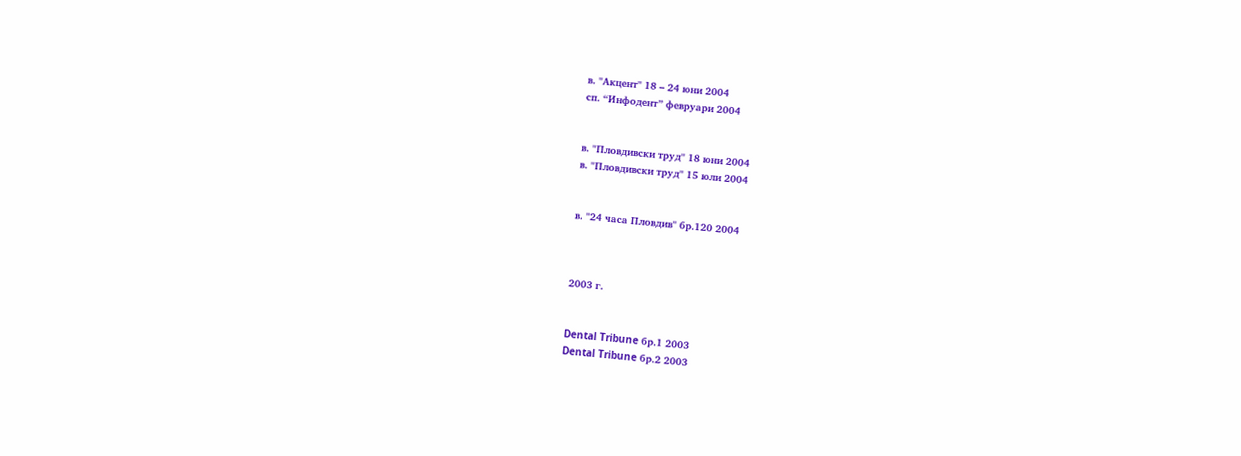в. "Акцент" 18 – 24 юни 2004
сп. “Инфодент” февруари 2004


в. "Пловдивски труд" 18 юни 2004
в. "Пловдивски труд" 15 юли 2004


в. "24 часа Пловдив" бр.120 2004



2003 г.


Dental Tribune бр.1 2003
Dental Tribune бр.2 2003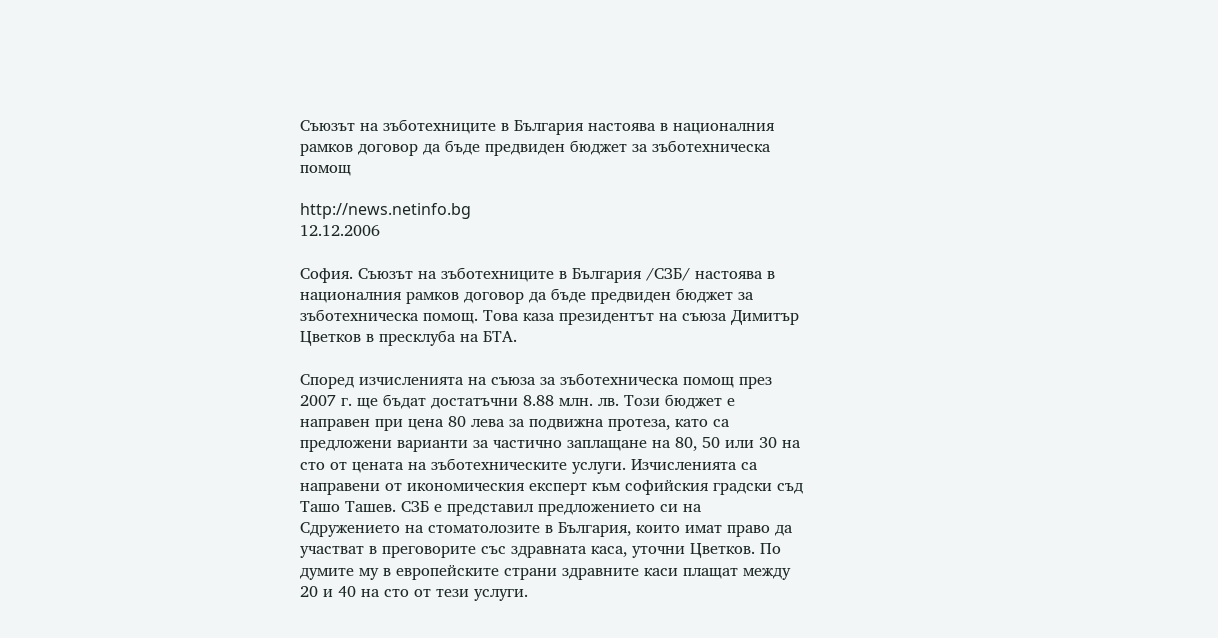Съюзът на зъботехниците в България настоява в националния рамков договор да бъде предвиден бюджет за зъботехническа помощ

http://news.netinfo.bg
12.12.2006

София. Съюзът на зъботехниците в България /СЗБ/ настоява в националния рамков договор да бъде предвиден бюджет за зъботехническа помощ. Това каза президентът на съюза Димитър Цветков в пресклуба на БТА.

Според изчисленията на съюза за зъботехническа помощ през 2007 г. ще бъдат достатъчни 8.88 млн. лв. Този бюджет е направен при цена 80 лева за подвижна протеза, като са предложени варианти за частично заплащане на 80, 50 или 30 на сто от цената на зъботехническите услуги. Изчисленията са направени от икономическия експерт към софийския градски съд Ташо Ташев. СЗБ е представил предложението си на Сдружението на стоматолозите в България, които имат право да участват в преговорите със здравната каса, уточни Цветков. По думите му в европейските страни здравните каси плащат между 20 и 40 на сто от тези услуги.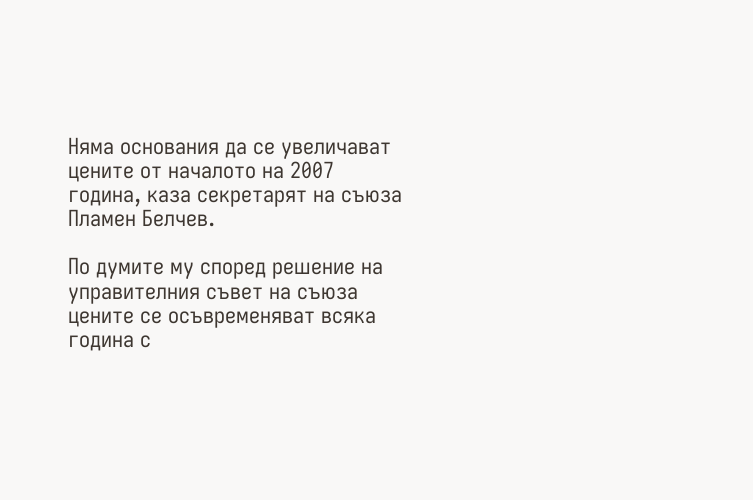Няма основания да се увеличават цените от началото на 2007 година, каза секретарят на съюза Пламен Белчев.

По думите му според решение на управителния съвет на съюза цените се осъвременяват всяка година с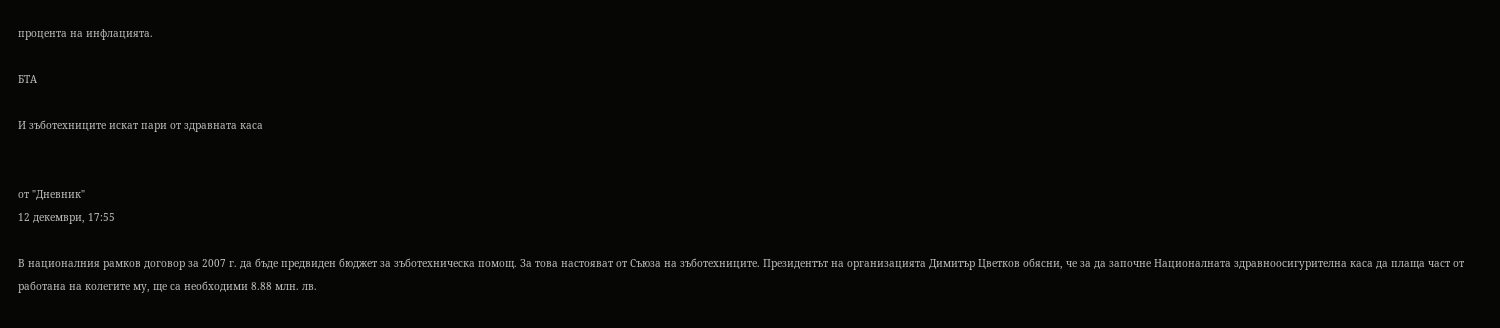процента на инфлацията.

БТА

И зъботехниците искат пари от здравната каса


от "Дневник"
12 декември, 17:55

В националния рамков договор за 2007 г. да бъде предвиден бюджет за зъботехническа помощ. За това настояват от Съюза на зъботехниците. Президентът на организацията Димитър Цветков обясни, че за да започне Националната здравноосигурителна каса да плаща част от работана на колегите му, ще са необходими 8.88 млн. лв.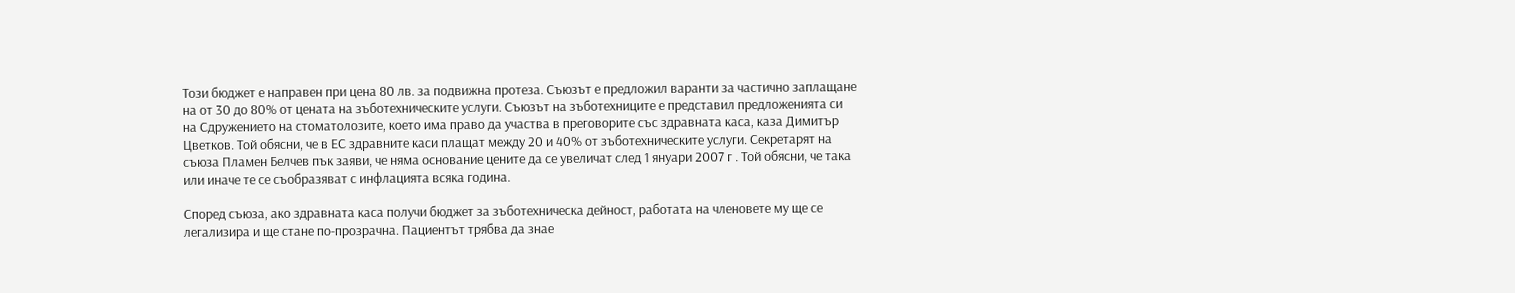Този бюджет е направен при цена 80 лв. за подвижна протеза. Съюзът е предложил варанти за частично заплащане на от 30 до 80% от цената на зъботехническите услуги. Съюзът на зъботехниците е представил предложенията си на Сдружението на стоматолозите, което има право да участва в преговорите със здравната каса, каза Димитър Цветков. Той обясни, че в ЕС здравните каси плащат между 20 и 40% от зъботехническите услуги. Секретарят на съюза Пламен Белчев пък заяви, че няма основание цените да се увеличат след 1 януари 2007 г . Той обясни, че така или иначе те се съобразяват с инфлацията всяка година.

Според съюза, ако здравната каса получи бюджет за зъботехническа дейност, работата на членовете му ще се легализира и ще стане по-прозрачна. Пациентът трябва да знае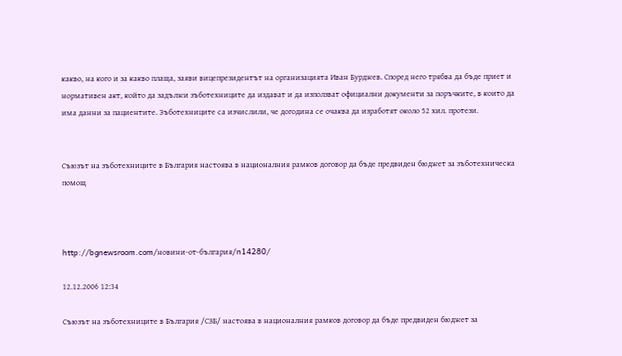какво, на кого и за какво плаща, заяви вицепрезидентът на организацията Иван Бурджев. Според него трябва да бъде приет и нормативен акт, който да задължи зъботехниците да издават и да използват официални документи за поръчките, в които да има данни за пациентите. Зъботехниците са изчислили, че догодина се очаква да изработят около 52 хил. протези.


Съюзът на зъботехниците в България настоява в националния рамков договор да бъде предвиден бюджет за зъботехническа помощ



http://bgnewsroom.com/новини-от-българия/n14280/

12.12.2006 12:34

Съюзът на зъботехниците в България /СЗБ/ настоява в националния рамков договор да бъде предвиден бюджет за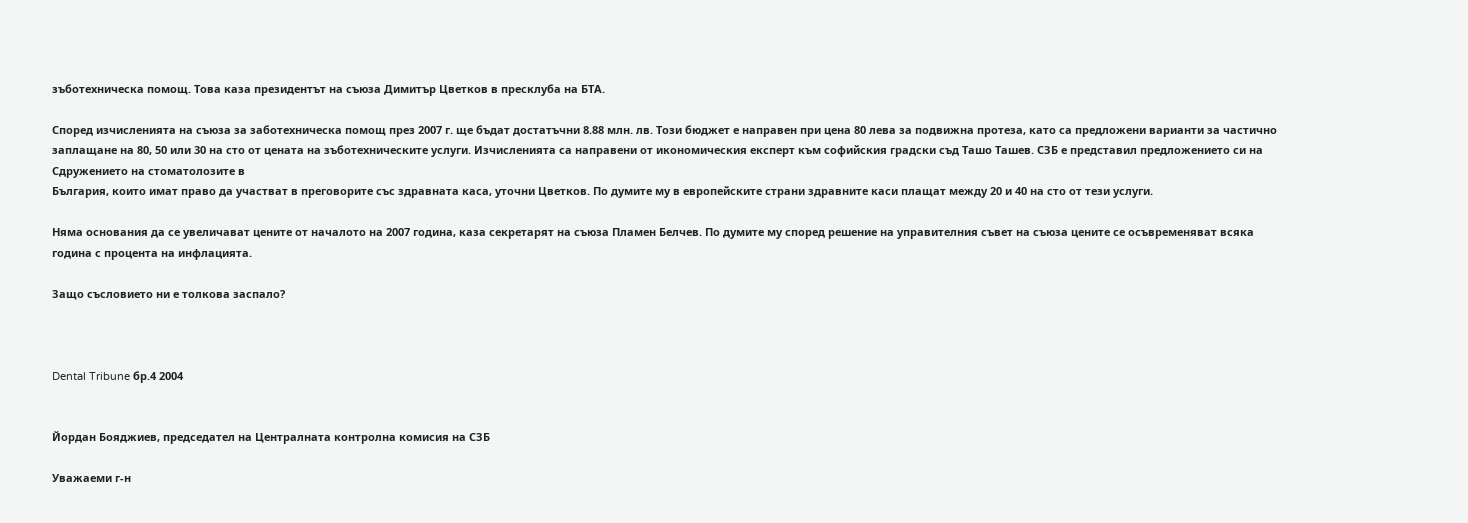зъботехническа помощ. Това каза президентът на съюза Димитър Цветков в пресклуба на БТА.

Според изчисленията на съюза за заботехническа помощ през 2007 г. ще бъдат достатъчни 8.88 млн. лв. Този бюджет е направен при цена 80 лева за подвижна протеза, като са предложени варианти за частично заплащане на 80, 50 или 30 на сто от цената на зъботехническите услуги. Изчисленията са направени от икономическия експерт към софийския градски съд Ташо Ташев. СЗБ е представил предложението си на Сдружението на стоматолозите в
България, които имат право да участват в преговорите със здравната каса, уточни Цветков. По думите му в европейските страни здравните каси плащат между 20 и 40 на сто от тези услуги.

Няма основания да се увеличават цените от началото на 2007 година, каза секретарят на съюза Пламен Белчев. По думите му според решение на управителния съвет на съюза цените се осъвременяват всяка година с процента на инфлацията.

Защо съсловието ни е толкова заспало?



Dental Tribune бр.4 2004


Йордан Бояджиев, председател на Централната контролна комисия на СЗБ

Уважаеми г-н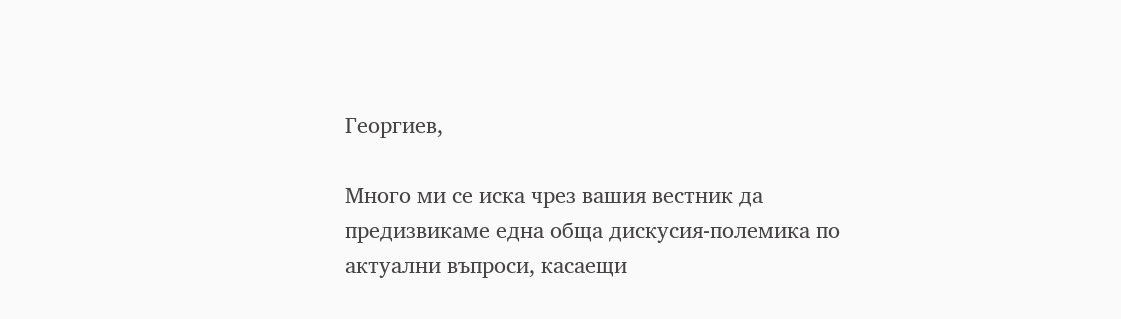Георгиев,

Много ми се иска чрез вашия вестник да предизвикаме една обща дискусия-полемика по актуални въпроси, касаещи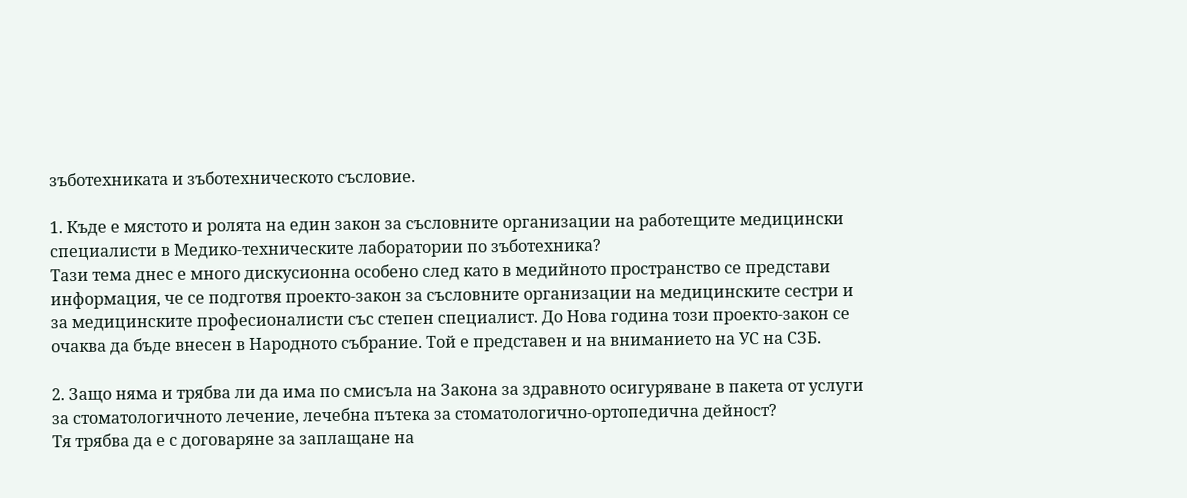зъботехниката и зъботехническото съсловие.

1. Къде е мястото и ролята на един закон за съсловните организации на работещите медицински специалисти в Медико-техническите лаборатории по зъботехника?
Тази тема днес е много дискусионна особено след като в медийното пространство се представи информация, че се подготвя проекто-закон за съсловните организации на медицинските сестри и за медицинските професионалисти със степен специалист. До Нова година този проекто-закон се очаква да бъде внесен в Народното събрание. Той е представен и на вниманието на УС на СЗБ.

2. Защо няма и трябва ли да има по смисъла на Закона за здравното осигуряване в пакета от услуги за стоматологичното лечение, лечебна пътека за стоматологично-ортопедична дейност?
Тя трябва да е с договаряне за заплащане на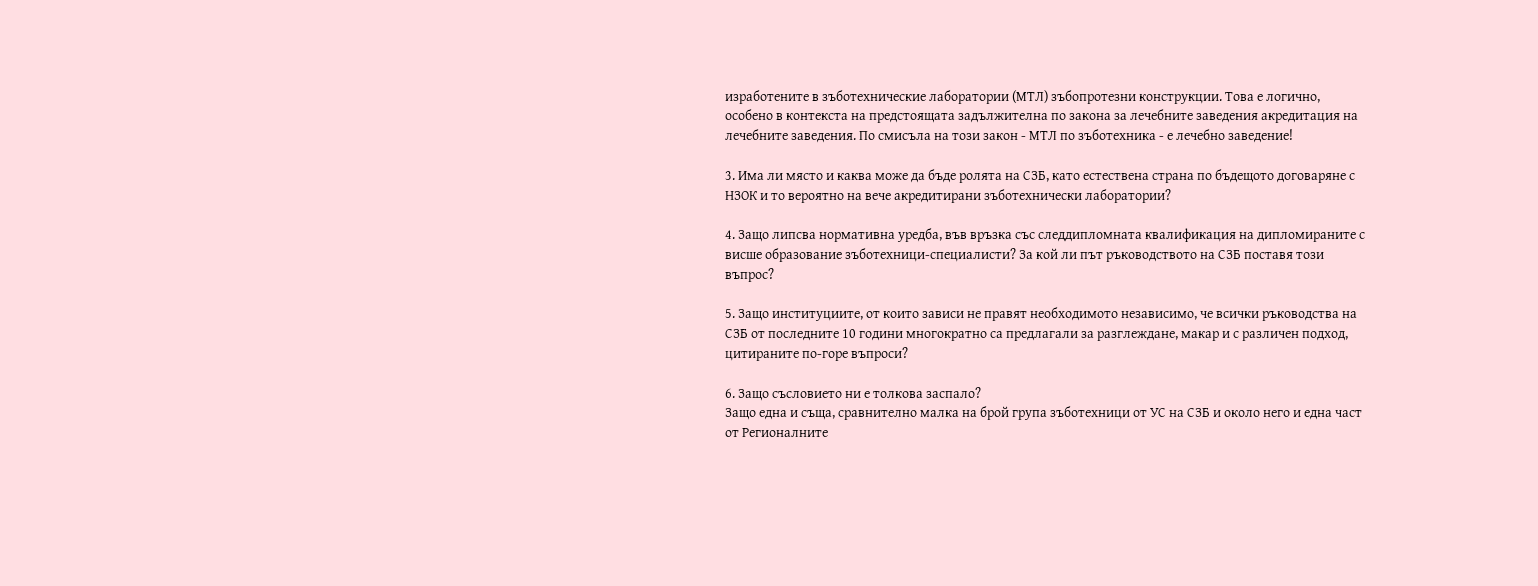изработените в зъботехнические лаборатории (МТЛ) зъбопротезни конструкции. Това е логично, особено в контекста на предстоящата задължителна по закона за лечебните заведения акредитация на лечебните заведения. По смисъла на този закон - МТЛ по зъботехника - е лечебно заведение!

3. Има ли място и каква може да бъде ролята на СЗБ, като естествена страна по бъдещото договаряне с НЗОК и то вероятно на вече акредитирани зъботехнически лаборатории?

4. Защо липсва нормативна уредба, във връзка със следдипломната квалификация на дипломираните с висше образование зъботехници-специалисти? За кой ли път ръководството на СЗБ поставя този въпрос?

5. Защо институциите, от които зависи не правят необходимото независимо, че всички ръководства на СЗБ от последните 10 години многократно са предлагали за разглеждане, макар и с различен подход, цитираните по-горе въпроси?

6. Защо съсловието ни е толкова заспало?
Защо една и съща, сравнително малка на брой група зъботехници от УС на СЗБ и около него и една част от Регионалните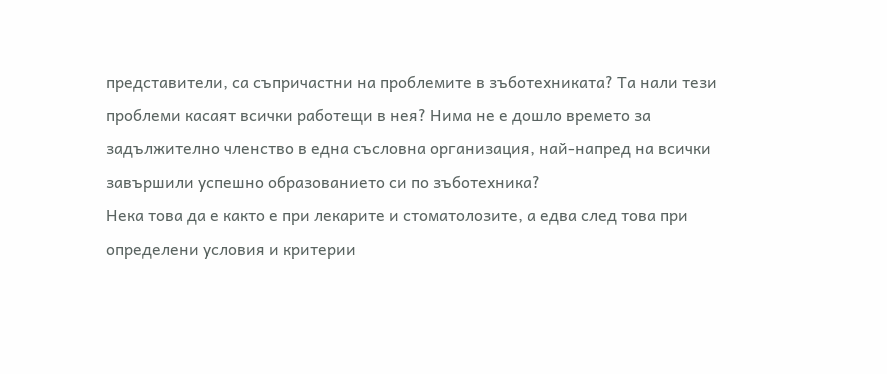представители, са съпричастни на проблемите в зъботехниката? Та нали тези проблеми касаят всички работещи в нея? Нима не е дошло времето за задължително членство в една съсловна организация, най-напред на всички завършили успешно образованието си по зъботехника?
Нека това да е както е при лекарите и стоматолозите, а едва след това при определени условия и критерии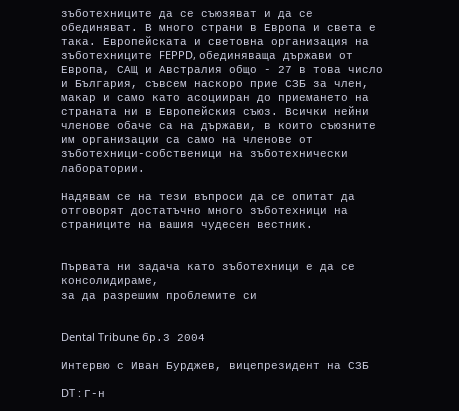зъботехниците да се съюзяват и да се обединяват. В много страни в Европа и света е така. Европейската и световна организация на зъботехниците FEPPD, обединяваща държави от Европа, САЩ и Австралия общо - 27 в това число и България, съвсем наскоро прие СЗБ за член, макар и само като асоцииран до приемането на страната ни в Европейския съюз. Всички нейни членове обаче са на държави, в които съюзните им организации са само на членове от зъботехници-собственици на зъботехнически лаборатории.

Надявам се на тези въпроси да се опитат да отговорят достатъчно много зъботехници на страниците на вашия чудесен вестник.


Първата ни задача като зъботехници е да се консолидираме,
за да разрешим проблемите си


Dental Tribune бр.3 2004

Интервю с Иван Бурджев, вицепрезидент на СЗБ

DT : Г-н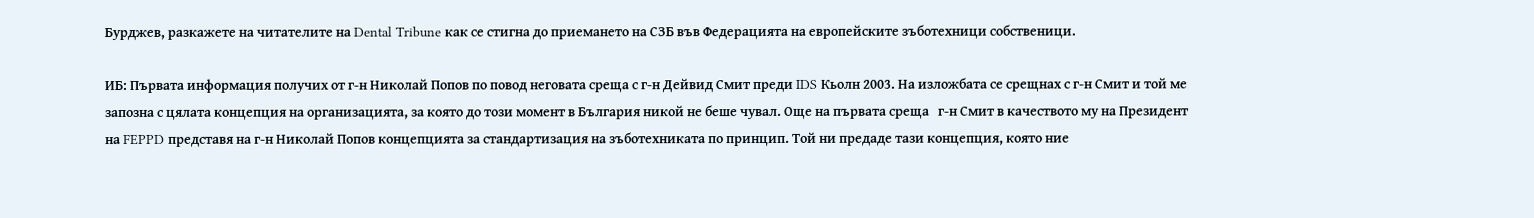Бурджев, разкажете на читателите на Dental Tribune как се стигна до приемането на СЗБ във Федерацията на европейските зъботехници собственици.

ИБ: Първата информация получих от г-н Николай Попов по повод неговата среща с г-н Дейвид Смит преди IDS Кьолн 2003. На изложбата се срещнах с г-н Смит и той ме запозна с цялата концепция на организацията, за която до този момент в България никой не беше чувал. Още на първата среща   г-н Смит в качеството му на Президент на FEPPD представя на г-н Николай Попов концепцията за стандартизация на зъботехниката по принцип. Той ни предаде тази концепция, която ние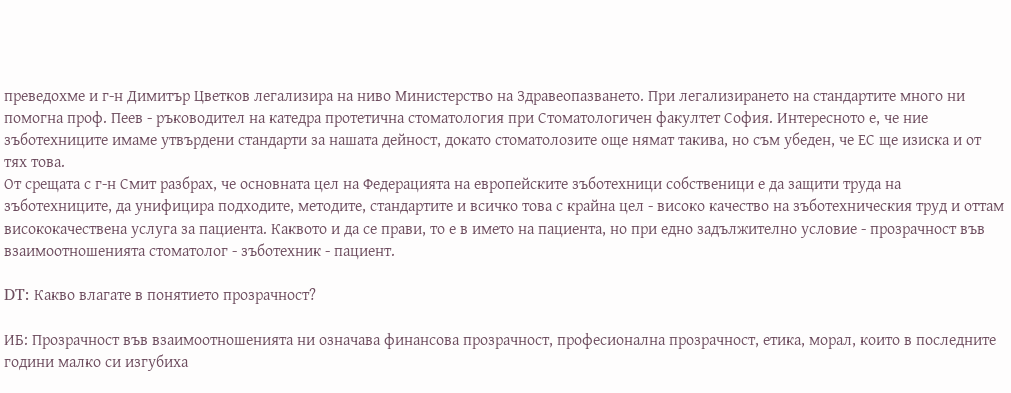преведохме и г-н Димитър Цветков легализира на ниво Министерство на Здравеопазването. При легализирането на стандартите много ни помогна проф. Пеев - ръководител на катедра протетична стоматология при Стоматологичен факултет София. Интересното е, че ние зъботехниците имаме утвърдени стандарти за нашата дейност, докато стоматолозите още нямат такива, но съм убеден, че ЕС ще изиска и от тях това.
От срещата с г-н Смит разбрах, че основната цел на Федерацията на европейските зъботехници собственици е да защити труда на зъботехниците, да унифицира подходите, методите, стандартите и всичко това с крайна цел - високо качество на зъботехническия труд и оттам висококачествена услуга за пациента. Каквото и да се прави, то е в името на пациента, но при едно задължително условие - прозрачност във взаимоотношенията стоматолог - зъботехник - пациент.

DT: Какво влагате в понятието прозрачност?

ИБ: Прозрачност във взаимоотношенията ни означава финансова прозрачност, професионална прозрачност, етика, морал, които в последните години малко си изгубиха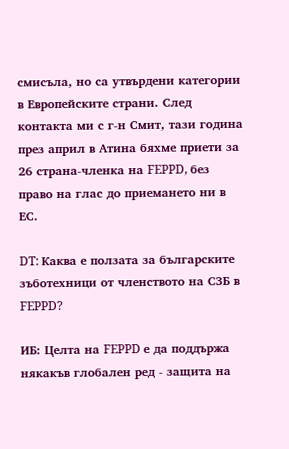смисъла, но са утвърдени категории в Европейските страни. След контакта ми с г-н Смит, тази година през април в Атина бяхме приети за 26 страна-членка на FEPPD, без право на глас до приемането ни в ЕС.

DT: Каква е ползата за българските зъботехници от членството на СЗБ в FEPPD?

ИБ: Целта на FEPPD е да поддържа някакъв глобален ред - защита на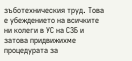зъботехническия труд. Това е убеждението на всичките ни колеги в УС на СЗБ и затова придвижихме процедурата за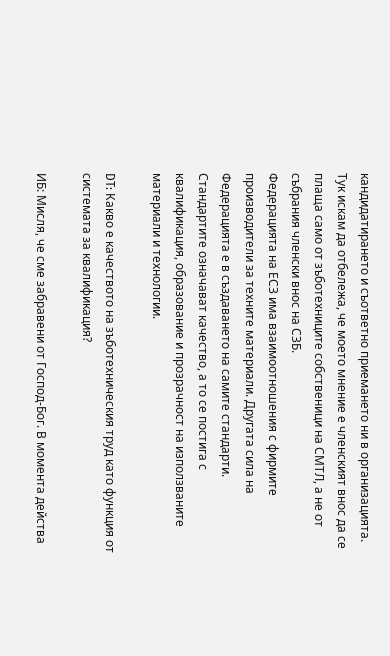кандидатирането и съответно приемането ни в организацията. Тук искам да отбележа, че моето мнение е членският внос да се плаща само от зъботехниците собственици на СМТЛ, а не от събрания членски внос на СЗБ.
Федерацията на ЕСЗ има взаимоотношения с фирмите производители за техните материали. Другата сила на Федерацията е в създаването на самите стандарти. Стандартите означават качество, а то се постига с квалификация, образование и прозрачност на използваните материали и технологии.

DT: Какво е качеството на зъботехническия труд като функция от системата за квалификация?

ИБ: Мисля, че сме забравени от Господ-Бог. В момента действа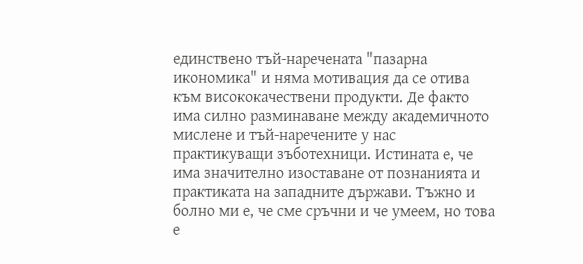единствено тъй-наречената "пазарна икономика" и няма мотивация да се отива към висококачествени продукти. Де факто има силно разминаване между академичното мислене и тъй-наречените у нас практикуващи зъботехници. Истината е, че има значително изоставане от познанията и практиката на западните държави. Тъжно и болно ми е, че сме сръчни и че умеем, но това е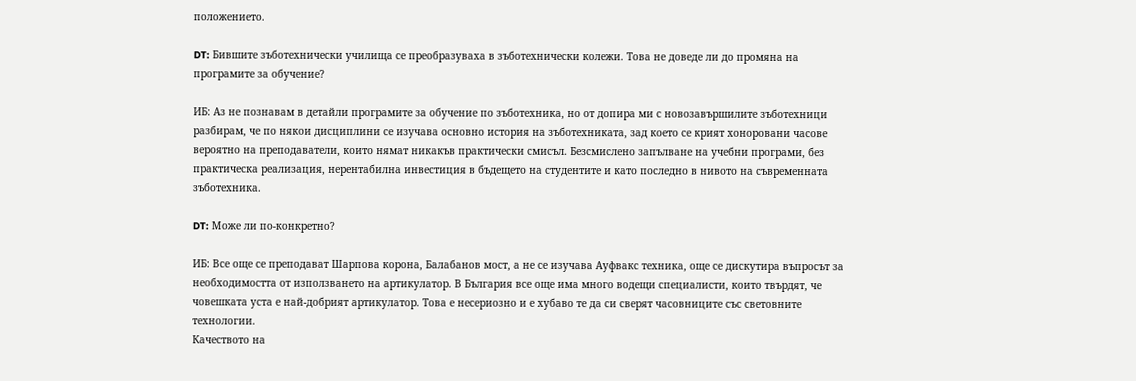положението.

DT: Бившите зъботехнически училища се преобразуваха в зъботехнически колежи. Това не доведе ли до промяна на програмите за обучение?

ИБ: Аз не познавам в детайли програмите за обучение по зъботехника, но от допира ми с новозавършилите зъботехници разбирам, че по някои дисциплини се изучава основно история на зъботехниката, зад което се крият хоноровани часове вероятно на преподаватели, които нямат никакъв практически смисъл. Безсмислено запълване на учебни програми, без практическа реализация, нерентабилна инвестиция в бъдещето на студентите и като последно в нивото на съвременната зъботехника.

DT: Може ли по-конкретно?

ИБ: Все още се преподават Шарпова корона, Балабанов мост, а не се изучава Ауфвакс техника, още се дискутира въпросът за необходимостта от използването на артикулатор. В България все още има много водещи специалисти, които твърдят, че човешката уста е най-добрият артикулатор. Това е несериозно и е хубаво те да си сверят часовниците със световните технологии.
Качеството на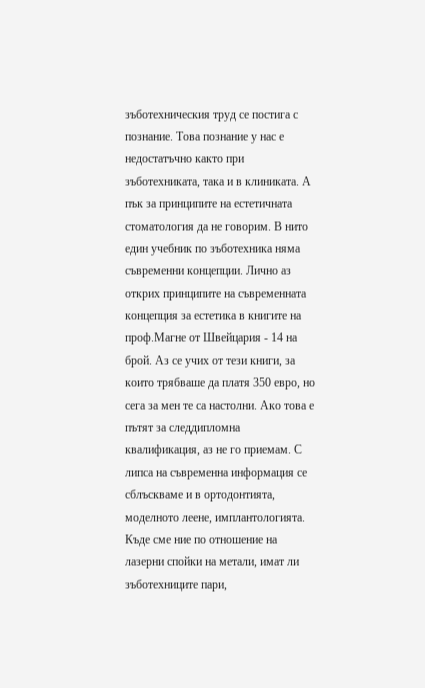зъботехническия труд се постига с познание. Това познание у нас е недостатъчно както при зъботехниката, така и в клиниката. А пък за принципите на естетичната стоматология да не говорим. В нито един учебник по зъботехника няма съвременни концепции. Лично аз открих принципите на съвременната концепция за естетика в книгите на проф.Магне от Швейцария - 14 на брой. Аз се учих от тези книги, за които трябваше да платя 350 евро, но сега за мен те са настолни. Ако това е пътят за следдипломна квалификация, аз не го приемам. С липса на съвременна информация се сблъскваме и в ортодонтията, моделното леене, имплантологията. Къде сме ние по отношение на лазерни спойки на метали, имат ли зъботехниците пари,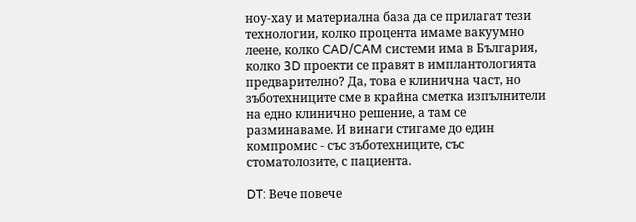ноу-хау и материална база да се прилагат тези технологии, колко процента имаме вакуумно леене, колко CAD/CAM системи има в България, колко 3D проекти се правят в имплантологията предварително? Да, това е клинична част, но зъботехниците сме в крайна сметка изпълнители на едно клинично решение, а там се разминаваме. И винаги стигаме до един компромис - със зъботехниците, със стоматолозите, с пациента.

DT: Вече повече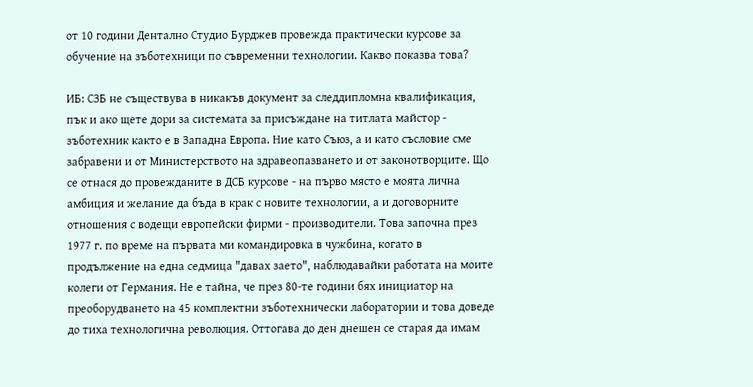от 10 години Дентално Студио Бурджев провежда практически курсове за обучение на зъботехници по съвременни технологии. Какво показва това?

ИБ: СЗБ не съществува в никакъв документ за следдипломна квалификация, пък и ако щете дори за системата за присъждане на титлата майстор - зъботехник както е в Западна Европа. Ние като Съюз, а и като съсловие сме забравени и от Министерството на здравеопазването и от законотворците. Що се отнася до провежданите в ДСБ курсове - на първо място е моята лична амбиция и желание да бъда в крак с новите технологии, а и договорните отношения с водещи европейски фирми - производители. Това започна през 1977 г. по време на първата ми командировка в чужбина, когато в продължение на една седмица "давах заето", наблюдавайки работата на моите колеги от Германия. Не е тайна, че през 80-те години бях инициатор на преоборудването на 45 комплектни зъботехнически лаборатории и това доведе до тиха технологична революция. Оттогава до ден днешен се старая да имам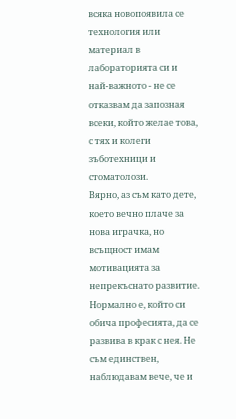всяка новопоявила се технология или материал в лабораторията си и най-важното - не се отказвам да запозная всеки, който желае това, с тях и колеги зъботехници и стоматолози.
Вярно, аз съм като дете, което вечно плаче за нова играчка, но всъщност имам мотивацията за непрекъснато развитие. Нормално е, който си обича професията, да се развива в крак с нея. Не съм единствен, наблюдавам вече, че и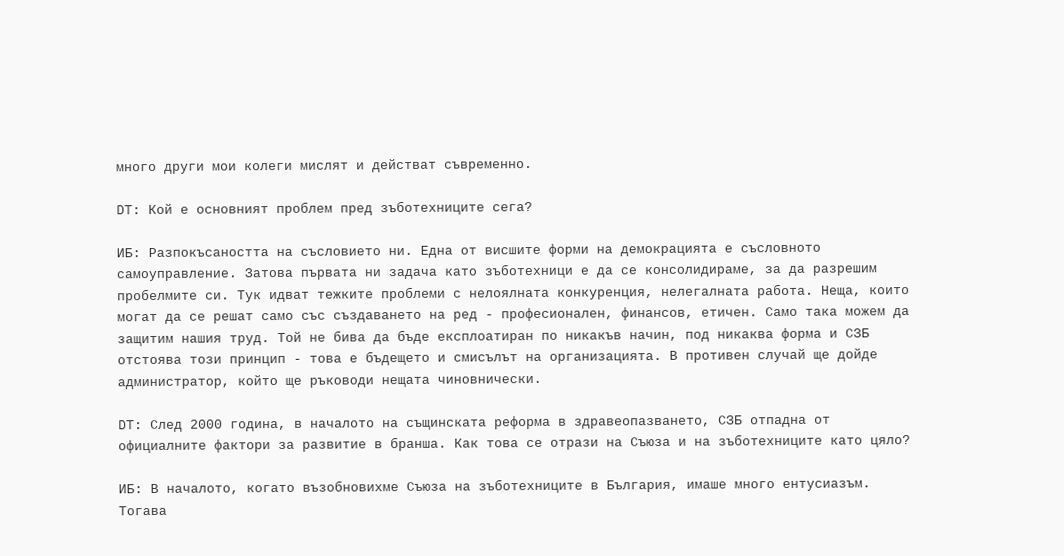много други мои колеги мислят и действат съвременно.

DT: Кой е основният проблем пред зъботехниците сега?

ИБ: Разпокъсаността на съсловието ни. Една от висшите форми на демокрацията е съсловното самоуправление. Затова първата ни задача като зъботехници е да се консолидираме, за да разрешим пробелмите си. Тук идват тежките проблеми с нелоялната конкуренция, нелегалната работа. Неща, които могат да се решат само със създаването на ред - професионален, финансов, етичен. Само така можем да защитим нашия труд. Той не бива да бъде експлоатиран по никакъв начин, под никаква форма и СЗБ отстоява този принцип - това е бъдещето и смисълът на организацията. В противен случай ще дойде администратор, който ще ръководи нещата чиновнически.

DT: След 2000 година, в началото на същинската реформа в здравеопазването, СЗБ отпадна от официалните фактори за развитие в бранша. Как това се отрази на Съюза и на зъботехниците като цяло?

ИБ: В началото, когато възобновихме Съюза на зъботехниците в България, имаше много ентусиазъм. Тогава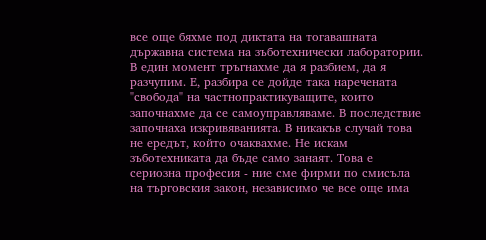все още бяхме под диктата на тогавашната държавна система на зъботехнически лаборатории. В един момент тръгнахме да я разбием, да я разчупим. Е, разбира се дойде така наречената "свобода" на частнопрактикуващите, които започнахме да се самоуправляваме. В последствие започнаха изкривяванията. В никакъв случай това не ередът, който очаквахме. Не искам зъботехниката да бъде само занаят. Това е сериозна професия - ние сме фирми по смисъла на търговския закон, независимо че все още има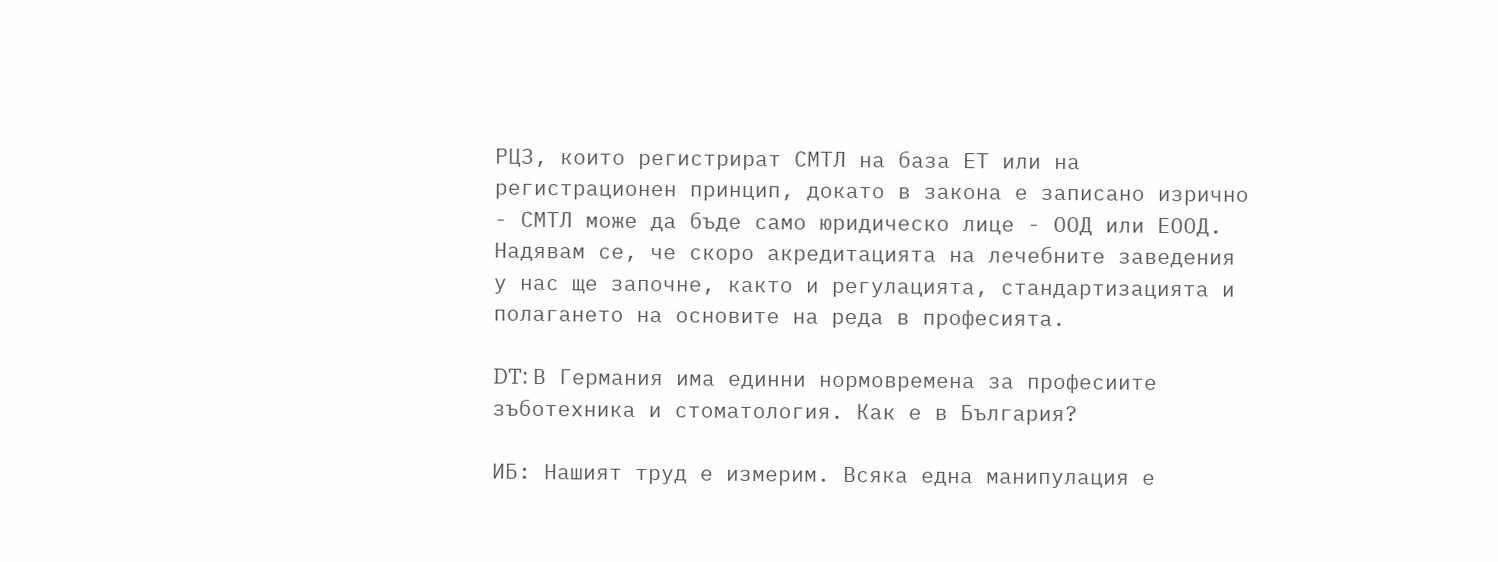РЦЗ, които регистрират СМТЛ на база ЕТ или на регистрационен принцип, докато в закона е записано изрично - СМТЛ може да бъде само юридическо лице - ООД или ЕООД. Надявам се, че скоро акредитацията на лечебните заведения у нас ще започне, както и регулацията, стандартизацията и полагането на основите на реда в професията.

DT: В Германия има единни нормовремена за професиите зъботехника и стоматология. Как е в България?

ИБ: Нашият труд е измерим. Всяка една манипулация е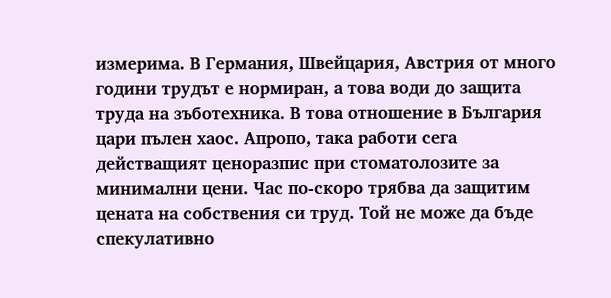измерима. В Германия, Швейцария, Австрия от много години трудът е нормиран, а това води до защита труда на зъботехника. В това отношение в България цари пълен хаос. Апропо, така работи сега действащият ценоразпис при стоматолозите за минимални цени. Час по-скоро трябва да защитим цената на собствения си труд. Той не може да бъде спекулативно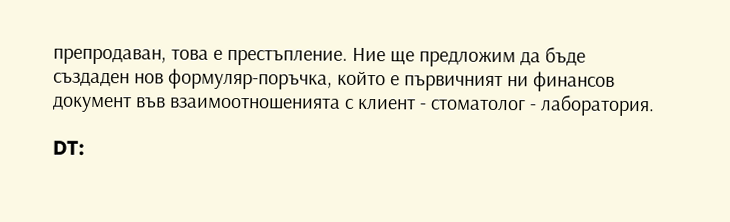препродаван, това е престъпление. Ние ще предложим да бъде създаден нов формуляр-поръчка, който е първичният ни финансов документ във взаимоотношенията с клиент - стоматолог - лаборатория.

DT: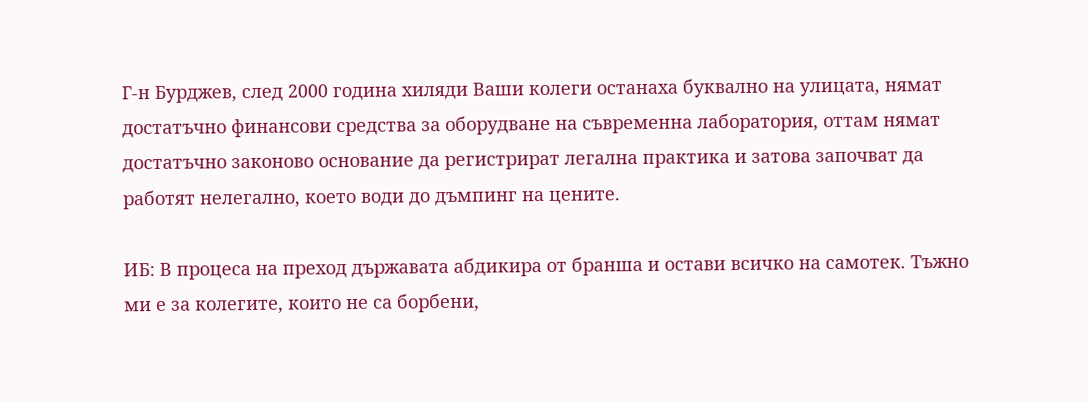Г-н Бурджев, след 2000 година хиляди Ваши колеги останаха буквално на улицата, нямат достатъчно финансови средства за оборудване на съвременна лаборатория, оттам нямат достатъчно законово основание да регистрират легална практика и затова започват да работят нелегално, което води до дъмпинг на цените.

ИБ: В процеса на преход държавата абдикира от бранша и остави всичко на самотек. Тъжно ми е за колегите, които не са борбени,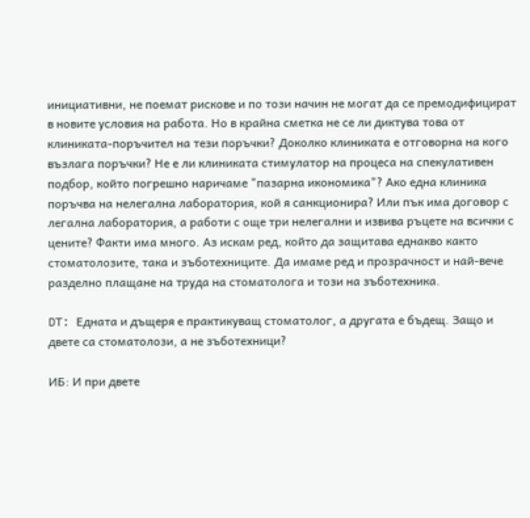инициативни, не поемат рискове и по този начин не могат да се премодифицират в новите условия на работа. Но в крайна сметка не се ли диктува това от клиниката-поръчител на тези поръчки? Доколко клиниката е отговорна на кого възлага поръчки? Не е ли клиниката стимулатор на процеса на спекулативен подбор, който погрешно наричаме "пазарна икономика"? Ако една клиника поръчва на нелегална лаборатория, кой я санкционира? Или пък има договор с легална лаборатория, а работи с още три нелегални и извива ръцете на всички с цените? Факти има много. Аз искам ред, който да защитава еднакво както стоматолозите, така и зъботехниците. Да имаме ред и прозрачност и най-вече разделно плащане на труда на стоматолога и този на зъботехника.

DT: Едната и дъщеря е практикуващ стоматолог, а другата е бъдещ. Защо и двете са стоматолози, а не зъботехници?

ИБ: И при двете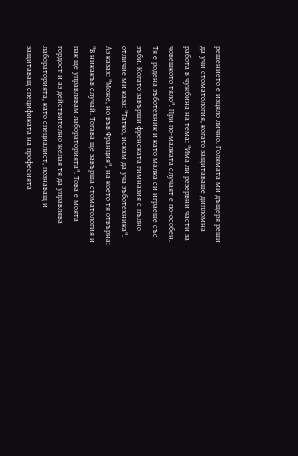решението е изцяло лично. Голямата ми дъщеря реши да учи стоматология, когато защитаваше дипломна работа в чужбина на тема: "Има ли резервни части за човешкото тяло". При по-малката случаят е по-особен. Тя е родена зъботехник и като малка си играеше със зъби. Когато завърши френската гимназия с пълно отличие ми каза: "Татко, искам да уча зъботехника". Аз казах: "Може, но във Франция", на което тя отвърна: "В никакъв случай. Тогава ще завърша стоматология и пак ще управлявам лабораторията". Това е моята гордост и аз действително желая тя да управлява лабораторията, като специалист, познаващ и защитаващ спецификата на професията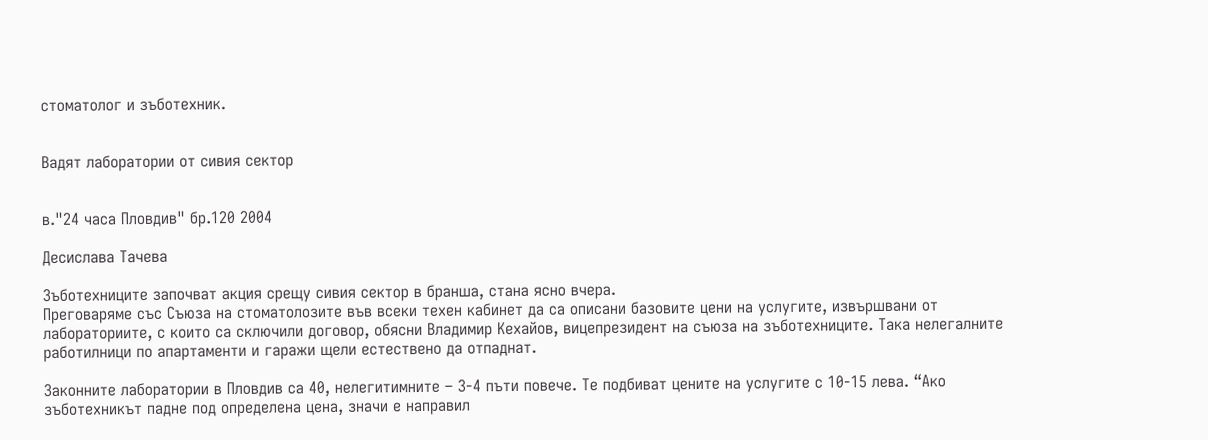стоматолог и зъботехник.


Вадят лаборатории от сивия сектор


в."24 часа Пловдив" бр.120 2004

Десислава Тачева

Зъботехниците започват акция срещу сивия сектор в бранша, стана ясно вчера.
Преговаряме със Съюза на стоматолозите във всеки техен кабинет да са описани базовите цени на услугите, извършвани от лабораториите, с които са сключили договор, обясни Владимир Кехайов, вицепрезидент на съюза на зъботехниците. Така нелегалните работилници по апартаменти и гаражи щели естествено да отпаднат.

Законните лаборатории в Пловдив са 40, нелегитимните – 3-4 пъти повече. Те подбиват цените на услугите с 10-15 лева. “Ако зъботехникът падне под определена цена, значи е направил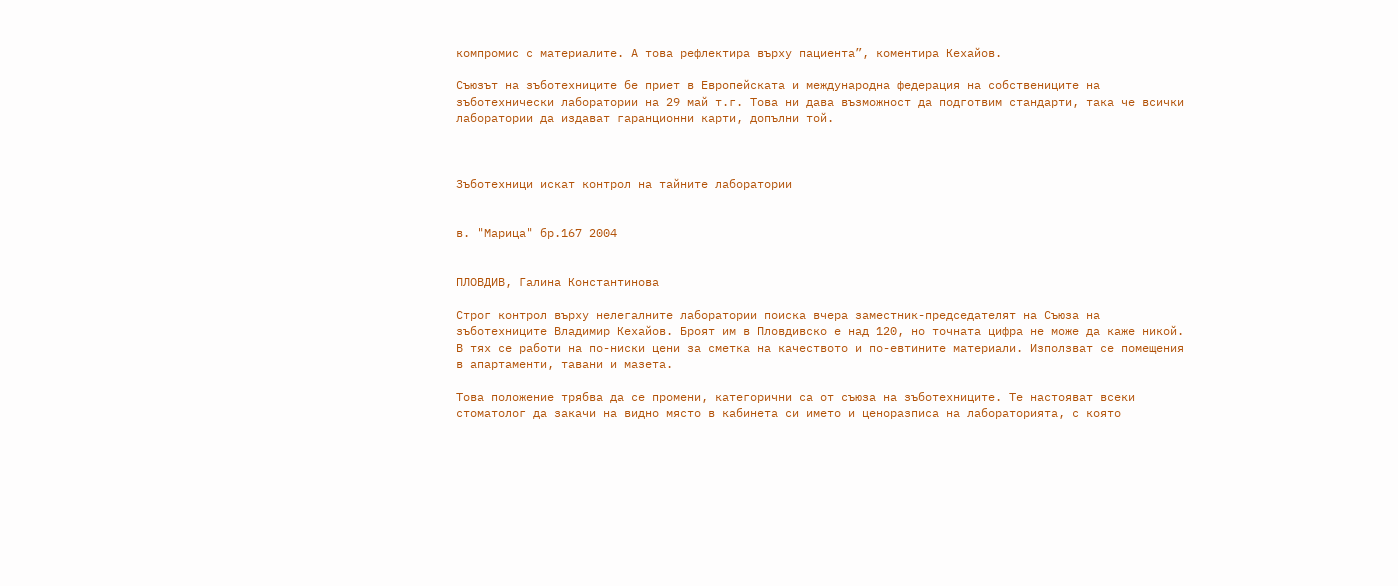компромис с материалите. А това рефлектира върху пациента”, коментира Кехайов.

Съюзът на зъботехниците бе приет в Европейската и международна федерация на собствениците на зъботехнически лаборатории на 29 май т.г. Това ни дава възможност да подготвим стандарти, така че всички лаборатории да издават гаранционни карти, допълни той.



Зъботехници искат контрол на тайните лаборатории


в. "Марица" бр.167 2004


ПЛОВДИВ, Галина Константинова

Строг контрол върху нелегалните лаборатории поиска вчера заместник-председателят на Съюза на зъботехниците Владимир Кехайов. Броят им в Пловдивско е над 120, но точната цифра не може да каже никой. В тях се работи на по-ниски цени за сметка на качеството и по-евтините материали. Използват се помещения в апартаменти, тавани и мазета.

Това положение трябва да се промени, категорични са от съюза на зъботехниците. Те настояват всеки стоматолог да закачи на видно място в кабинета си името и ценоразписа на лабораторията, с която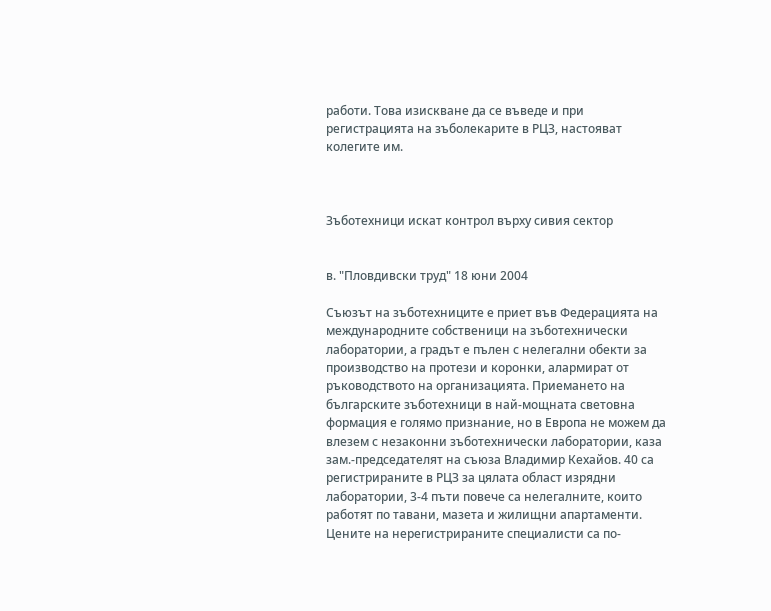работи. Това изискване да се въведе и при регистрацията на зъболекарите в РЦЗ, настояват колегите им.



Зъботехници искат контрол върху сивия сектор


в. "Пловдивски труд" 18 юни 2004

Съюзът на зъботехниците е приет във Федерацията на международните собственици на зъботехнически лаборатории, а градът е пълен с нелегални обекти за производство на протези и коронки, алармират от ръководството на организацията. Приемането на българските зъботехници в най-мощната световна формация е голямо признание, но в Европа не можем да влезем с незаконни зъботехнически лаборатории, каза зам.-председателят на съюза Владимир Кехайов. 40 са регистрираните в РЦЗ за цялата област изрядни лаборатории, 3-4 пъти повече са нелегалните, които работят по тавани, мазета и жилищни апартаменти. Цените на нерегистрираните специалисти са по-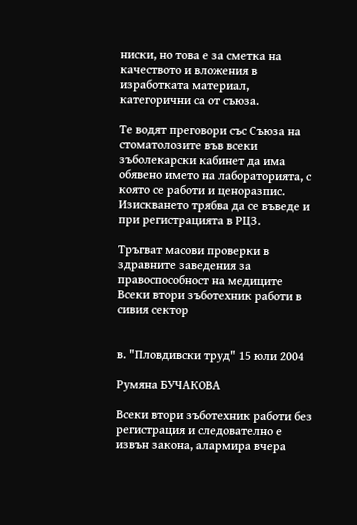ниски, но това е за сметка на качеството и вложения в изработката материал, категорични са от съюза.

Те водят преговори със Съюза на стоматолозите във всеки зъболекарски кабинет да има обявено името на лабораторията, с която се работи и ценоразпис. Изискването трябва да се въведе и при регистрацията в РЦЗ.

Тръгват масови проверки в здравните заведения за правоспособност на медиците
Всеки втори зъботехник работи в сивия сектор


в. "Пловдивски труд" 15 юли 2004

Румяна БУЧАКОВА

Всеки втори зъботехник работи без регистрация и следователно е извън закона, алармира вчера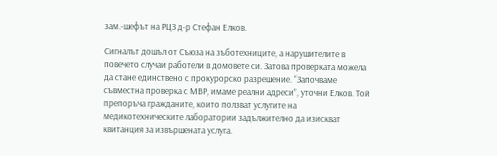зам.-шефът на РЦЗ д-р Стефан Елков.

Сигналът дошъл от Съюза на зъботехниците, а нарушителите в повечето случаи работели в домовете си. Затова проверката можела да стане единствено с прокурорско разрешение. “Започваме съвместна проверка с МВР, имаме реални адреси”, уточни Елков. Той препоръча гражданите, които ползват услугите на медикотехническите лаборатории задължително да изискват квитанция за извършената услуга.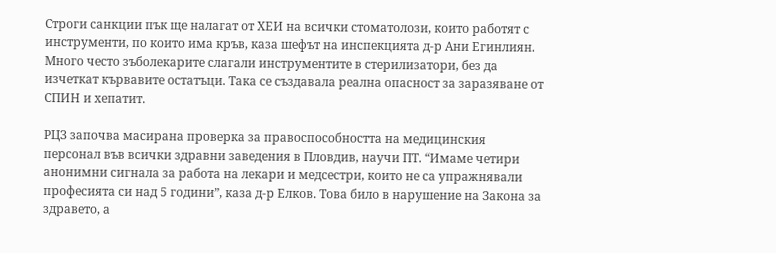Строги санкции пък ще налагат от ХЕИ на всички стоматолози, които работят с инструменти, по които има кръв, каза шефът на инспекцията д-р Ани Егинлиян. Много често зъболекарите слагали инструментите в стерилизатори, без да изчеткат кървавите остатъци. Така се създавала реална опасност за заразяване от СПИН и хепатит.

РЦЗ започва масирана проверка за правоспособността на медицинския персонал във всички здравни заведения в Пловдив, научи ПТ. “Имаме четири анонимни сигнала за работа на лекари и медсестри, които не са упражнявали професията си над 5 години”, каза д-р Елков. Това било в нарушение на Закона за здравето, а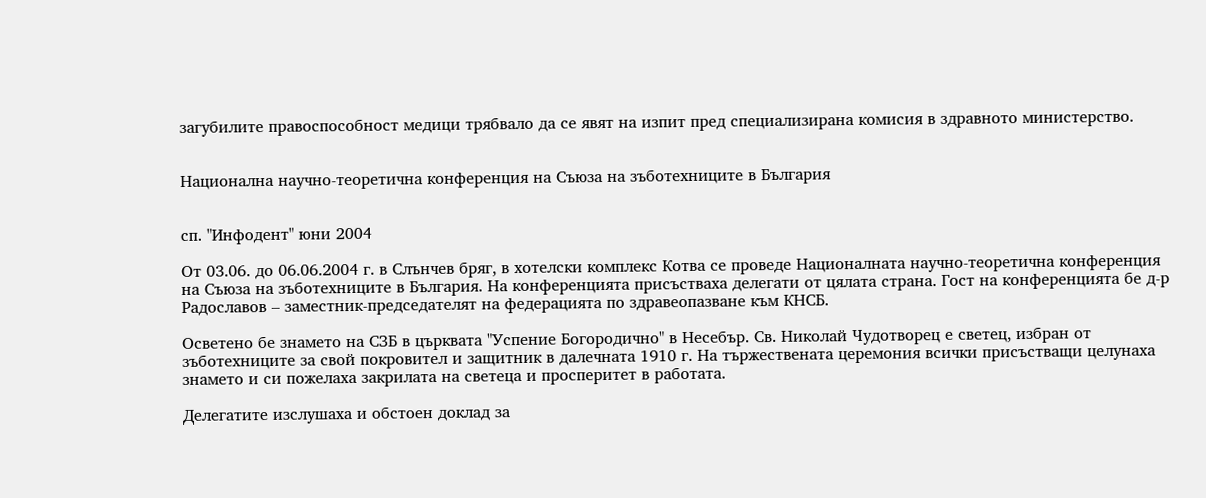загубилите правоспособност медици трябвало да се явят на изпит пред специализирана комисия в здравното министерство.


Национална научно-теоретична конференция на Съюза на зъботехниците в България


сп. "Инфодент" юни 2004

От 03.06. до 06.06.2004 г. в Слънчев бряг, в хотелски комплекс Котва се проведе Националната научно-теоретична конференция на Съюза на зъботехниците в България. На конференцията присъстваха делегати от цялата страна. Гост на конференцията бе д-р Радославов – заместник-председателят на федерацията по здравеопазване към КНСБ.

Осветено бе знамето на СЗБ в църквата "Успение Богородично" в Несебър. Св. Николай Чудотворец е светец, избран от зъботехниците за свой покровител и защитник в далечната 1910 г. На тържествената церемония всички присъстващи целунаха знамето и си пожелаха закрилата на светеца и просперитет в работата.

Делегатите изслушаха и обстоен доклад за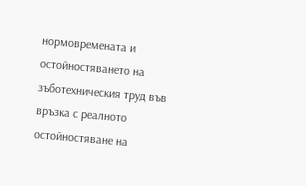нормовремената и остойностяването на зъботехническия труд във връзка с реалното остойностяване на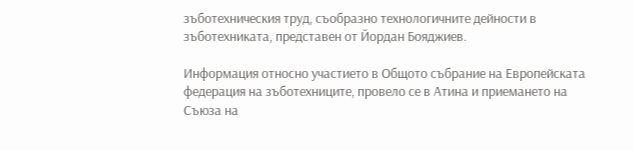зъботехническия труд, съобразно технологичните дейности в зъботехниката, представен от Йордан Бояджиев.

Информация относно участието в Общото събрание на Европейската федерация на зъботехниците, провело се в Атина и приемането на Съюза на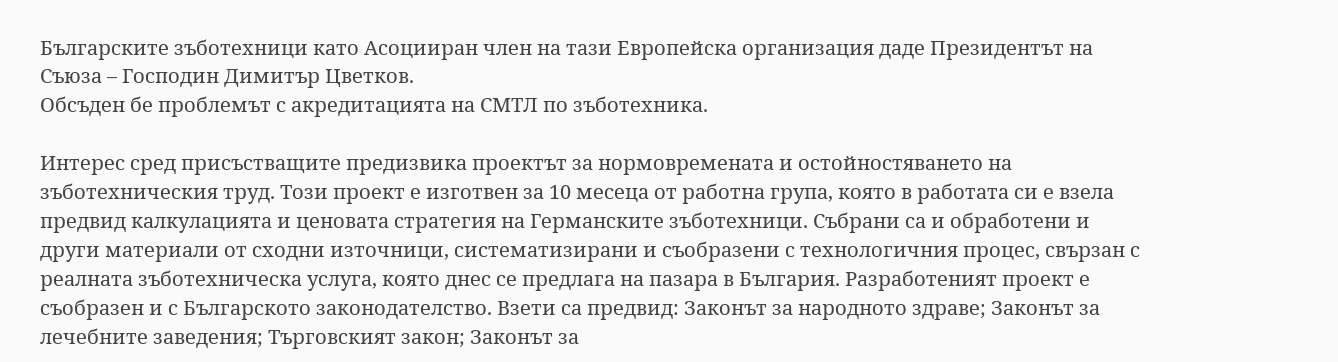Българските зъботехници като Асоцииран член на тази Европейска организация даде Президентът на Съюза – Господин Димитър Цветков.
Обсъден бе проблемът с акредитацията на СМТЛ по зъботехника.

Интерес сред присъстващите предизвика проектът за нормовремената и остойностяването на зъботехническия труд. Този проект е изготвен за 10 месеца от работна група, която в работата си е взела предвид калкулацията и ценовата стратегия на Германските зъботехници. Събрани са и обработени и други материали от сходни източници, систематизирани и съобразени с технологичния процес, свързан с реалната зъботехническа услуга, която днес се предлага на пазара в България. Разработеният проект е съобразен и с Българското законодателство. Взети са предвид: Законът за народното здраве; Законът за лечебните заведения; Търговският закон; Законът за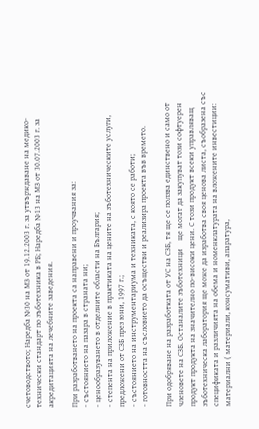счетоводството; Наредба №30 на МЗ от 19.12.2003 г. за утвърждаване на медико-технически стандарт по зъботехника в РБ; Наредба №13 на МЗ от 30.07.2003 г. за акредитацията на лечебните заведения.

При разработването на проекта са направени и проучвания за:
- състоянието на пазара в страната ни;
- ценообразуването в отделните области на България;
- степента на приложение в практиката на цените на зъботехническите услуги, предложени от СЗБ през юни, 1997 г.;
- състоянието на инструментариума и техниката, с която се работи;
- готовността на съсловието да осъществи и реализира проекта във времето.

При одобряване на разработката от УС на СЗБ, тя ще се ползва единствено и само от членовете на СЗБ. Останалите зъботехници    ще могат да закупуват този софтуерен продукт продукта на значително по-високи цени. С този продукт всеки управляващ зъботехническа лаборатория ще може да изработва своя ценова листа, съобразена със спецификата и различията на обема и номенклатурата на вложените инвестиции: материални ( материали, консумативи, апаратура,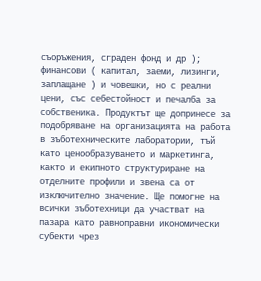съоръжения, сграден фонд и др ); финансови ( капитал, заеми, лизинги, заплащане ) и човешки, но с реални цени, със себестойност и печалба за собственика. Продуктът ще допринесе за подобряване на организацията на работа в зъботехническите лаборатории, тъй като ценообразуването и маркетинга, както и екипното структуриране на отделните профили и звена са от изключително значение. Ще помогне на всички зъботехници да участват на пазара като равноправни икономически субекти чрез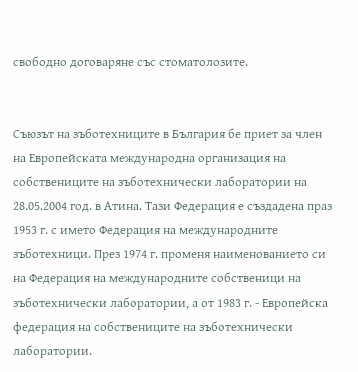свободно договаряне със стоматолозите.


Съюзът на зъботехниците в България бе приет за член на Европейската международна организация на собствениците на зъботехнически лаборатории на 28.05.2004 год. в Атина. Тази Федерация е създадена праз 1953 г. с името Федерация на международните зъботехници. През 1974 г. променя наименованието си на Федерация на международните собственици на зъботехнически лаборатории, а от 1983 г. - Европейска федерация на собствениците на зъботехнически лаборатории.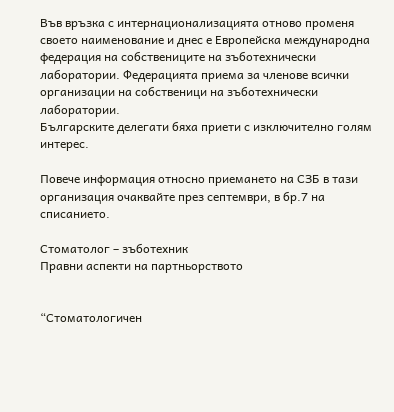Във връзка с интернационализацията отново променя своето наименование и днес е Европейска международна федерация на собствениците на зъботехнически лаборатории. Федерацията приема за членове всички организации на собственици на зъботехнически лаборатории.
Българските делегати бяха приети с изключително голям интерес.

Повече информация относно приемането на СЗБ в тази организация очаквайте през септември, в бр.7 на списанието.

Стоматолог – зъботехник
Правни аспекти на партньорството


“Стоматологичен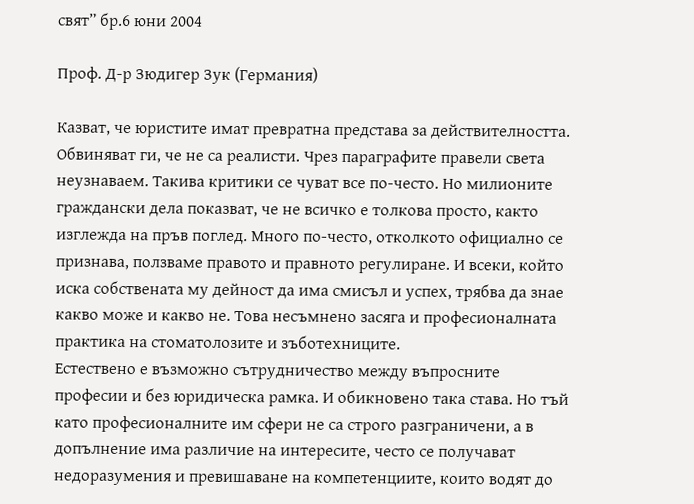свят” бр.6 юни 2004

Проф. Д-р Зюдигер Зук (Германия)

Казват, че юристите имат превратна представа за действителността. Обвиняват ги, че не са реалисти. Чрез параграфите правели света неузнаваем. Такива критики се чуват все по-често. Но милионите граждански дела показват, че не всичко е толкова просто, както изглежда на пръв поглед. Много по-често, отколкото официално се признава, ползваме правото и правното регулиране. И всеки, който иска собствената му дейност да има смисъл и успех, трябва да знае какво може и какво не. Това несъмнено засяга и професионалната практика на стоматолозите и зъботехниците.
Естествено е възможно сътрудничество между въпросните професии и без юридическа рамка. И обикновено така става. Но тъй като професионалните им сфери не са строго разграничени, а в допълнение има различие на интересите, често се получават недоразумения и превишаване на компетенциите, които водят до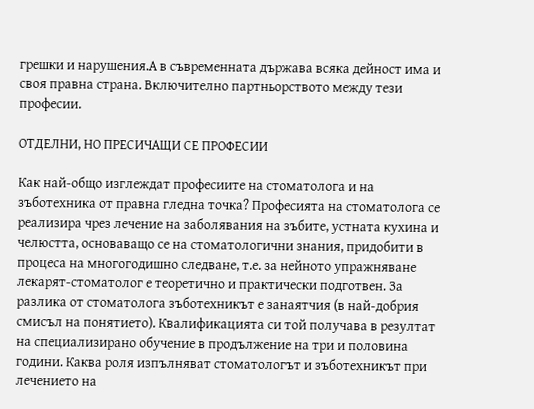грешки и нарушения.А в съвременната държава всяка дейност има и своя правна страна. Включително партньорството между тези професии.

ОТДЕЛНИ, НО ПРЕСИЧАЩИ СЕ ПРОФЕСИИ

Как най-общо изглеждат професиите на стоматолога и на зъботехника от правна гледна точка? Професията на стоматолога се реализира чрез лечение на заболявания на зъбите, устната кухина и челюстта, основаващо се на стоматологични знания, придобити в процеса на многогодишно следване, т.е. за нейното упражняване лекарят-стоматолог е теоретично и практически подготвен. За разлика от стоматолога зъботехникът е занаятчия (в най-добрия смисъл на понятието). Квалификацията си той получава в резултат на специализирано обучение в продължение на три и половина години. Каква роля изпълняват стоматологът и зъботехникът при лечението на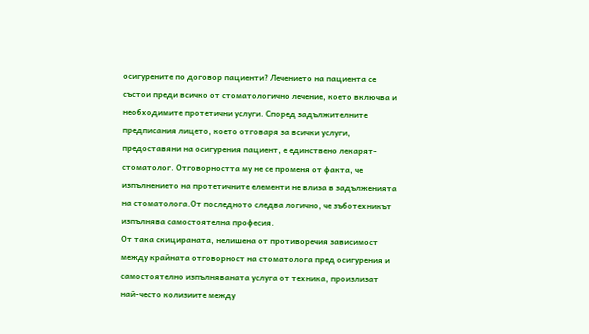осигурените по договор пациенти? Лечението на пациента се състои преди всичко от стоматологично лечение, което включва и необходимите протетични услуги. Според задължителните предписания лицето, което отговаря за всички услуги, предоставяни на осигурения пациент, е единствено лекарят-стоматолог. Отговорността му не се променя от факта, че изпълнението на протетичните елементи не влиза в задълженията на стоматолога.От последното следва логично, че зъботехникът изпълнява самостоятелна професия.
От така скицираната, нелишена от противоречия зависимост между крайната отговорност на стоматолога пред осигурения и самостоятелно изпълняваната услуга от техника, произлизат най-често колизиите между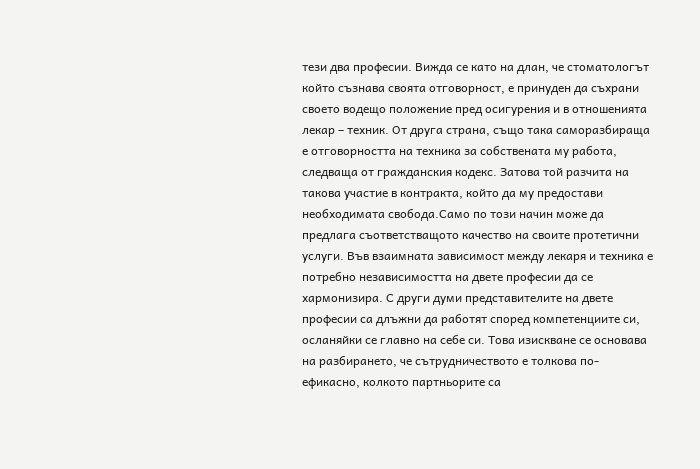тези два професии. Вижда се като на длан, че стоматологът който съзнава своята отговорност, е принуден да съхрани своето водещо положение пред осигурения и в отношенията лекар – техник. От друга страна, също така саморазбираща е отговорността на техника за собствената му работа, следваща от гражданския кодекс. Затова той разчита на такова участие в контракта, който да му предостави необходимата свобода.Само по този начин може да предлага съответстващото качество на своите протетични услуги. Във взаимната зависимост между лекаря и техника е потребно независимостта на двете професии да се хармонизира. С други думи представителите на двете професии са длъжни да работят според компетенциите си, осланяйки се главно на себе си. Това изискване се основава на разбирането, че сътрудничеството е толкова по-ефикасно, колкото партньорите са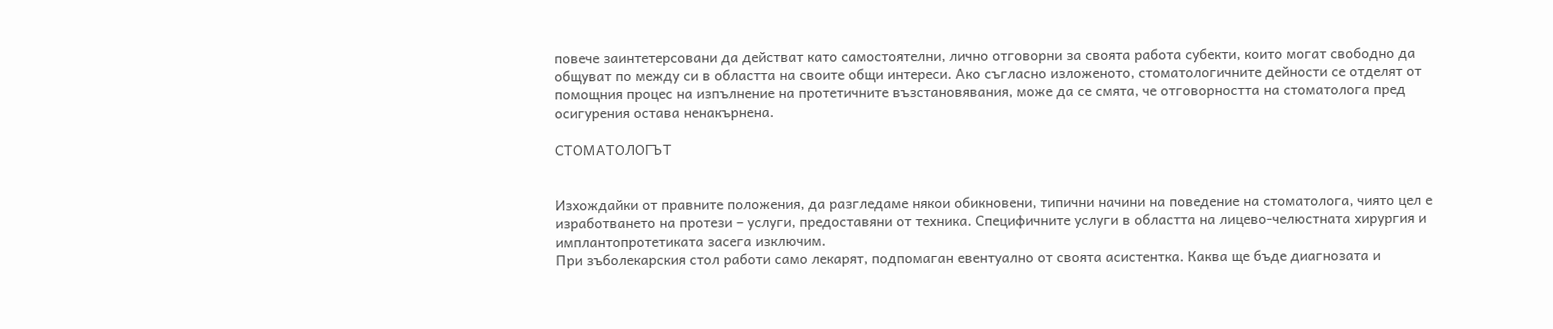повече заинтетерсовани да действат като самостоятелни, лично отговорни за своята работа субекти, които могат свободно да общуват по между си в областта на своите общи интереси. Ако съгласно изложеното, стоматологичните дейности се отделят от помощния процес на изпълнение на протетичните възстановявания, може да се смята, че отговорността на стоматолога пред осигурения остава ненакърнена.

СТОМАТОЛОГЪТ


Изхождайки от правните положения, да разгледаме някои обикновени, типични начини на поведение на стоматолога, чиято цел е изработването на протези – услуги, предоставяни от техника. Специфичните услуги в областта на лицево-челюстната хирургия и имплантопротетиката засега изключим.
При зъболекарския стол работи само лекарят, подпомаган евентуално от своята асистентка. Каква ще бъде диагнозата и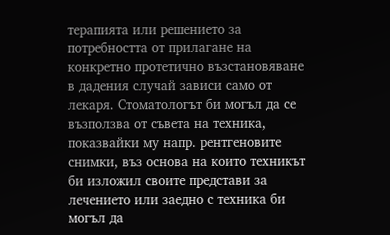терапията или решението за потребността от прилагане на конкретно протетично възстановяване в дадения случай зависи само от лекаря. Стоматологът би могъл да се възползва от съвета на техника, показвайки му напр. рентгеновите снимки, въз основа на които техникът би изложил своите представи за лечението или заедно с техника би могъл да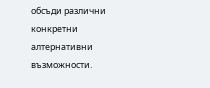обсъди различни конкретни алтернативни възможности.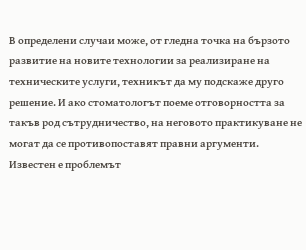В определени случаи може, от гледна точка на бързото развитие на новите технологии за реализиране на техническите услуги, техникът да му подскаже друго решение. И ако стоматологът поеме отговорността за такъв род сътрудничество, на неговото практикуване не могат да се противопоставят правни аргументи.
Известен е проблемът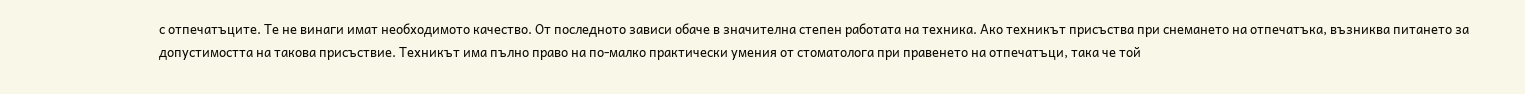с отпечатъците. Те не винаги имат необходимото качество. От последното зависи обаче в значителна степен работата на техника. Ако техникът присъства при снемането на отпечатъка, възниква питането за допустимостта на такова присъствие. Техникът има пълно право на по-малко практически умения от стоматолога при правенето на отпечатъци, така че той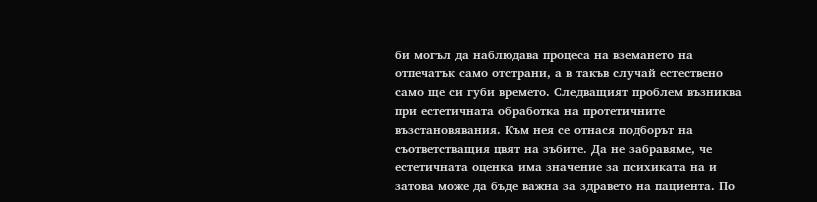би могъл да наблюдава процеса на вземането на отпечатък само отстрани, а в такъв случай естествено само ще си губи времето. Следващият проблем възниква при естетичната обработка на протетичните възстановявания. Към нея се отнася подборът на съответстващия цвят на зъбите. Да не забравяме, че естетичната оценка има значение за психиката на и затова може да бъде важна за здравето на пациента. По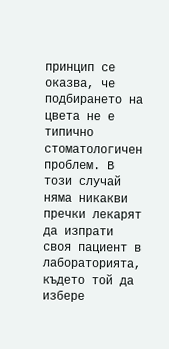принцип се оказва, че подбирането на цвета не е типично стоматологичен проблем. В този случай няма никакви пречки лекарят да изпрати своя пациент в лабораторията, където той да избере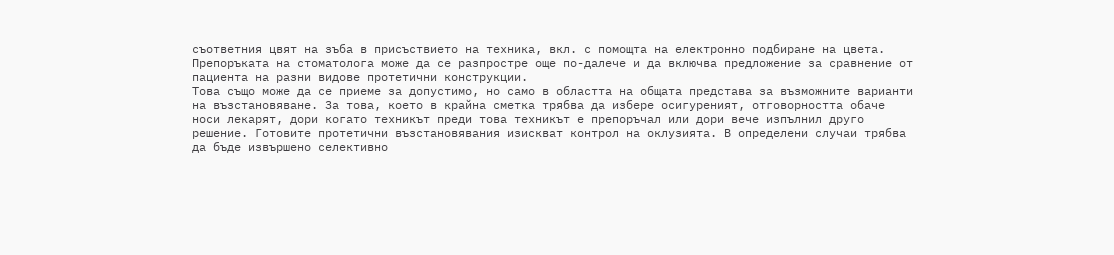съответния цвят на зъба в присъствието на техника, вкл. с помощта на електронно подбиране на цвета. Препоръката на стоматолога може да се разпростре още по-далече и да включва предложение за сравнение от пациента на разни видове протетични конструкции.
Това също може да се приеме за допустимо, но само в областта на общата представа за възможните варианти на възстановяване. За това, което в крайна сметка трябва да избере осигуреният, отговорността обаче носи лекарят, дори когато техникът преди това техникът е препоръчал или дори вече изпълнил друго решение. Готовите протетични възстановявания изискват контрол на оклузията. В определени случаи трябва да бъде извършено селективно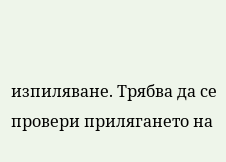изпиляване. Трябва да се провери прилягането на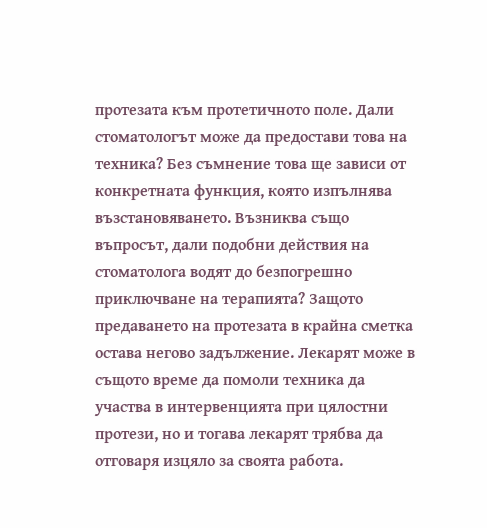протезата към протетичното поле. Дали стоматологът може да предостави това на техника? Без съмнение това ще зависи от конкретната функция, която изпълнява възстановяването. Възниква също въпросът, дали подобни действия на стоматолога водят до безпогрешно приключване на терапията? Защото предаването на протезата в крайна сметка остава негово задължение. Лекарят може в същото време да помоли техника да участва в интервенцията при цялостни протези, но и тогава лекарят трябва да отговаря изцяло за своята работа.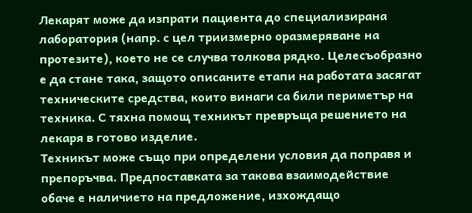Лекарят може да изпрати пациента до специализирана лаборатория (напр. с цел триизмерно оразмеряване на протезите), което не се случва толкова рядко. Целесъобразно е да стане така, защото описаните етапи на работата засягат техническите средства, които винаги са били периметър на техника. С тяхна помощ техникът превръща решението на лекаря в готово изделие.
Техникът може също при определени условия да поправя и препоръчва. Предпоставката за такова взаимодействие обаче е наличието на предложение, изхождащо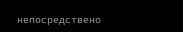непосредствено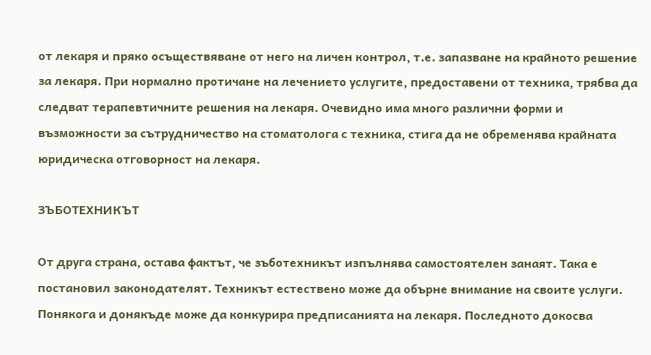от лекаря и пряко осъществяване от него на личен контрол, т.е. запазване на крайното решение за лекаря. При нормално протичане на лечението услугите, предоставени от техника, трябва да следват терапевтичните решения на лекаря. Очевидно има много различни форми и възможности за сътрудничество на стоматолога с техника, стига да не обременява крайната юридическа отговорност на лекаря.

ЗЪБОТЕХНИКЪТ

От друга страна, остава фактът, че зъботехникът изпълнява самостоятелен занаят. Така е постановил законодателят. Техникът естествено може да обърне внимание на своите услуги. Понякога и донякъде може да конкурира предписанията на лекаря. Последното докосва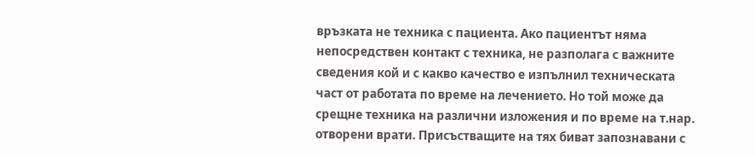връзката не техника с пациента. Ако пациентът няма непосредствен контакт с техника, не разполага с важните сведения кой и с какво качество е изпълнил техническата част от работата по време на лечението. Но той може да срещне техника на различни изложения и по време на т.нар. отворени врати. Присъстващите на тях биват запознавани с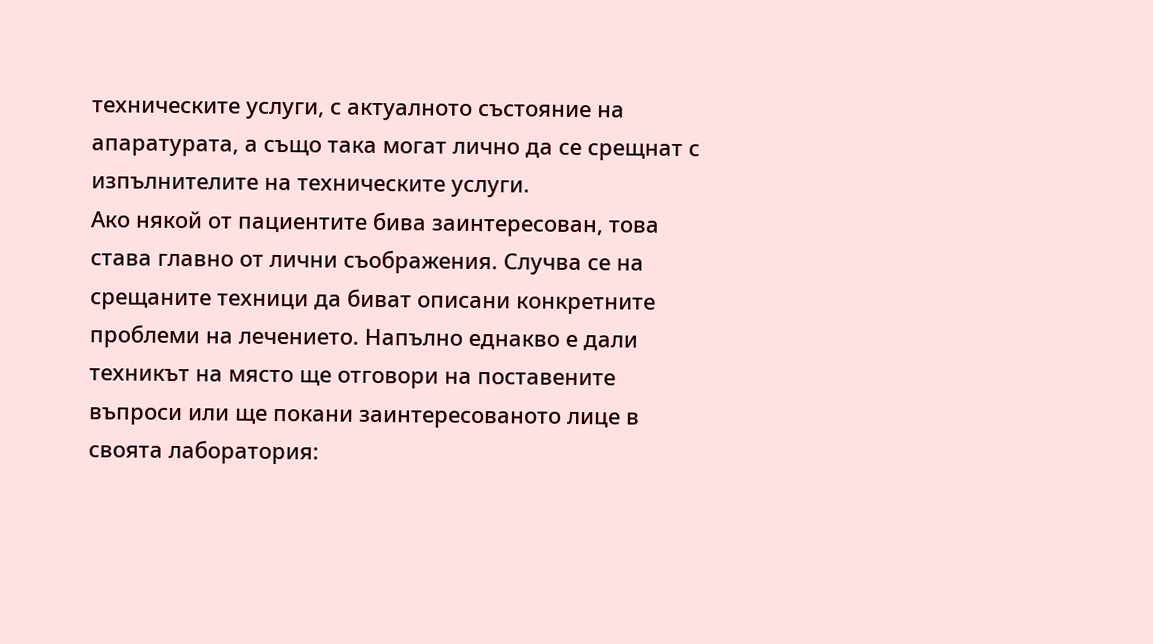техническите услуги, с актуалното състояние на апаратурата, а също така могат лично да се срещнат с изпълнителите на техническите услуги.
Ако някой от пациентите бива заинтересован, това става главно от лични съображения. Случва се на срещаните техници да биват описани конкретните проблеми на лечението. Напълно еднакво е дали техникът на място ще отговори на поставените въпроси или ще покани заинтересованото лице в своята лаборатория: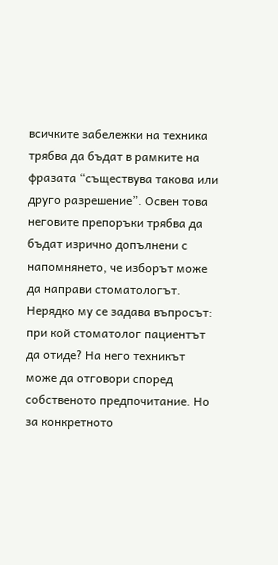всичките забележки на техника трябва да бъдат в рамките на фразата “съществува такова или друго разрешение”. Освен това неговите препоръки трябва да бъдат изрично допълнени с напомнянето, че изборът може да направи стоматологът. Нерядко му се задава въпросът: при кой стоматолог пациентът да отиде? На него техникът може да отговори според собственото предпочитание. Но за конкретното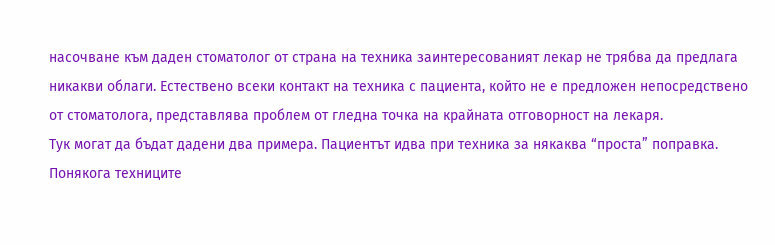насочване към даден стоматолог от страна на техника заинтересованият лекар не трябва да предлага никакви облаги. Естествено всеки контакт на техника с пациента, който не е предложен непосредствено от стоматолога, представлява проблем от гледна точка на крайната отговорност на лекаря.
Тук могат да бъдат дадени два примера. Пациентът идва при техника за някаква “проста” поправка. Понякога техниците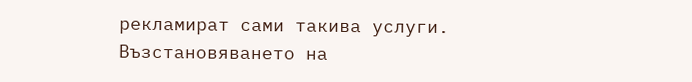рекламират сами такива услуги. Възстановяването на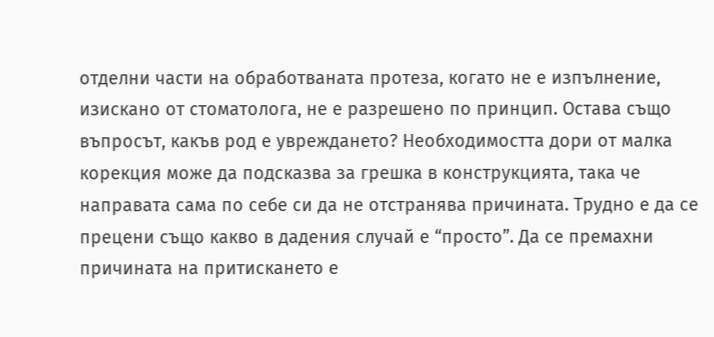отделни части на обработваната протеза, когато не е изпълнение, изискано от стоматолога, не е разрешено по принцип. Остава също въпросът, какъв род е увреждането? Необходимостта дори от малка корекция може да подсказва за грешка в конструкцията, така че направата сама по себе си да не отстранява причината. Трудно е да се прецени също какво в дадения случай е “просто”. Да се премахни причината на притискането е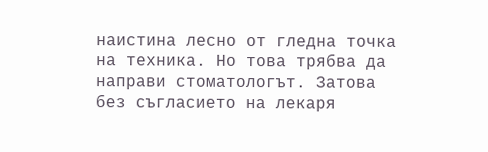наистина лесно от гледна точка на техника. Но това трябва да направи стоматологът. Затова без съгласието на лекаря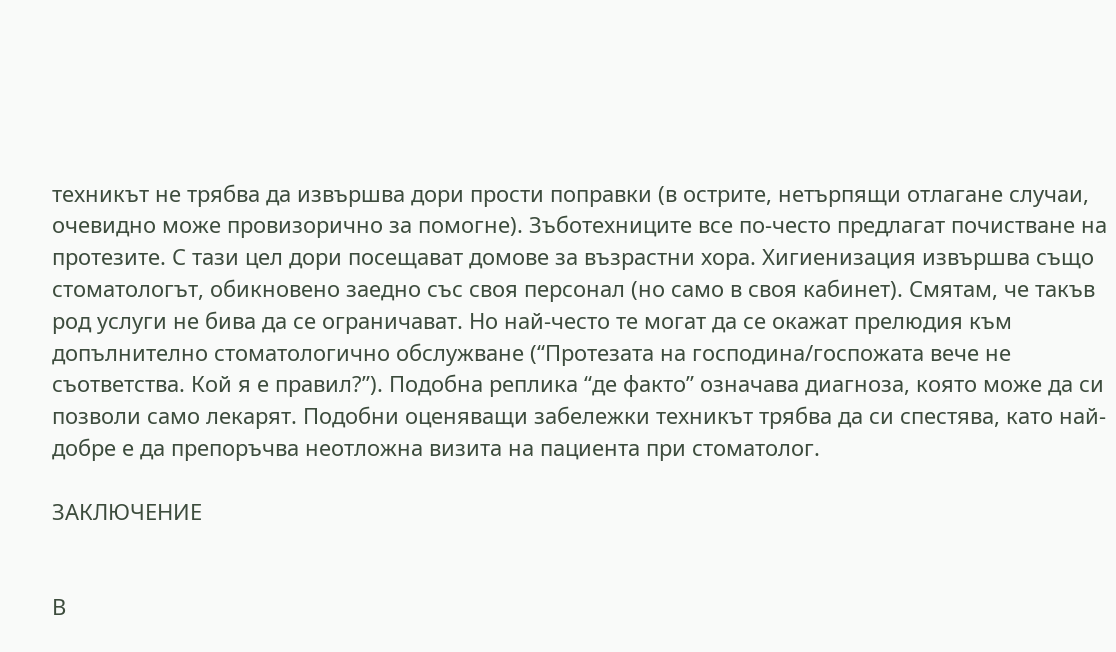техникът не трябва да извършва дори прости поправки (в острите, нетърпящи отлагане случаи, очевидно може провизорично за помогне). Зъботехниците все по-често предлагат почистване на протезите. С тази цел дори посещават домове за възрастни хора. Хигиенизация извършва също стоматологът, обикновено заедно със своя персонал (но само в своя кабинет). Смятам, че такъв род услуги не бива да се ограничават. Но най-често те могат да се окажат прелюдия към допълнително стоматологично обслужване (“Протезата на господина/госпожата вече не съответства. Кой я е правил?”). Подобна реплика “де факто” означава диагноза, която може да си позволи само лекарят. Подобни оценяващи забележки техникът трябва да си спестява, като най-добре е да препоръчва неотложна визита на пациента при стоматолог.

ЗАКЛЮЧЕНИЕ


В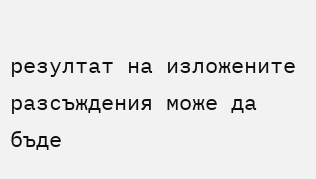резултат на изложените разсъждения може да бъде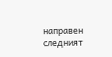направен следният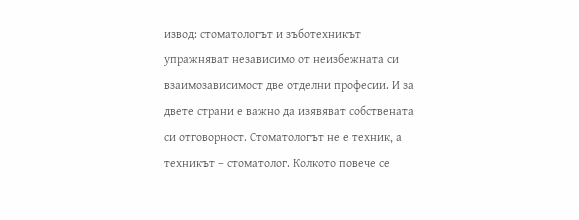извод: стоматологът и зъботехникът упражняват независимо от неизбежната си взаимозависимост две отделни професии. И за двете страни е важно да изявяват собствената си отговорност. Стоматологът не е техник, а техникът – стоматолог. Колкото повече се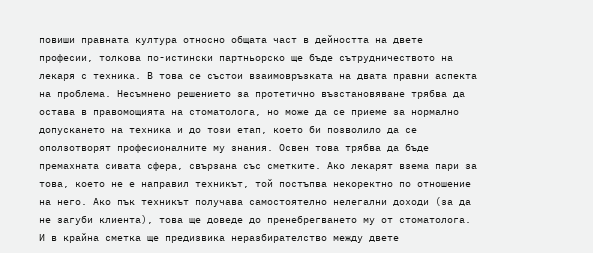повиши правната култура относно общата част в дейността на двете професии, толкова по-истински партньорско ще бъде сътрудничеството на лекаря с техника. В това се състои взаимовръзката на двата правни аспекта на проблема. Несъмнено решението за протетично възстановяване трябва да остава в правомощията на стоматолога, но може да се приеме за нормално допускането на техника и до този етап, което би позволило да се оползотворят професионалните му знания. Освен това трябва да бъде премахната сивата сфера, свързана със сметките. Ако лекарят взема пари за това, което не е направил техникът, той постъпва некоректно по отношение на него. Ако пък техникът получава самостоятелно нелегални доходи (за да не загуби клиента), това ще доведе до пренебрегването му от стоматолога. И в крайна сметка ще предизвика неразбирателство между двете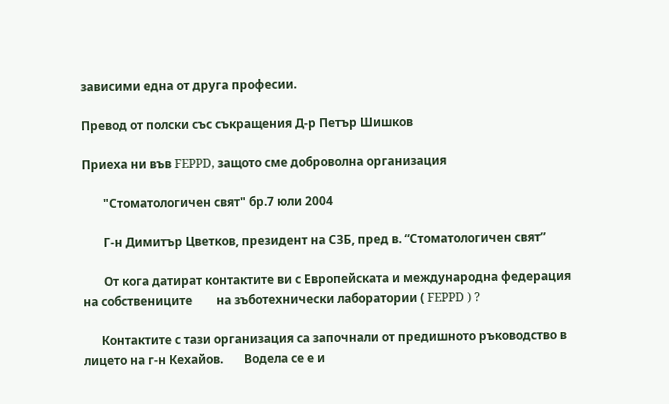зависими една от друга професии.

Превод от полски със съкращения Д-р Петър Шишков

Приеха ни във FEPPD, защото сме доброволна организация

       "Стоматологичен свят" бр.7 юли 2004

       Г-н Димитър Цветков, президент на СЗБ, пред в. “Стоматологичен свят”

       От кога датират контактите ви с Европейската и международна федерация на собствениците        на зъботехнически лаборатории ( FEPPD ) ?

      Контактите с тази организация са започнали от предишното ръководство в лицето на г-н Кехайов.       Водела се е и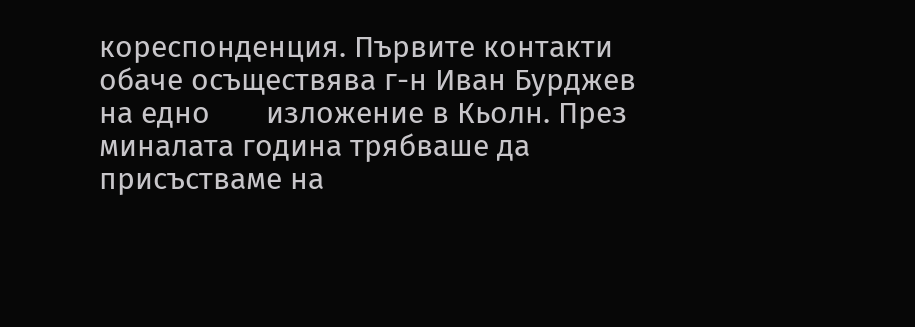кореспонденция. Първите контакти обаче осъществява г-н Иван Бурджев на едно       изложение в Кьолн. През миналата година трябваше да присъстваме на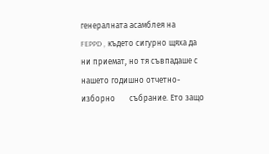генералната асамблея на       FEPPD , където сигурно щяха да ни приемат, но тя съвпадаше с нашето годишно отчетно-изборно       събрание. Ето защо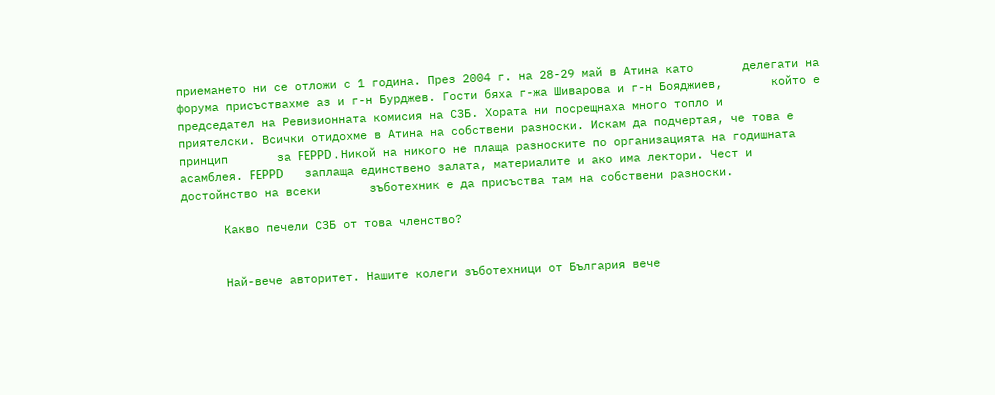приемането ни се отложи с 1 година. През 2004 г. на 28-29 май в Атина като       делегати на форума присъствахме аз и г-н Бурджев. Гости бяха г-жа Шиварова и г-н Бояджиев,       който е председател на Ревизионната комисия на СЗБ. Хората ни посрещнаха много топло и       приятелски. Всички отидохме в Атина на собствени разноски. Искам да подчертая, че това е принцип       за FEPPD . Никой на никого не плаща разноските по организацията на годишната асамблея. FEPPD       заплаща единствено залата, материалите и ако има лектори. Чест и достойнство на всеки       зъботехник е да присъства там на собствени разноски.

      Какво печели СЗБ от това членство?


      Най-вече авторитет. Нашите колеги зъботехници от България вече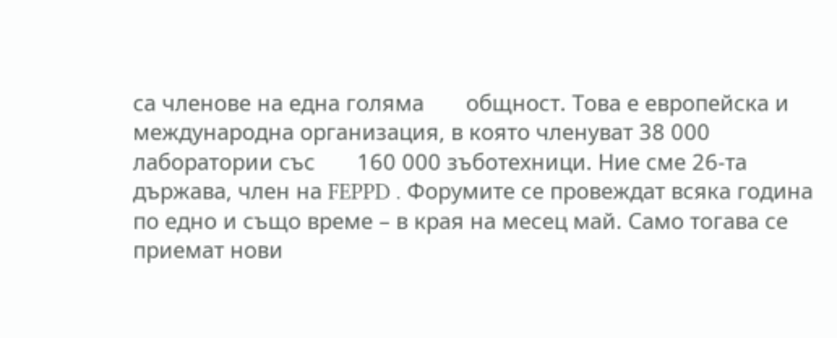са членове на една голяма       общност. Това е европейска и международна организация, в която членуват 38 000 лаборатории със       160 000 зъботехници. Ние сме 26-та държава, член на FEPPD . Форумите се провеждат всяка година       по едно и също време – в края на месец май. Само тогава се приемат нови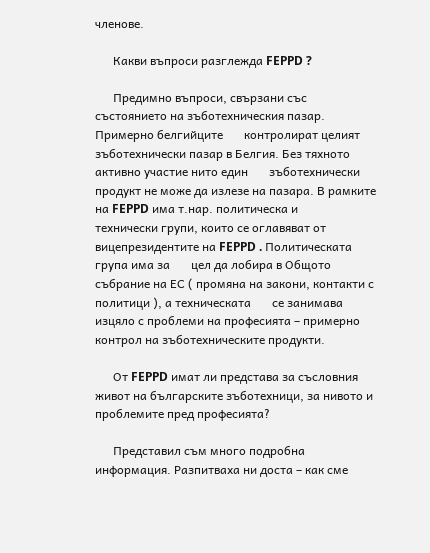членове.

      Какви въпроси разглежда FEPPD ?

      Предимно въпроси, свързани със състоянието на зъботехническия пазар. Примерно белгийците       контролират целият зъботехнически пазар в Белгия. Без тяхното активно участие нито един       зъботехнически продукт не може да излезе на пазара. В рамките на FEPPD има т.нар. политическа и       технически групи, които се оглавяват от вицепрезидентите на FEPPD . Политическата група има за       цел да лобира в Общото събрание на ЕС ( промяна на закони, контакти с политици ), а техническата       се занимава изцяло с проблеми на професията – примерно контрол на зъботехническите продукти.

      От FEPPD имат ли представа за съсловния живот на българските зъботехници, за нивото и       проблемите пред професията?

      Представил съм много подробна информация. Разпитваха ни доста – как сме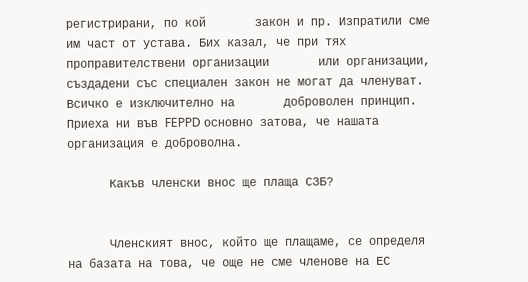регистрирани, по кой       закон и пр. Изпратили сме им част от устава. Бих казал, че при тях проправителствени организации       или организации, създадени със специален закон не могат да членуват. Всичко е изключително на       доброволен принцип. Приеха ни във FEPPD основно затова, че нашата организация е доброволна.

      Какъв членски внос ще плаща СЗБ?


      Членският внос, който ще плащаме, се определя на базата на това, че още не сме членове на ЕС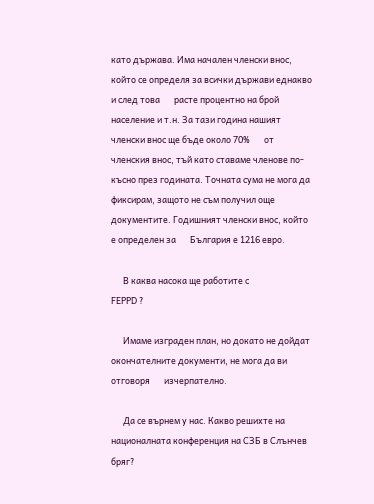като държава. Има начален членски внос, който се определя за всички държави еднакво и след това       расте процентно на брой население и т.н. За тази година нашият членски внос ще бъде около 70%       от членския внос, тъй като ставаме членове по-късно през годината. Точната сума не мога да       фиксирам, защото не съм получил още документите. Годишният членски внос, който е определен за       България е 1216 евро.

      В каква насока ще работите с
FEPPD ?

      Имаме изграден план, но докато не дойдат окончателните документи, не мога да ви отговоря       изчерпателно.

      Да се върнем у нас. Какво решихте на националната конференция на СЗБ в Слънчев бряг?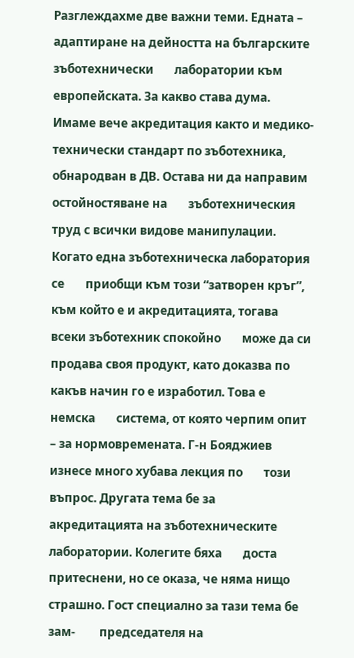Разглеждахме две важни теми. Едната – адаптиране на дейността на българските зъботехнически       лаборатории към европейската. За какво става дума. Имаме вече акредитация както и медико-        технически стандарт по зъботехника, обнародван в ДВ. Остава ни да направим остойностяване на       зъботехническия труд с всички видове манипулации. Когато една зъботехническа лаборатория се       приобщи към този “затворен кръг”, към който е и акредитацията, тогава всеки зъботехник спокойно       може да си продава своя продукт, като доказва по какъв начин го е изработил. Това е немска       система, от която черпим опит – за нормовремената. Г-н Бояджиев изнесе много хубава лекция по       този въпрос. Другата тема бе за акредитацията на зъботехническите лаборатории. Колегите бяха       доста притеснени, но се оказа, че няма нищо страшно. Гост специално за тази тема бе зам-        председателя на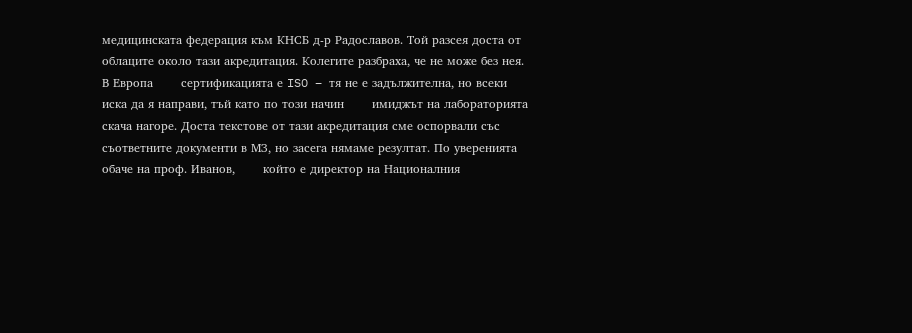медицинската федерация към КНСБ д-р Радославов. Той разсея доста от       облаците около тази акредитация. Колегите разбраха, че не може без нея. В Европа       сертификацията е ISO – тя не е задължителна, но всеки иска да я направи, тъй като по този начин       имиджът на лабораторията скача нагоре. Доста текстове от тази акредитация сме оспорвали със       съответните документи в МЗ, но засега нямаме резултат. По уверенията обаче на проф. Иванов,       който е директор на Националния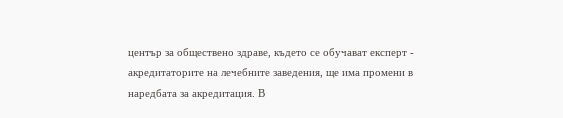център за обществено здраве, където се обучават експерт -        акредитаторите на лечебните заведения, ще има промени в наредбата за акредитация. В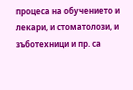процеса на обучението и лекари, и стоматолози, и зъботехници и пр. са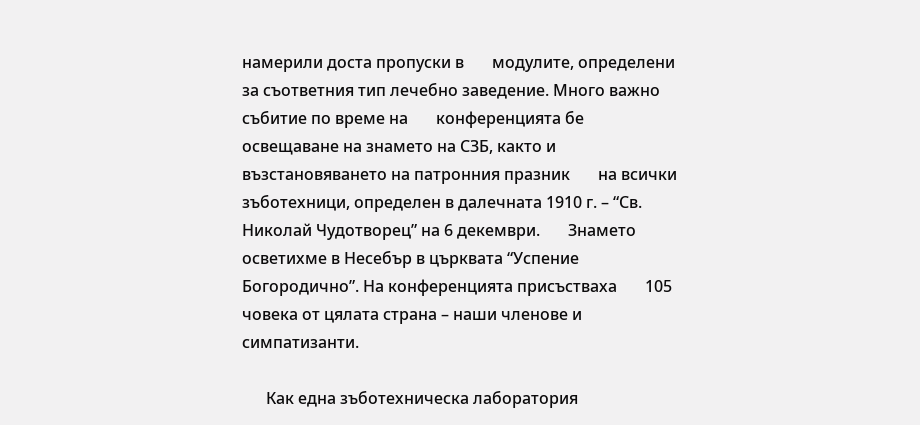намерили доста пропуски в       модулите, определени за съответния тип лечебно заведение. Много важно събитие по време на       конференцията бе освещаване на знамето на СЗБ, както и възстановяването на патронния празник       на всички зъботехници, определен в далечната 1910 г. – “Св. Николай Чудотворец” на 6 декември.       Знамето осветихме в Несебър в църквата “Успение Богородично”. На конференцията присъстваха       105 човека от цялата страна – наши членове и симпатизанти.

      Как една зъботехническа лаборатория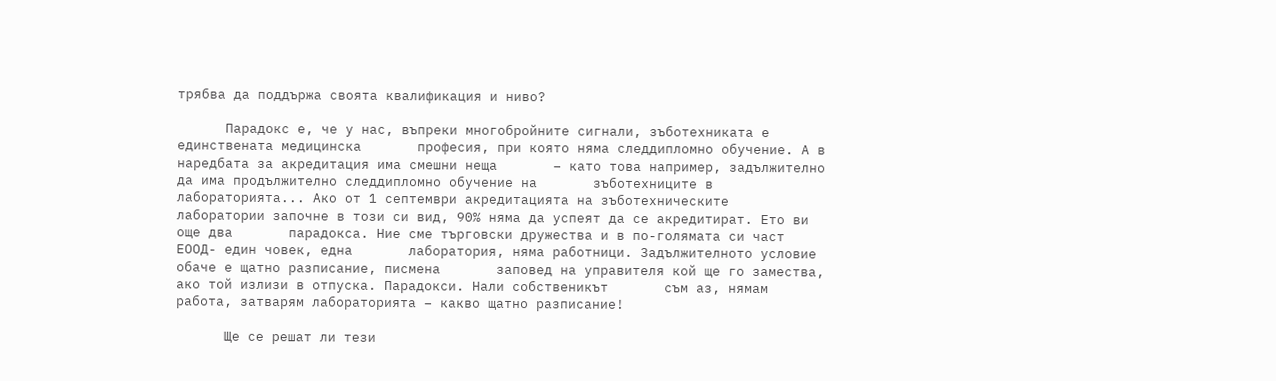трябва да поддържа своята квалификация и ниво?

      Парадокс е, че у нас, въпреки многобройните сигнали, зъботехниката е единствената медицинска       професия, при която няма следдипломно обучение. А в наредбата за акредитация има смешни неща       – като това например, задължително да има продължително следдипломно обучение на       зъботехниците в лабораторията... Ако от 1 септември акредитацията на зъботехническите       лаборатории започне в този си вид, 90% няма да успеят да се акредитират. Ето ви още два       парадокса. Ние сме търговски дружества и в по-голямата си част ЕООД- един човек, една       лаборатория, няма работници. Задължителното условие обаче е щатно разписание, писмена       заповед на управителя кой ще го замества, ако той излизи в отпуска. Парадокси. Нали собственикът       съм аз, нямам работа, затварям лабораторията – какво щатно разписание!

      Ще се решат ли тези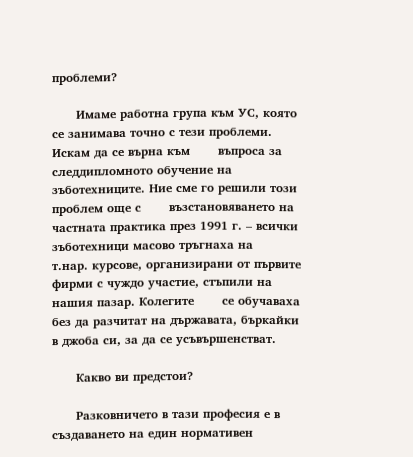проблеми?

      Имаме работна група към УС, която се занимава точно с тези проблеми. Искам да се върна към       въпроса за следдипломното обучение на зъботехниците. Ние сме го решили този проблем още с       възстановяването на частната практика през 1991 г. – всички зъботехници масово тръгнаха на       т.нар. курсове, организирани от първите фирми с чуждо участие, стъпили на нашия пазар. Колегите       се обучаваха без да разчитат на държавата, бъркайки в джоба си, за да се усъвършенстват.

      Какво ви предстои?

      Разковничето в тази професия е в създаването на един нормативен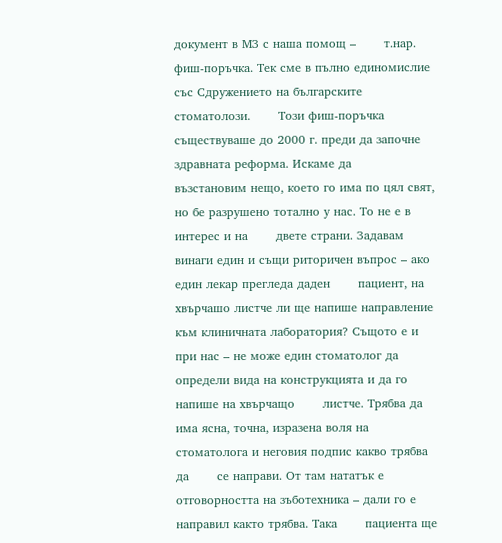документ в МЗ с наша помощ –       т.нар. фиш-поръчка. Тек сме в пълно единомислие със Сдружението на българските стоматолози.       Този фиш-поръчка съществуваше до 2000 г. преди да започне здравната реформа. Искаме да       възстановим нещо, което го има по цял свят, но бе разрушено тотално у нас. То не е в интерес и на       двете страни. Задавам винаги един и същи риторичен въпрос – ако един лекар прегледа даден       пациент, на хвърчашо листче ли ще напише направление към клиничната лаборатория? Същото е и       при нас – не може един стоматолог да определи вида на конструкцията и да го напише на хвърчащо       листче. Трябва да има ясна, точна, изразена воля на стоматолога и неговия подпис какво трябва да       се направи. От там нататък е отговорността на зъботехника – дали го е направил както трябва. Така       пациента ще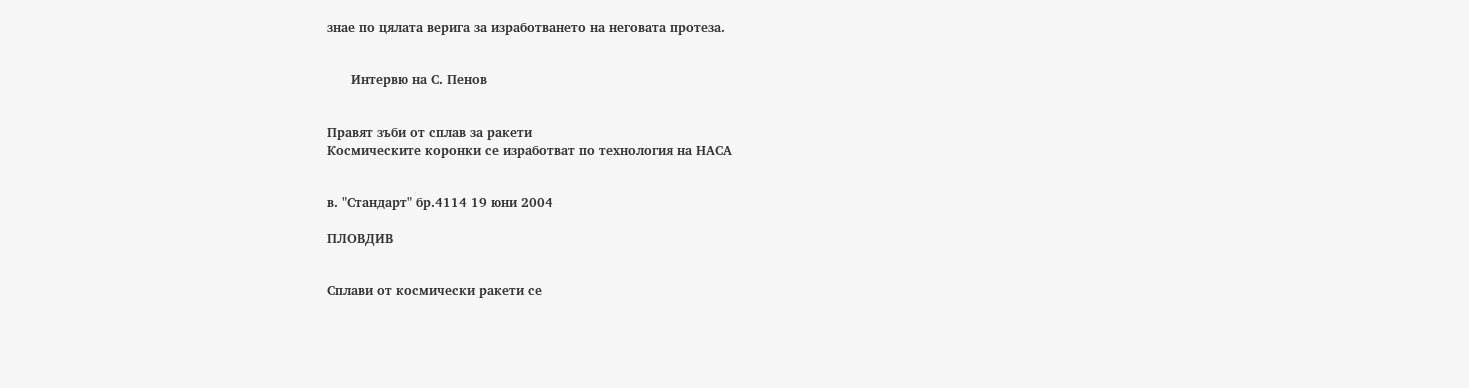знае по цялата верига за изработването на неговата протеза.


      Интервю на С. Пенов


Правят зъби от сплав за ракети
Космическите коронки се изработват по технология на НАСА


в. "Стандарт" бр.4114 19 юни 2004

ПЛОВДИВ


Сплави от космически ракети се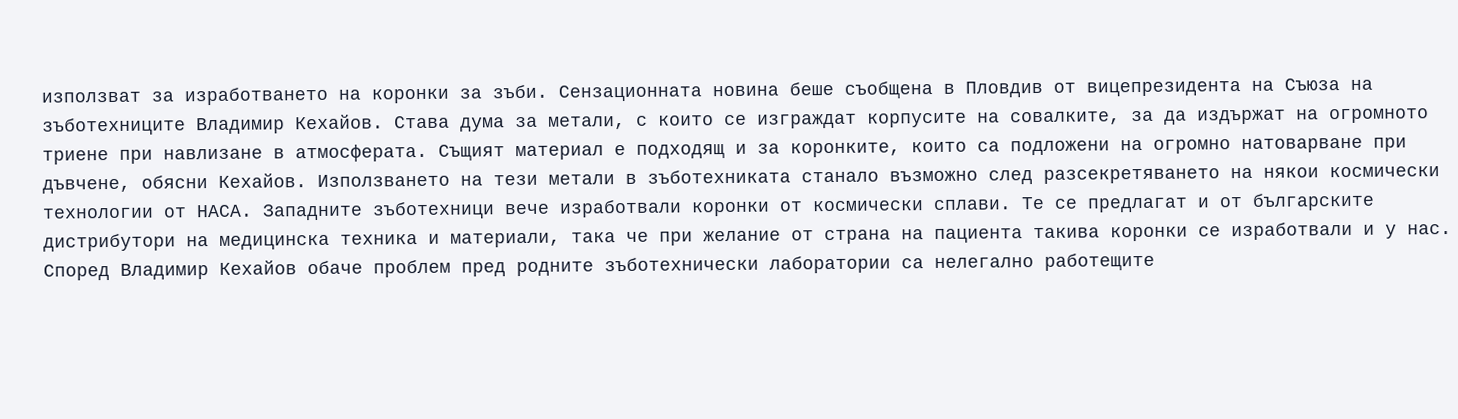използват за изработването на коронки за зъби. Сензационната новина беше съобщена в Пловдив от вицепрезидента на Съюза на зъботехниците Владимир Кехайов. Става дума за метали, с които се изграждат корпусите на совалките, за да издържат на огромното триене при навлизане в атмосферата. Същият материал е подходящ и за коронките, които са подложени на огромно натоварване при дъвчене, обясни Кехайов. Използването на тези метали в зъботехниката станало възможно след разсекретяването на някои космически технологии от НАСА. Западните зъботехници вече изработвали коронки от космически сплави. Те се предлагат и от българските дистрибутори на медицинска техника и материали, така че при желание от страна на пациента такива коронки се изработвали и у нас. Според Владимир Кехайов обаче проблем пред родните зъботехнически лаборатории са нелегално работещите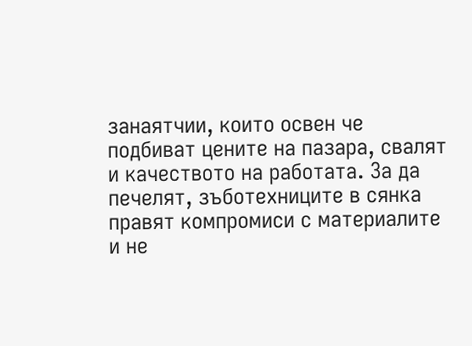занаятчии, които освен че подбиват цените на пазара, свалят и качеството на работата. За да печелят, зъботехниците в сянка правят компромиси с материалите и не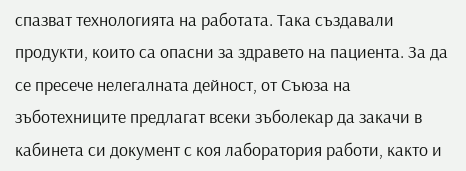спазват технологията на работата. Така създавали продукти, които са опасни за здравето на пациента. За да се пресече нелегалната дейност, от Съюза на зъботехниците предлагат всеки зъболекар да закачи в кабинета си документ с коя лаборатория работи, както и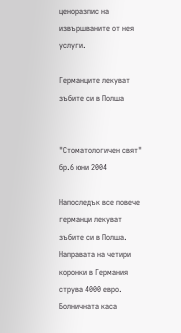ценоразпис на извършваните от нея услуги.

Германците лекуват зъбите си в Полша


"Стоматологичен свят" бр.6 юни 2004

Напоследък все повече германци лекуват зъбите си в Полша. Направата на четири коронки в Германия струва 4000 евро. Болничната каса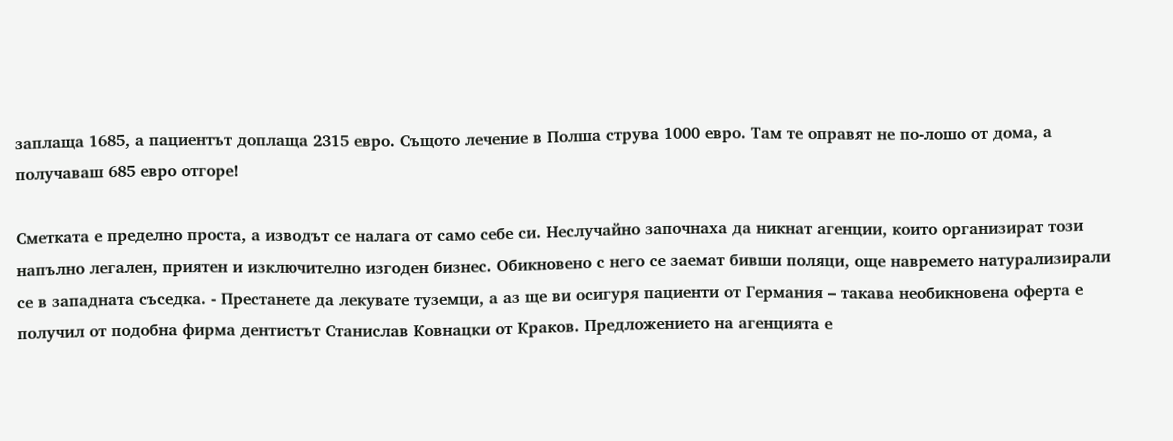заплаща 1685, а пациентът доплаща 2315 евро. Същото лечение в Полша струва 1000 евро. Там те оправят не по-лошо от дома, а получаваш 685 евро отгоре!

Сметката е пределно проста, а изводът се налага от само себе си. Неслучайно започнаха да никнат агенции, които организират този напълно легален, приятен и изключително изгоден бизнес. Обикновено с него се заемат бивши поляци, още навремето натурализирали се в западната съседка. - Престанете да лекувате туземци, а аз ще ви осигуря пациенти от Германия – такава необикновена оферта е получил от подобна фирма дентистът Станислав Ковнацки от Краков. Предложението на агенцията е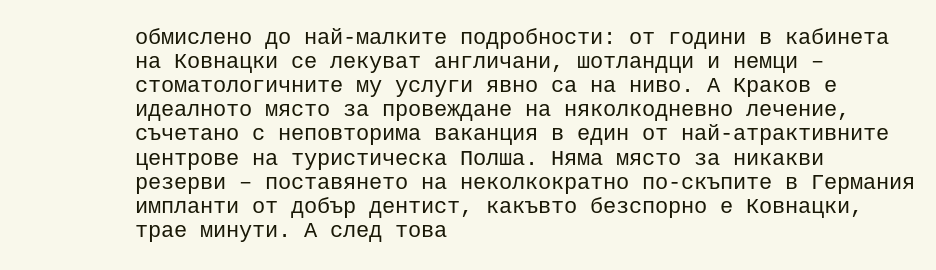обмислено до най-малките подробности: от години в кабинета на Ковнацки се лекуват англичани, шотландци и немци – стоматологичните му услуги явно са на ниво. А Краков е идеалното място за провеждане на няколкодневно лечение, съчетано с неповторима ваканция в един от най-атрактивните центрове на туристическа Полша. Няма място за никакви резерви – поставянето на неколкократно по-скъпите в Германия импланти от добър дентист, какъвто безспорно е Ковнацки, трае минути. А след това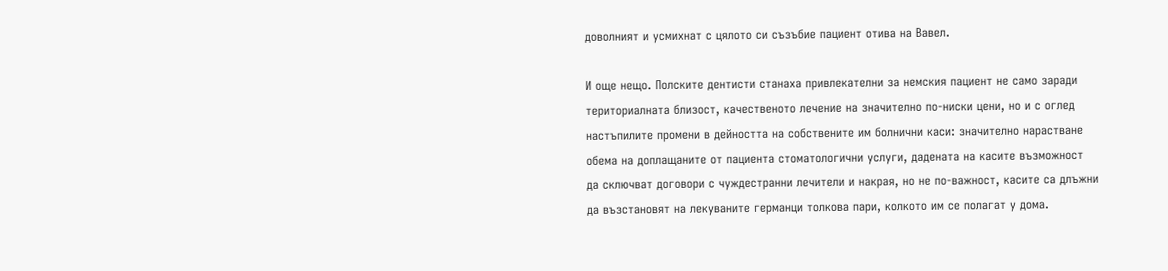доволният и усмихнат с цялото си съзъбие пациент отива на Вавел.

И още нещо. Полските дентисти станаха привлекателни за немския пациент не само заради териториалната близост, качественото лечение на значително по-ниски цени, но и с оглед настъпилите промени в дейността на собствените им болнични каси: значително нарастване обема на доплащаните от пациента стоматологични услуги, дадената на касите възможност да сключват договори с чуждестранни лечители и накрая, но не по-важност, касите са длъжни да възстановят на лекуваните германци толкова пари, колкото им се полагат у дома.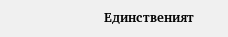Единственият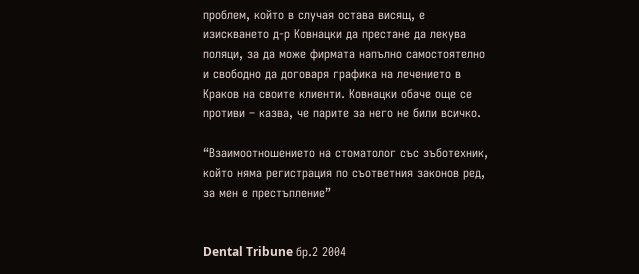проблем, който в случая остава висящ, е изискването д-р Ковнацки да престане да лекува поляци, за да може фирмата напълно самостоятелно и свободно да договаря графика на лечението в Краков на своите клиенти. Ковнацки обаче още се противи – казва, че парите за него не били всичко.

“Взаимоотношението на стоматолог със зъботехник, който няма регистрация по съответния законов ред, за мен е престъпление”


Dental Tribune бр.2 2004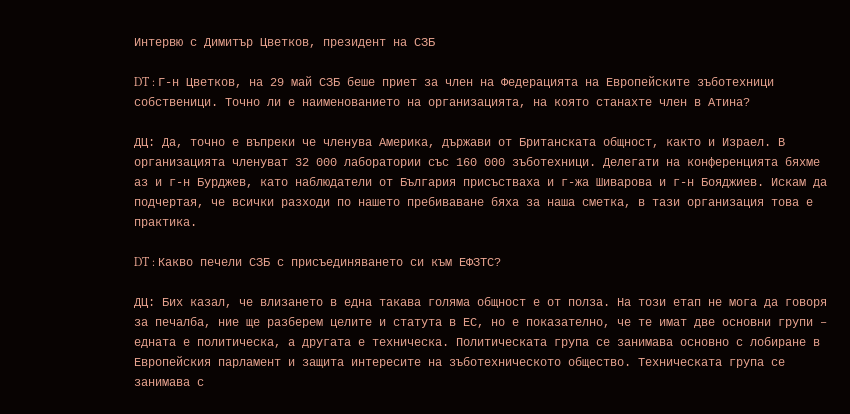Интервю с Димитър Цветков, президент на СЗБ

DT : Г-н Цветков, на 29 май СЗБ беше приет за член на Федерацията на Европейските зъботехници собственици. Точно ли е наименованието на организацията, на която станахте член в Атина?

ДЦ: Да, точно е въпреки че членува Америка, държави от Британската общност, както и Израел. В организацията членуват 32 000 лаборатории със 160 000 зъботехници. Делегати на конференцията бяхме аз и г-н Бурджев, като наблюдатели от България присъстваха и г-жа Шиварова и г-н Бояджиев. Искам да подчертая, че всички разходи по нашето пребиваване бяха за наша сметка, в тази организация това е практика.

DT : Какво печели СЗБ с присъединяването си към ЕФЗТС?

ДЦ: Бих казал, че влизането в една такава голяма общност е от полза. На този етап не мога да говоря за печалба, ние ще разберем целите и статута в ЕС, но е показателно, че те имат две основни групи – едната е политическа, а другата е техническа. Политическата група се занимава основно с лобиране в Европейския парламент и защита интересите на зъботехническото общество. Техническата група се занимава с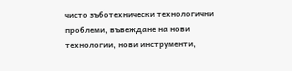чисто зъботехнически технологични проблеми, въвеждане на нови технологии, нови инструменти,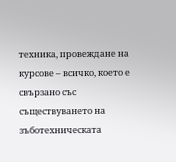техника, провеждане на курсове – всичко, което е свързано със съществуването на зъботехническата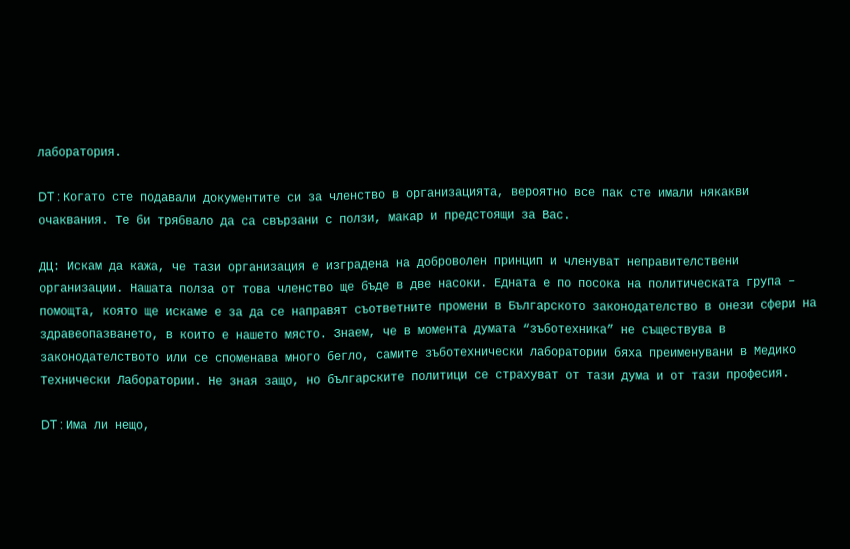лаборатория.

DT : Когато сте подавали документите си за членство в организацията, вероятно все пак сте имали някакви очаквания. Те би трябвало да са свързани с ползи, макар и предстоящи за Вас.

ДЦ: Искам да кажа, че тази организация е изградена на доброволен принцип и членуват неправителствени организации. Нашата полза от това членство ще бъде в две насоки. Едната е по посока на политическата група – помощта, която ще искаме е за да се направят съответните промени в Българското законодателство в онези сфери на здравеопазването, в които е нашето място. Знаем, че в момента думата “зъботехника” не съществува в законодателството или се споменава много бегло, самите зъботехнически лаборатории бяха преименувани в Медико Технически Лаборатории. Не зная защо, но българските политици се страхуват от тази дума и от тази професия.

DT : Има ли нещо,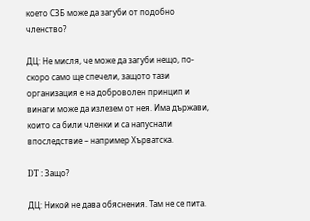което СЗБ може да загуби от подобно членство?

ДЦ: Не мисля, че може да загуби нещо, по-скоро само ще спечели, защото тази организация е на доброволен принцип и винаги може да излезем от нея. Има държави, които са били членки и са напуснали впоследствие – например Хърватска.

DT : Защо?

ДЦ: Никой не дава обяснения. Там не се пита.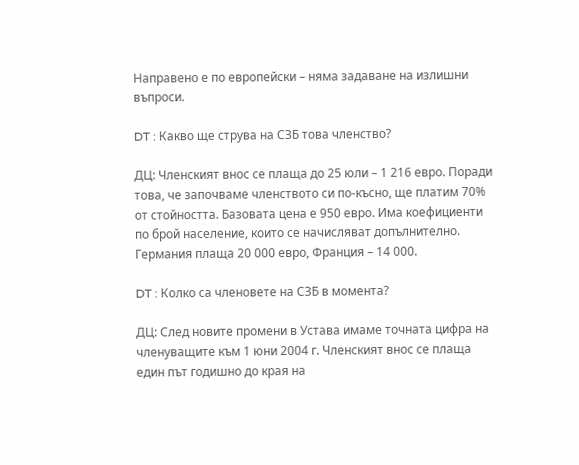Направено е по европейски – няма задаване на излишни въпроси.

DT : Какво ще струва на СЗБ това членство?

ДЦ: Членският внос се плаща до 25 юли – 1 216 евро. Поради това, че започваме членството си по-късно, ще платим 70% от стойността. Базовата цена е 950 евро. Има коефициенти по брой население, които се начисляват допълнително. Германия плаща 20 000 евро, Франция – 14 000.

DT : Колко са членовете на СЗБ в момента?

ДЦ: След новите промени в Устава имаме точната цифра на членуващите към 1 юни 2004 г. Членският внос се плаща един път годишно до края на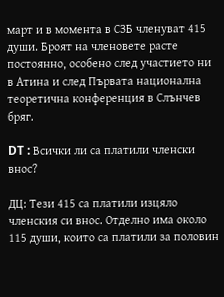март и в момента в СЗБ членуват 415 души. Броят на членовете расте постоянно, особено след участието ни в Атина и след Първата национална теоретична конференция в Слънчев бряг.

DT : Всички ли са платили членски внос?

ДЦ: Тези 415 са платили изцяло членския си внос. Отделно има около 115 души, които са платили за половин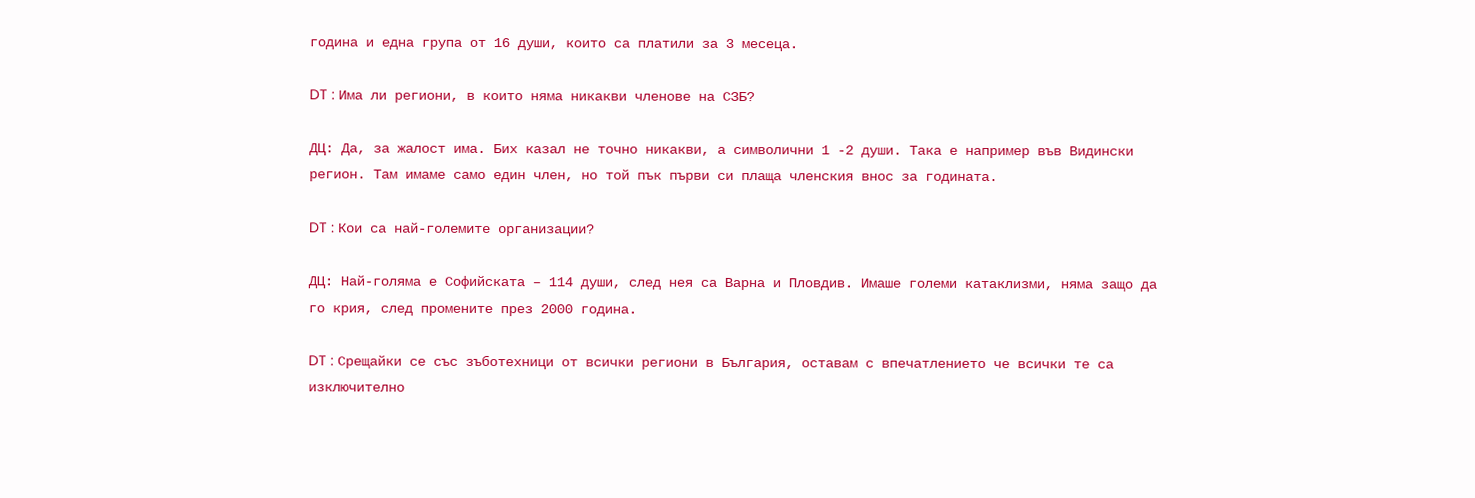година и една група от 16 души, които са платили за 3 месеца.

DT : Има ли региони, в които няма никакви членове на СЗБ?

ДЦ: Да, за жалост има. Бих казал не точно никакви, а символични 1 -2 души. Така е например във Видински регион. Там имаме само един член, но той пък първи си плаща членския внос за годината.

DT : Кои са най-големите организации?

ДЦ: Най-голяма е Софийската – 114 души, след нея са Варна и Пловдив. Имаше големи катаклизми, няма защо да го крия, след промените през 2000 година.

DT : Срещайки се със зъботехници от всички региони в България, оставам с впечатлението че всички те са изключително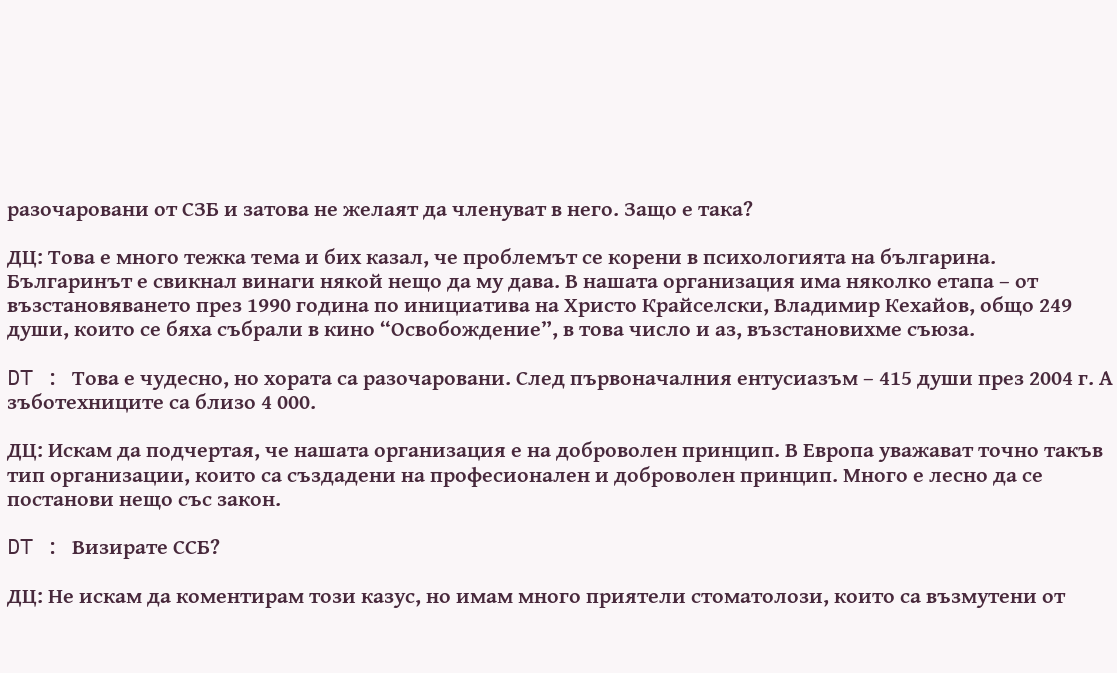разочаровани от СЗБ и затова не желаят да членуват в него. Защо е така?

ДЦ: Това е много тежка тема и бих казал, че проблемът се корени в психологията на българина. Българинът е свикнал винаги някой нещо да му дава. В нашата организация има няколко етапа – от възстановяването през 1990 година по инициатива на Христо Крайселски, Владимир Кехайов, общо 249 души, които се бяха събрали в кино “Освобождение”, в това число и аз, възстановихме съюза.

DT : Това е чудесно, но хората са разочаровани. След първоначалния ентусиазъм – 415 души през 2004 г. А зъботехниците са близо 4 000.

ДЦ: Искам да подчертая, че нашата организация е на доброволен принцип. В Европа уважават точно такъв тип организации, които са създадени на професионален и доброволен принцип. Много е лесно да се постанови нещо със закон.

DT : Визирате ССБ?

ДЦ: Не искам да коментирам този казус, но имам много приятели стоматолози, които са възмутени от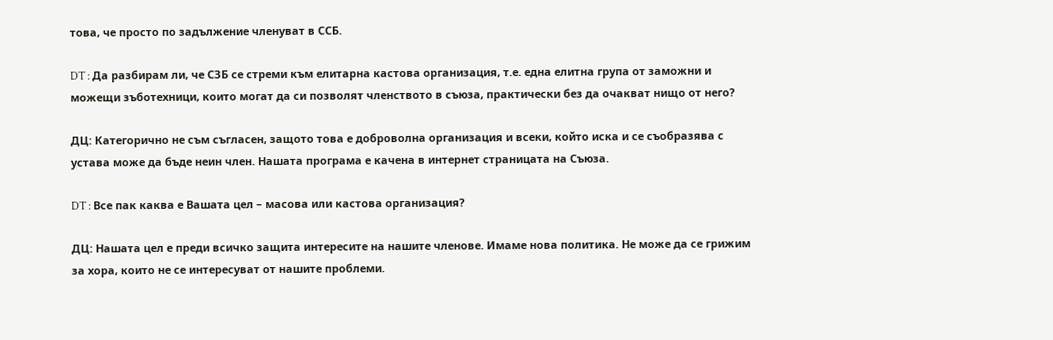това, че просто по задължение членуват в ССБ.

DT : Да разбирам ли, че СЗБ се стреми към елитарна кастова организация, т.е. една елитна група от заможни и можещи зъботехници, които могат да си позволят членството в съюза, практически без да очакват нищо от него?

ДЦ: Категорично не съм съгласен, защото това е доброволна организация и всеки, който иска и се съобразява с устава може да бъде неин член. Нашата програма е качена в интернет страницата на Съюза.

DT : Все пак каква е Вашата цел – масова или кастова организация?

ДЦ: Нашата цел е преди всичко защита интересите на нашите членове. Имаме нова политика. Не може да се грижим за хора, които не се интересуват от нашите проблеми.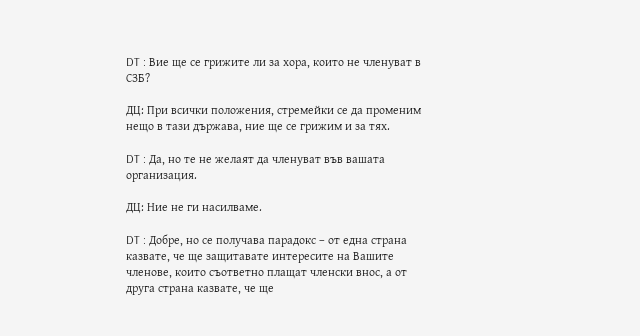DT : Вие ще се грижите ли за хора, които не членуват в СЗБ?

ДЦ: При всички положения, стремейки се да променим нещо в тази държава, ние ще се грижим и за тях.

DT : Да, но те не желаят да членуват във вашата организация.

ДЦ: Ние не ги насилваме.

DT : Добре, но се получава парадокс – от една страна казвате, че ще защитавате интересите на Вашите членове, които съответно плащат членски внос, а от друга страна казвате, че ще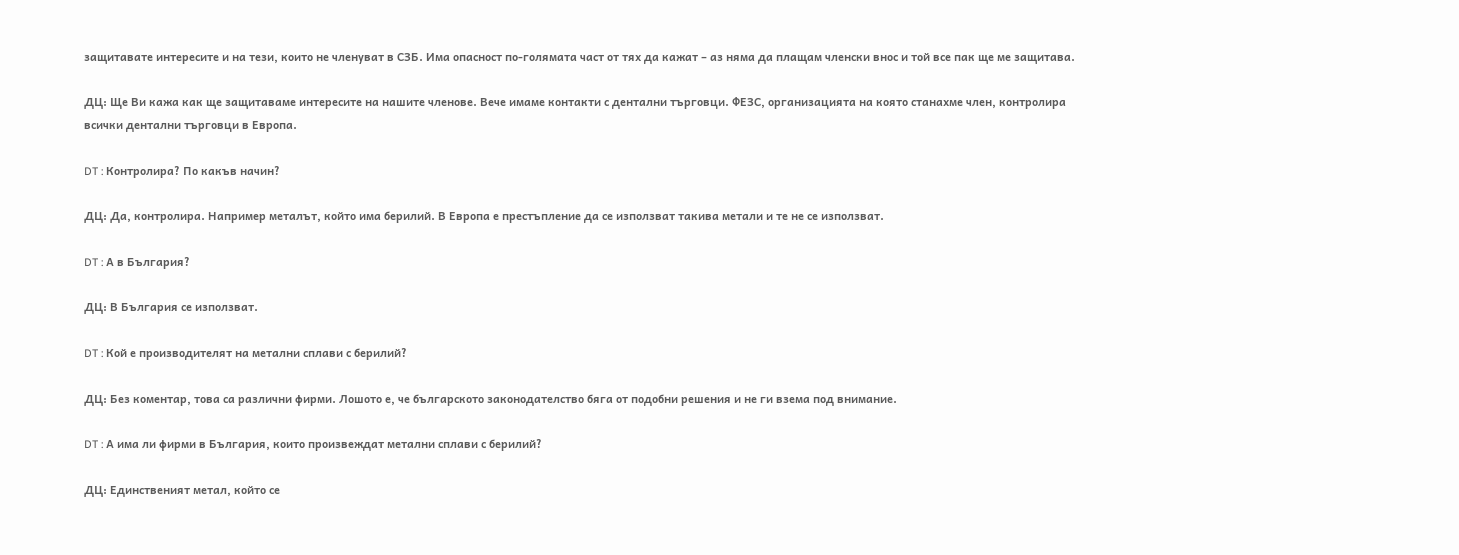защитавате интересите и на тези, които не членуват в СЗБ. Има опасност по-голямата част от тях да кажат – аз няма да плащам членски внос и той все пак ще ме защитава.

ДЦ: Ще Ви кажа как ще защитаваме интересите на нашите членове. Вече имаме контакти с дентални търговци. ФЕЗС, организацията на която станахме член, контролира всички дентални търговци в Европа.

DT : Контролира? По какъв начин?

ДЦ: Да, контролира. Например металът, който има берилий. В Европа е престъпление да се използват такива метали и те не се използват.

DT : А в България?

ДЦ: В България се използват.

DT : Кой е производителят на метални сплави с берилий?

ДЦ: Без коментар, това са различни фирми. Лошото е, че българското законодателство бяга от подобни решения и не ги взема под внимание.

DT : А има ли фирми в България, които произвеждат метални сплави с берилий?

ДЦ: Единственият метал, който се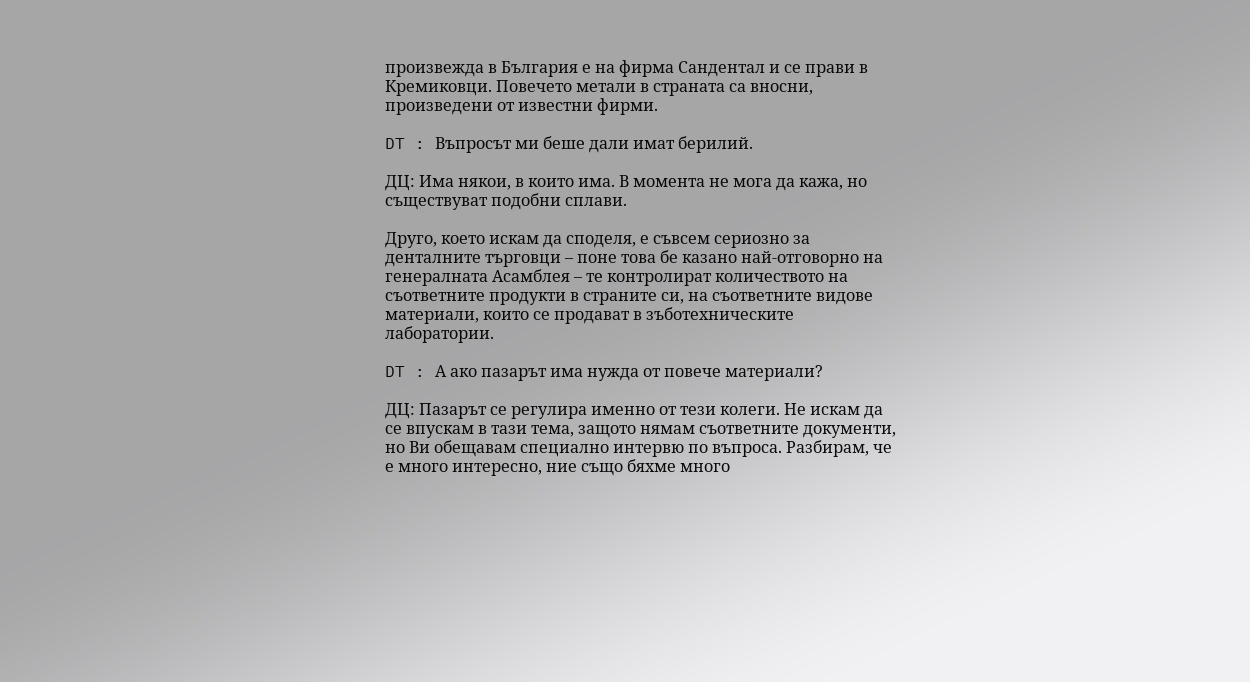произвежда в България е на фирма Сандентал и се прави в Кремиковци. Повечето метали в страната са вносни, произведени от известни фирми.

DT : Въпросът ми беше дали имат берилий.

ДЦ: Има някои, в които има. В момента не мога да кажа, но съществуват подобни сплави.

Друго, което искам да споделя, е съвсем сериозно за денталните търговци – поне това бе казано най-отговорно на генералната Асамблея – те контролират количеството на съответните продукти в страните си, на съответните видове материали, които се продават в зъботехническите лаборатории.

DT : А ако пазарът има нужда от повече материали?

ДЦ: Пазарът се регулира именно от тези колеги. Не искам да се впускам в тази тема, защото нямам съответните документи, но Ви обещавам специално интервю по въпроса. Разбирам, че е много интересно, ние също бяхме много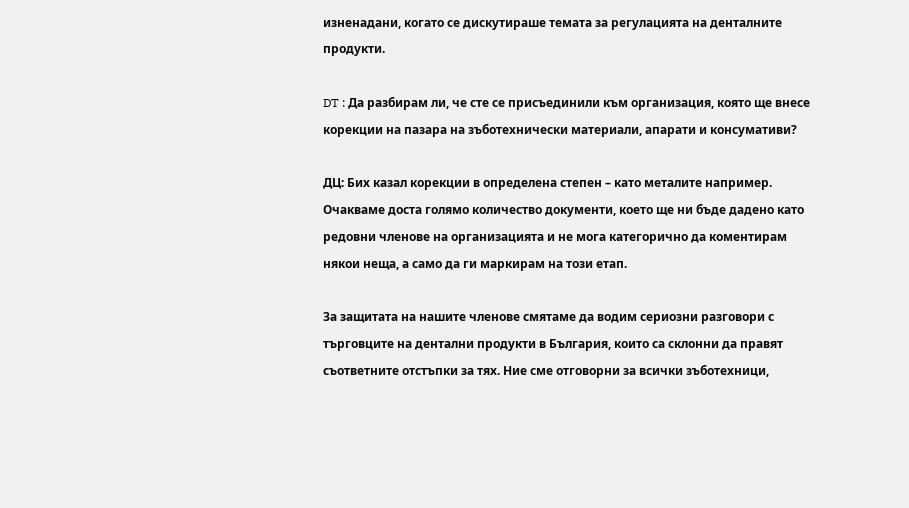изненадани, когато се дискутираше темата за регулацията на денталните продукти.

DT : Да разбирам ли, че сте се присъединили към организация, която ще внесе корекции на пазара на зъботехнически материали, апарати и консумативи?

ДЦ: Бих казал корекции в определена степен – като металите например. Очакваме доста голямо количество документи, което ще ни бъде дадено като редовни членове на организацията и не мога категорично да коментирам някои неща, а само да ги маркирам на този етап.

За защитата на нашите членове смятаме да водим сериозни разговори с търговците на дентални продукти в България, които са склонни да правят съответните отстъпки за тях. Ние сме отговорни за всички зъботехници,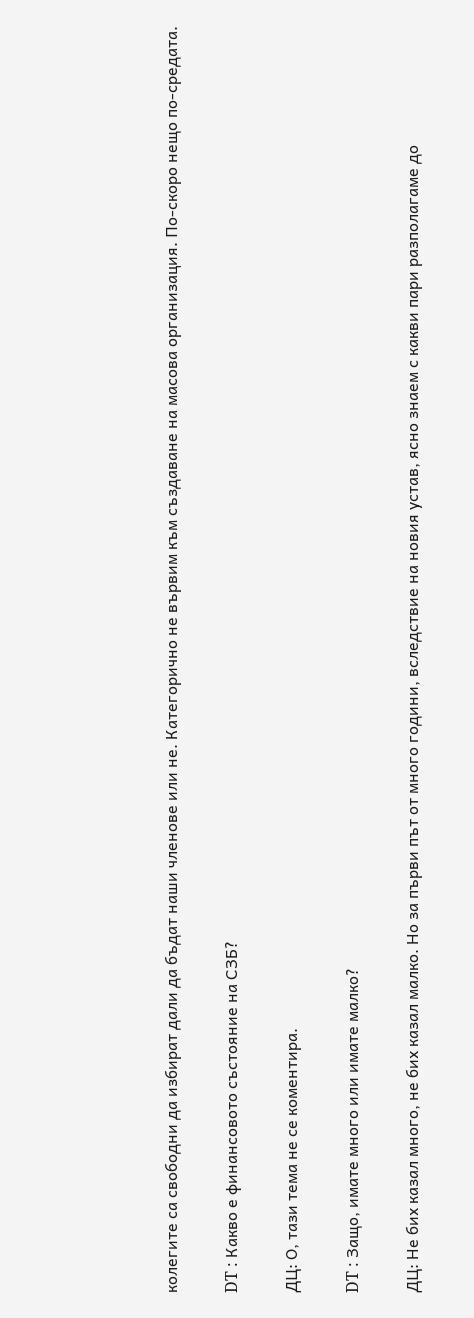колегите са свободни да избират дали да бъдат наши членове или не. Категорично не вървим към създаване на масова организация. По-скоро нещо по-средата.

DT : Какво е финансовото състояние на СЗБ?

ДЦ: О, тази тема не се коментира.

DT : Защо, имате много или имате малко?

ДЦ: Не бих казал много, не бих казал малко. Но за първи път от много години, вследствие на новия устав, ясно знаем с какви пари разполагаме до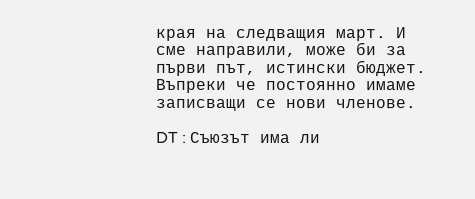края на следващия март. И сме направили, може би за първи път, истински бюджет. Въпреки че постоянно имаме записващи се нови членове.

DT : Съюзът има ли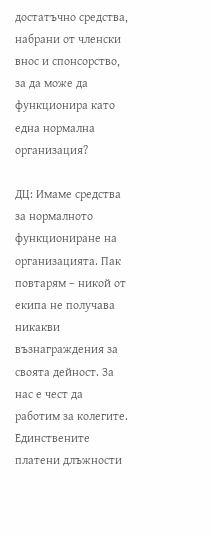достатъчно средства, набрани от членски внос и спонсорство, за да може да функционира като една нормална организация?

ДЦ: Имаме средства за нормалното функциониране на организацията. Пак повтарям – никой от екипа не получава никакви възнаграждения за своята дейност. За нас е чест да работим за колегите. Единствените платени длъжности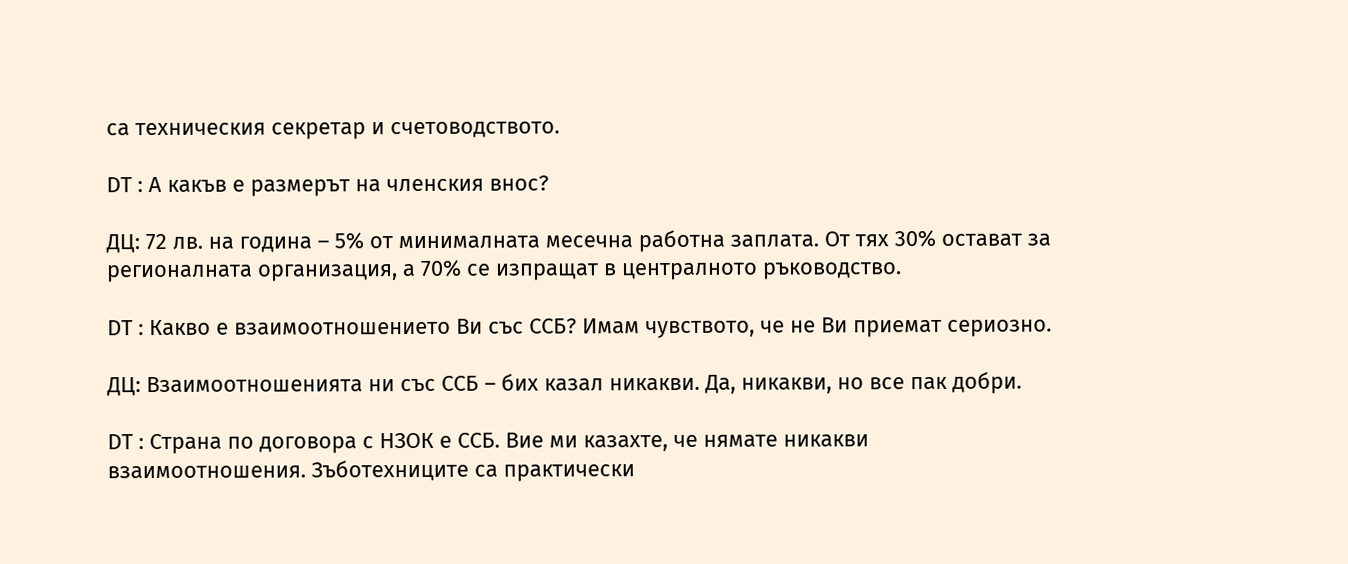са техническия секретар и счетоводството.

DT : А какъв е размерът на членския внос?

ДЦ: 72 лв. на година – 5% от минималната месечна работна заплата. От тях 30% остават за регионалната организация, а 70% се изпращат в централното ръководство.

DT : Какво е взаимоотношението Ви със ССБ? Имам чувството, че не Ви приемат сериозно.

ДЦ: Взаимоотношенията ни със ССБ – бих казал никакви. Да, никакви, но все пак добри.

DT : Страна по договора с НЗОК е ССБ. Вие ми казахте, че нямате никакви взаимоотношения. Зъботехниците са практически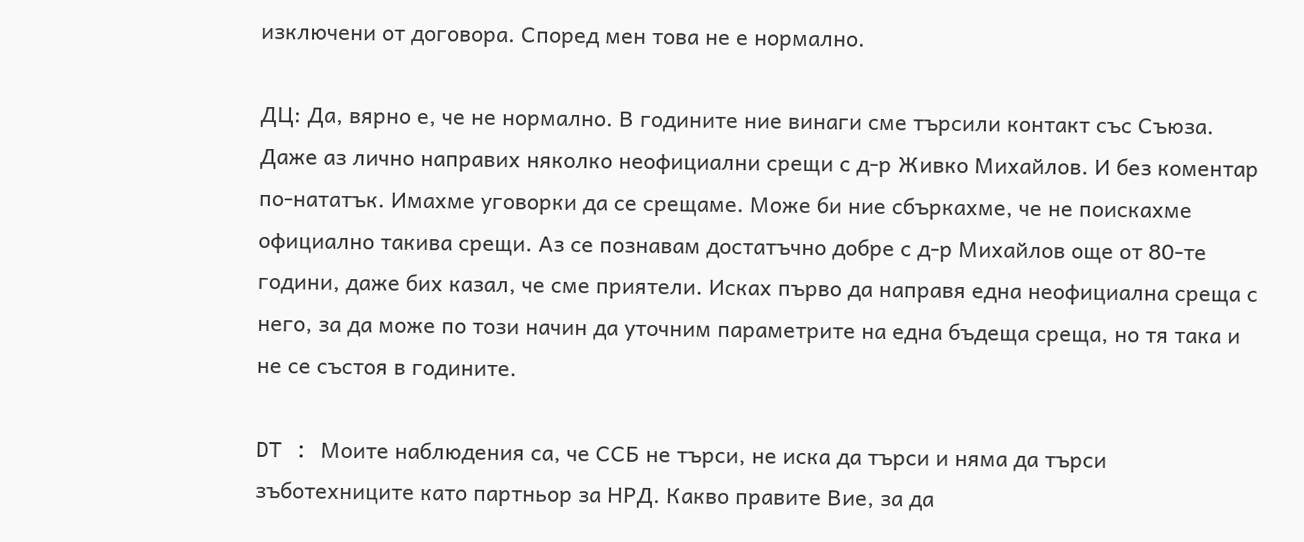изключени от договора. Според мен това не е нормално.

ДЦ: Да, вярно е, че не нормално. В годините ние винаги сме търсили контакт със Съюза. Даже аз лично направих няколко неофициални срещи с д-р Живко Михайлов. И без коментар по-нататък. Имахме уговорки да се срещаме. Може би ние сбъркахме, че не поискахме официално такива срещи. Аз се познавам достатъчно добре с д-р Михайлов още от 80-те години, даже бих казал, че сме приятели. Исках първо да направя една неофициална среща с него, за да може по този начин да уточним параметрите на една бъдеща среща, но тя така и не се състоя в годините.

DT : Моите наблюдения са, че ССБ не търси, не иска да търси и няма да търси зъботехниците като партньор за НРД. Какво правите Вие, за да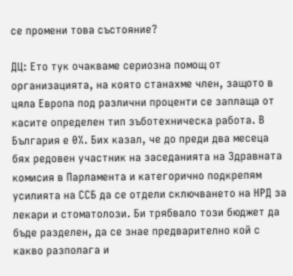се промени това състояние?

ДЦ: Ето тук очакваме сериозна помощ от организацията, на която станахме член, защото в цяла Европа под различни проценти се заплаща от касите определен тип зъботехническа работа. В България е 0%. Бих казал, че до преди два месеца бях редовен участник на заседанията на Здравната комисия в Парламента и категорично подкрепям усилията на ССБ да се отдели сключването на НРД за лекари и стоматолози. Би трябвало този бюджет да бъде разделен, да се знае предварително кой с какво разполага и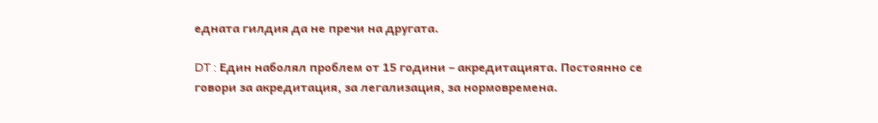едната гилдия да не пречи на другата.

DT : Един наболял проблем от 15 години – акредитацията. Постоянно се говори за акредитация, за легализация, за нормовремена.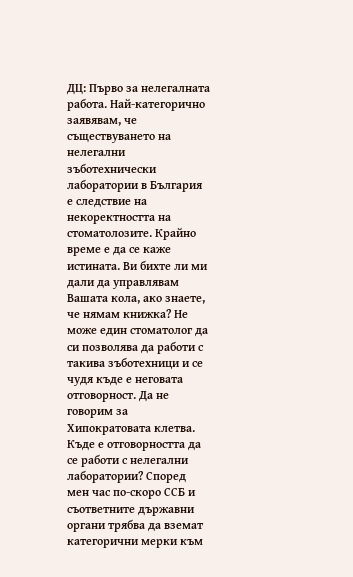ДЦ: Първо за нелегалната работа. Най-категорично заявявам, че съществуването на нелегални зъботехнически лаборатории в България е следствие на некоректността на стоматолозите. Крайно време е да се каже истината. Ви бихте ли ми дали да управлявам Вашата кола, ако знаете, че нямам книжка? Не може един стоматолог да си позволява да работи с такива зъботехници и се чудя къде е неговата отговорност. Да не говорим за Хипократовата клетва. Къде е отговорността да се работи с нелегални лаборатории? Според мен час по-скоро ССБ и съответните държавни органи трябва да вземат категорични мерки към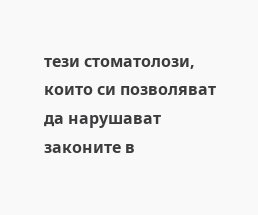тези стоматолози, които си позволяват да нарушават законите в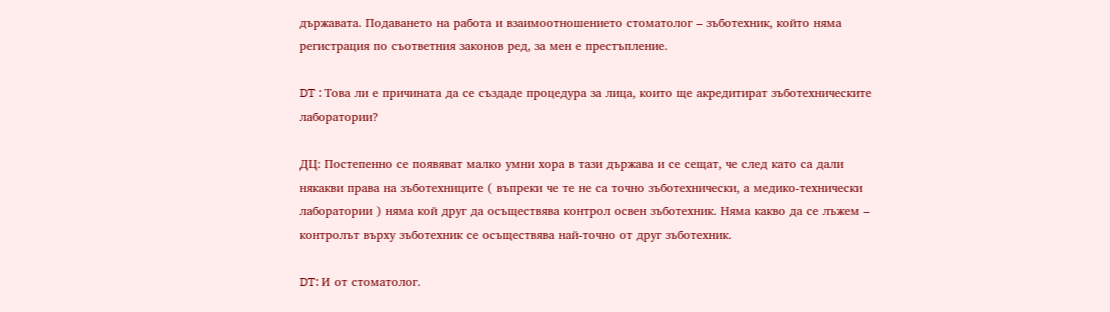държавата. Подаването на работа и взаимоотношението стоматолог – зъботехник, който няма регистрация по съответния законов ред, за мен е престъпление.

DT : Това ли е причината да се създаде процедура за лица, които ще акредитират зъботехническите лаборатории?

ДЦ: Постепенно се появяват малко умни хора в тази държава и се сещат, че след като са дали някакви права на зъботехниците ( въпреки че те не са точно зъботехнически, а медико-технически лаборатории ) няма кой друг да осъществява контрол освен зъботехник. Няма какво да се лъжем – контролът върху зъботехник се осъществява най-точно от друг зъботехник.

DT: И от стоматолог.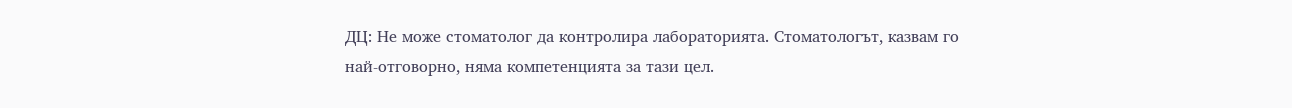ДЦ: Не може стоматолог да контролира лабораторията. Стоматологът, казвам го най-отговорно, няма компетенцията за тази цел.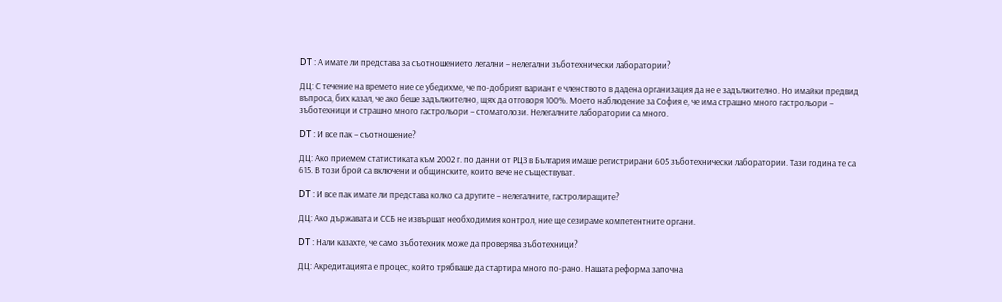DT : А имате ли представа за съотношението легални – нелегални зъботехнически лаборатории?

ДЦ: С течение на времето ние се убедихме, че по-добрият вариант е членството в дадена организация да не е задължително. Но имайки предвид въпроса, бих казал, че ако беше задължително, щях да отговоря 100%. Моето наблюдение за София е, че има страшно много гастрольори – зъботехници и страшно много гастрольори – стоматолози. Нелегалните лаборатории са много.

DT : И все пак – съотношение?

ДЦ: Ако приемем статистиката към 2002 г. по данни от РЦЗ в България имаше регистрирани 605 зъботехнически лаборатории. Тази година те са 615. В този брой са включени и общинските, които вече не съществуват.

DT : И все пак имате ли представа колко са другите – нелегалните, гастролиращите?

ДЦ: Ако държавата и ССБ не извършат необходимия контрол, ние ще сезираме компетентните органи.

DT : Нали казахте, че само зъботехник може да проверява зъботехници?

ДЦ: Акредитацията е процес, който трябваше да стартира много по-рано. Нашата реформа започна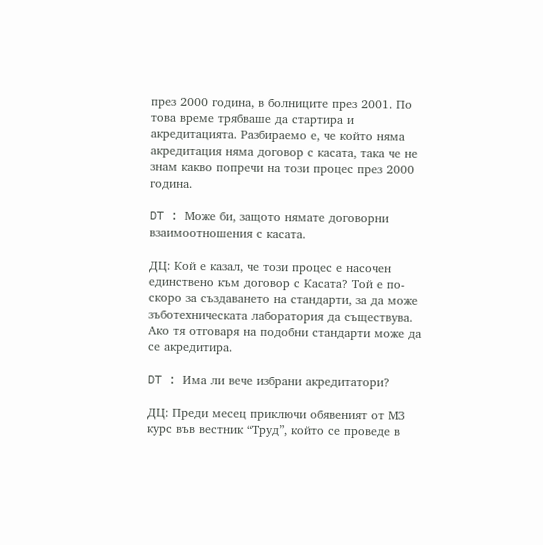през 2000 година, в болниците през 2001. По това време трябваше да стартира и акредитацията. Разбираемо е, че който няма акредитация няма договор с касата, така че не знам какво попречи на този процес през 2000 година.

DT : Може би, защото нямате договорни взаимоотношения с касата.

ДЦ: Кой е казал, че този процес е насочен единствено към договор с Касата? Той е по-скоро за създаването на стандарти, за да може зъботехническата лаборатория да съществува. Ако тя отговаря на подобни стандарти може да се акредитира.

DT : Има ли вече избрани акредитатори?

ДЦ: Преди месец приключи обявеният от МЗ курс във вестник “Труд”, който се проведе в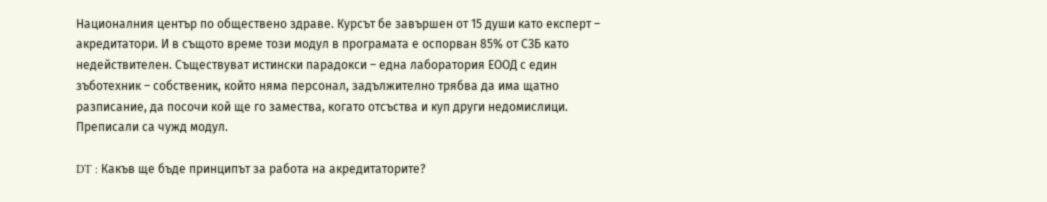Националния център по обществено здраве. Курсът бе завършен от 15 души като експерт – акредитатори. И в същото време този модул в програмата е оспорван 85% от СЗБ като недействителен. Съществуват истински парадокси – една лаборатория ЕООД с един зъботехник – собственик, който няма персонал, задължително трябва да има щатно разписание, да посочи кой ще го замества, когато отсъства и куп други недомислици. Преписали са чужд модул.

DT : Какъв ще бъде принципът за работа на акредитаторите?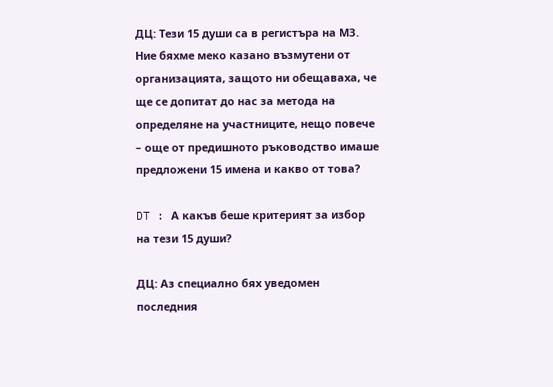ДЦ: Тези 15 души са в регистъра на МЗ. Ние бяхме меко казано възмутени от организацията, защото ни обещаваха, че ще се допитат до нас за метода на определяне на участниците, нещо повече – още от предишното ръководство имаше предложени 15 имена и какво от това?

DT : А какъв беше критерият за избор на тези 15 души?

ДЦ: Аз специално бях уведомен последния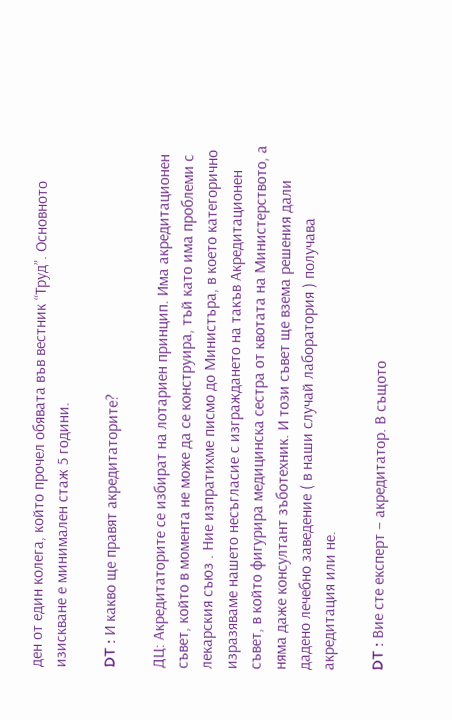ден от един колега, който прочел обявата във вестник “Труд”. Основното изискване е минимален стаж 5 години.

DT : И какво ще правят акредитаторите?

ДЦ: Акредитаторите се избират на лотариен принцип. Има акредитационен съвет, който в момента не може да се конструира, тъй като има проблеми с лекарския съюз . Ние изпратихме писмо до Министъра, в което категорично изразяваме нашето несъгласие с изграждането на такъв Акредитационен съвет, в който фигурира медицинска сестра от квотата на Министерството, а няма даже консултант зъботехник. И този съвет ще взема решения дали дадено лечебно заведение ( в наши случай лаборатория ) получава акредитация или не.

DT : Вие сте експерт – акредитатор. В същото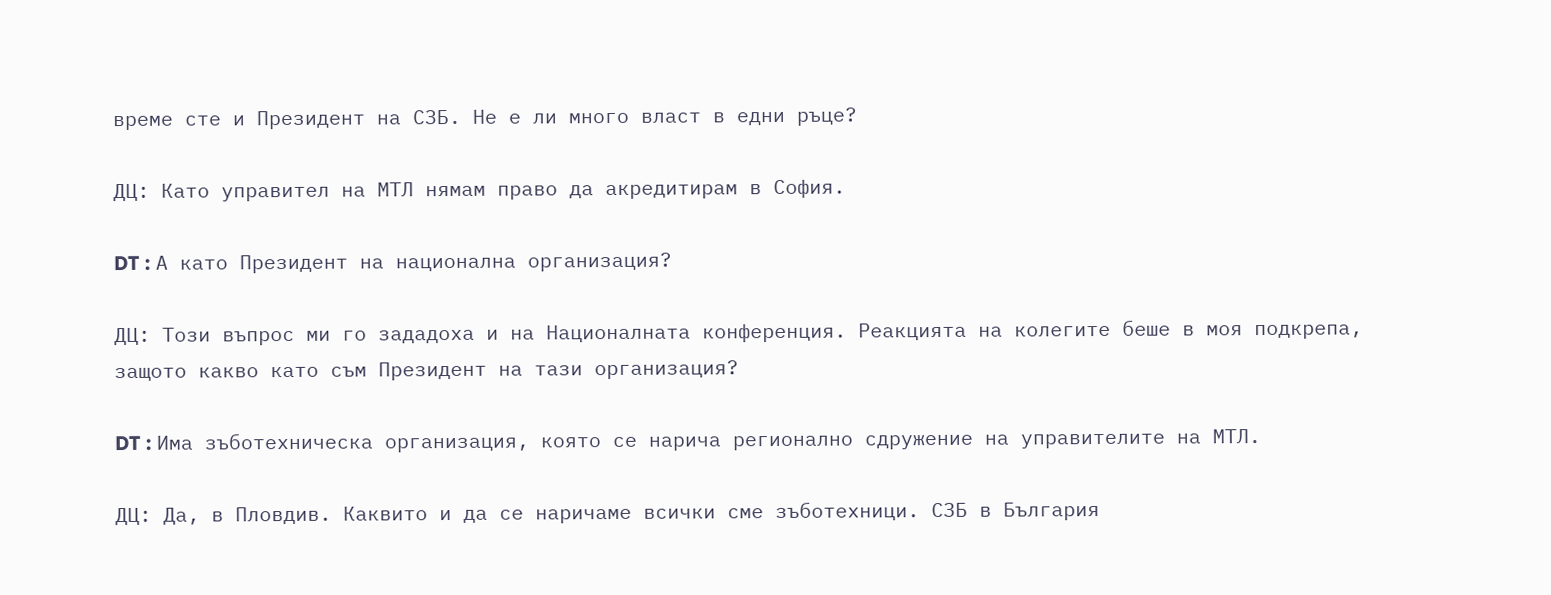време сте и Президент на СЗБ. Не е ли много власт в едни ръце?

ДЦ: Като управител на МТЛ нямам право да акредитирам в София.

DT : А като Президент на национална организация?

ДЦ: Този въпрос ми го зададоха и на Националната конференция. Реакцията на колегите беше в моя подкрепа, защото какво като съм Президент на тази организация?

DT : Има зъботехническа организация, която се нарича регионално сдружение на управителите на МТЛ.

ДЦ: Да, в Пловдив. Каквито и да се наричаме всички сме зъботехници. СЗБ в България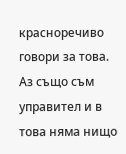красноречиво говори за това. Аз също съм управител и в това няма нищо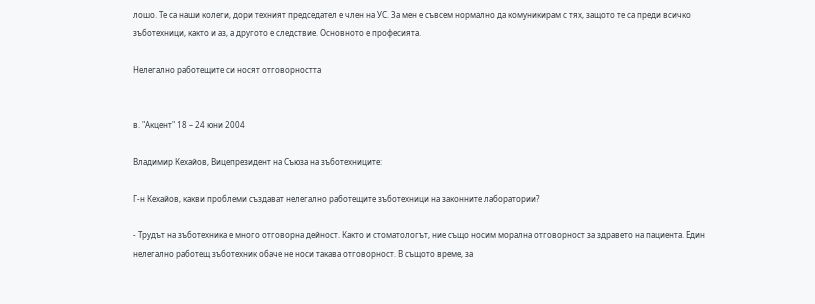лошо. Те са наши колеги, дори техният председател е член на УС. За мен е съвсем нормално да комуникирам с тях, защото те са преди всичко зъботехници, както и аз, а другото е следствие. Основното е професията.

Нелегално работещите си носят отговорността


в. "Акцент" 18 – 24 юни 2004

Владимир Кехайов, Вицепрезидент на Съюза на зъботехниците:

Г-н Кехайов, какви проблеми създават нелегално работещите зъботехници на законните лаборатории?

- Трудът на зъботехника е много отговорна дейност. Както и стоматологът, ние също носим морална отговорност за здравето на пациента. Един нелегално работещ зъботехник обаче не носи такава отговорност. В същото време, за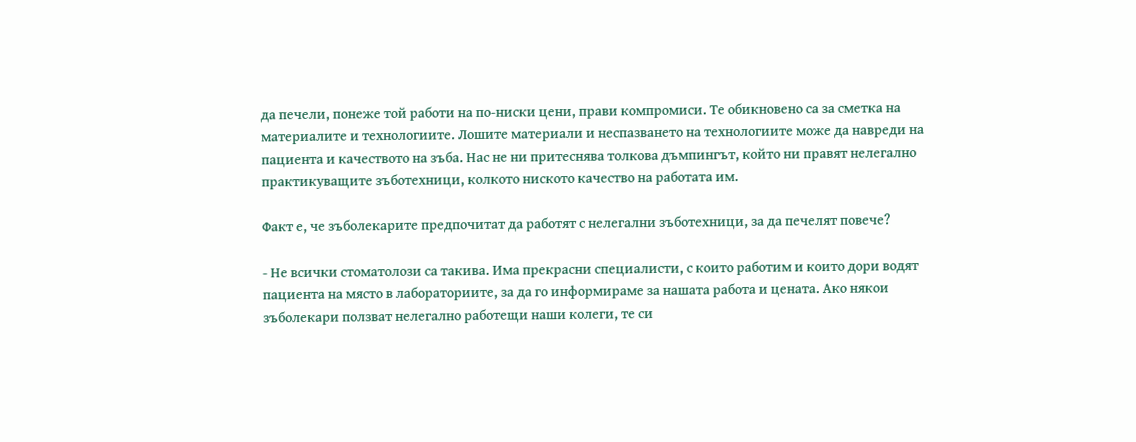да печели, понеже той работи на по-ниски цени, прави компромиси. Те обикновено са за сметка на материалите и технологиите. Лошите материали и неспазването на технологиите може да навреди на пациента и качеството на зъба. Нас не ни притеснява толкова дъмпингът, който ни правят нелегално практикуващите зъботехници, колкото ниското качество на работата им.

Факт е, че зъболекарите предпочитат да работят с нелегални зъботехници, за да печелят повече?

- Не всички стоматолози са такива. Има прекрасни специалисти, с които работим и които дори водят пациента на място в лабораториите, за да го информираме за нашата работа и цената. Ако някои зъболекари ползват нелегално работещи наши колеги, те си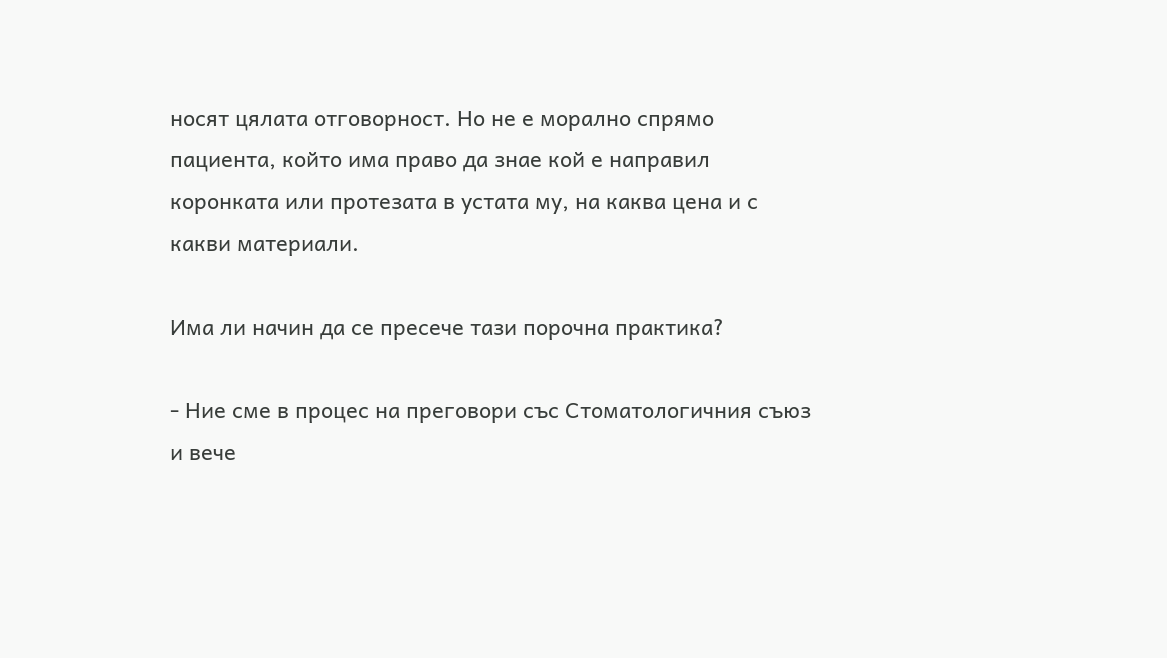носят цялата отговорност. Но не е морално спрямо пациента, който има право да знае кой е направил коронката или протезата в устата му, на каква цена и с какви материали.

Има ли начин да се пресече тази порочна практика?

- Ние сме в процес на преговори със Стоматологичния съюз и вече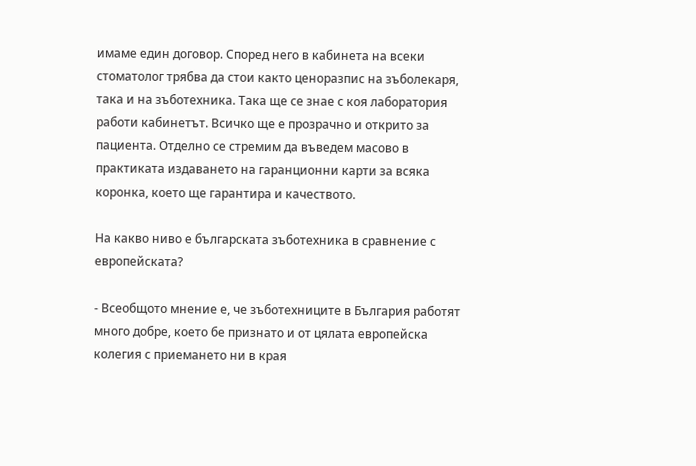имаме един договор. Според него в кабинета на всеки стоматолог трябва да стои както ценоразпис на зъболекаря, така и на зъботехника. Така ще се знае с коя лаборатория работи кабинетът. Всичко ще е прозрачно и открито за пациента. Отделно се стремим да въведем масово в практиката издаването на гаранционни карти за всяка коронка, което ще гарантира и качеството.

На какво ниво е българската зъботехника в сравнение с европейската?

- Всеобщото мнение е, че зъботехниците в България работят много добре, което бе признато и от цялата европейска колегия с приемането ни в края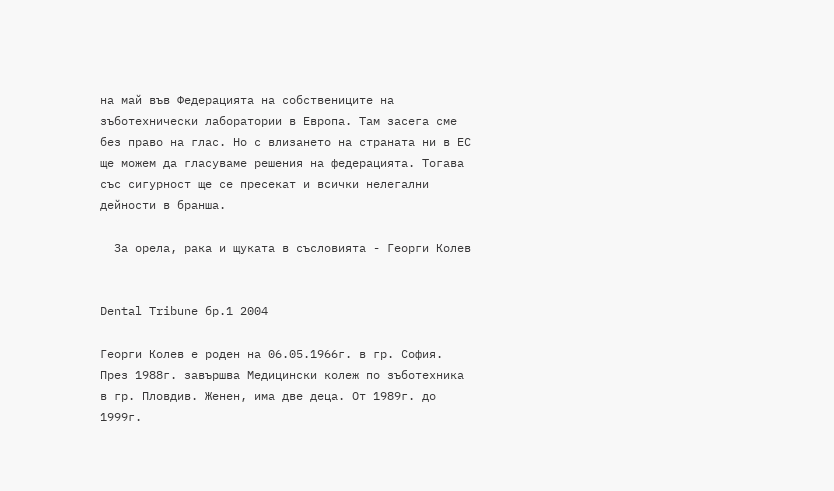на май във Федерацията на собствениците на зъботехнически лаборатории в Европа. Там засега сме без право на глас. Но с влизането на страната ни в ЕС ще можем да гласуваме решения на федерацията. Тогава със сигурност ще се пресекат и всички нелегални дейности в бранша.

  За орела, рака и щуката в съсловията - Георги Колев


Dental Tribune бр.1 2004

Георги Колев е роден на 06.05.1966г. в гр. София. През 1988г. завършва Медицински колеж по зъботехника в гр. Пловдив. Женен, има две деца. От 1989г. до 1999г.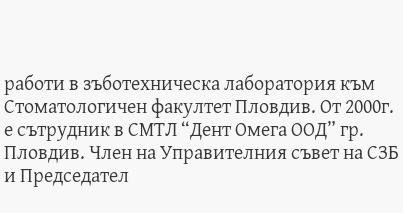работи в зъботехническа лаборатория към Стоматологичен факултет Пловдив. От 2000г. е сътрудник в СМТЛ “Дент Омега ООД” гр. Пловдив. Член на Управителния съвет на СЗБ и Председател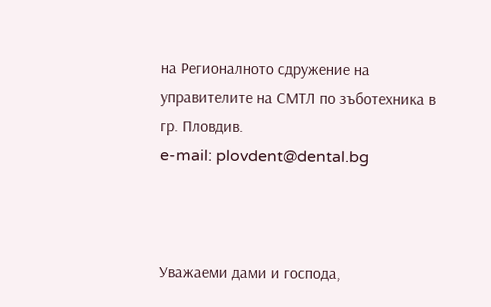на Регионалното сдружение на управителите на СМТЛ по зъботехника в гр. Пловдив.
e-mail: plovdent@dental.bg



Уважаеми дами и господа,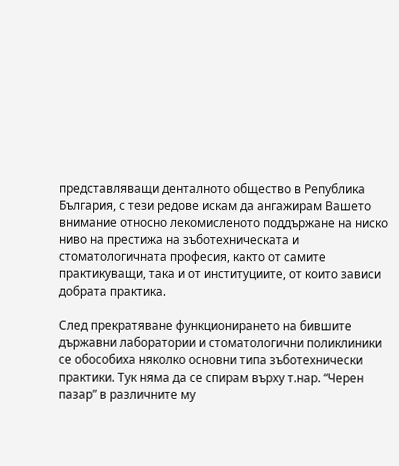представляващи денталното общество в Република България, с тези редове искам да ангажирам Вашето внимание относно лекомисленото поддържане на ниско ниво на престижа на зъботехническата и стоматологичната професия, както от самите практикуващи, така и от институциите, от които зависи добрата практика.

След прекратяване функционирането на бившите държавни лаборатории и стоматологични поликлиники се обособиха няколко основни типа зъботехнически практики. Тук няма да се спирам върху т.нар. “Черен пазар” в различните му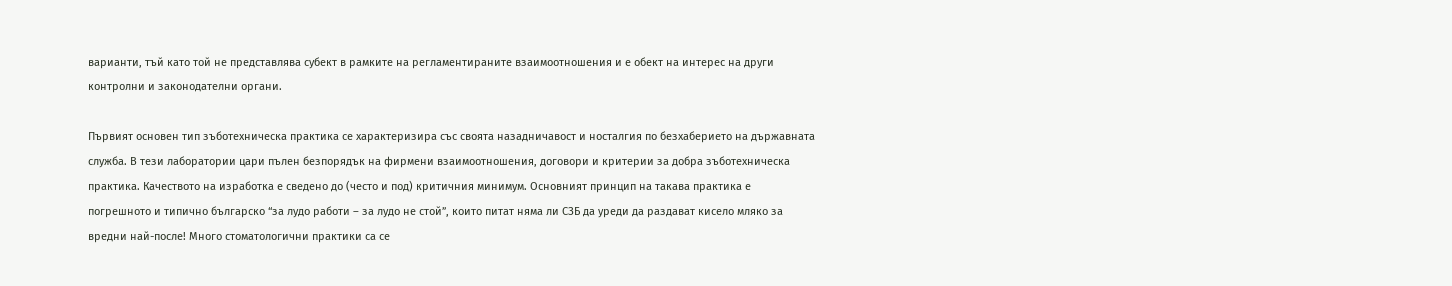варианти, тъй като той не представлява субект в рамките на регламентираните взаимоотношения и е обект на интерес на други контролни и законодателни органи.

Първият основен тип зъботехническа практика се характеризира със своята назадничавост и носталгия по безхаберието на държавната служба. В тези лаборатории цари пълен безпорядък на фирмени взаимоотношения, договори и критерии за добра зъботехническа практика. Качеството на изработка е сведено до (често и под) критичния минимум. Основният принцип на такава практика е погрешното и типично българско “за лудо работи – за лудо не стой”, които питат няма ли СЗБ да уреди да раздават кисело мляко за вредни най-после! Много стоматологични практики са се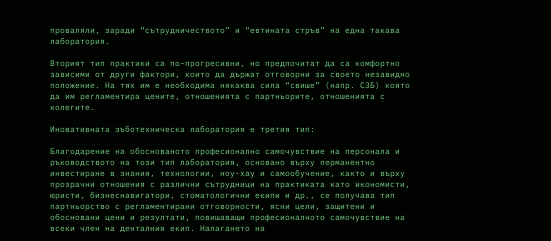проваляли, заради “сътрудничеството” и “евтината стръв” на една такава лаборатория.

Вторият тип практики са по-прогресивни, но предпочитат да са комфортно зависими от други фактори, които да държат отговорни за своето незавидно положение. На тях им е необходима някаква сила “свише” (напр. СЗБ) която да им регламентира цените, отношенията с партньорите, отношенията с колегите.

Иновативната зъботехническа лаборатория е третия тип:

Благодарение на обоснованото професионално самочувствие на персонала и ръководството на този тип лаборатория, основано върху перманентно инвестиране в знания, технологии, ноу-хау и самообучение, както и върху прозрачни отношения с различни сътрудници на практиката като икономисти, юристи, бизнеснавигатори, стоматологични екипи и др., се получава тип партньорство с регламентирани отговорности, ясни цели, защитени и обосновани цени и резултати, повишаващи професионалното самочувствие на всеки член на денталния екип. Налагането на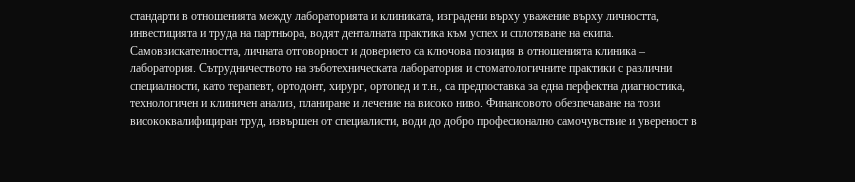стандарти в отношенията между лабораторията и клиниката, изградени върху уважение върху личността, инвестицията и труда на партньора, водят денталната практика към успех и сплотяване на екипа. Самовзискателността, личната отговорност и доверието са ключова позиция в отношенията клиника – лаборатория. Сътрудничеството на зъботехническата лаборатория и стоматологичните практики с различни специалности, като терапевт, ортодонт, хирург, ортопед и т.н., са предпоставка за една перфектна диагностика, технологичен и клиничен анализ, планиране и лечение на високо ниво. Финансовото обезпечаване на този висококвалифициран труд, извършен от специалисти, води до добро професионално самочувствие и увереност в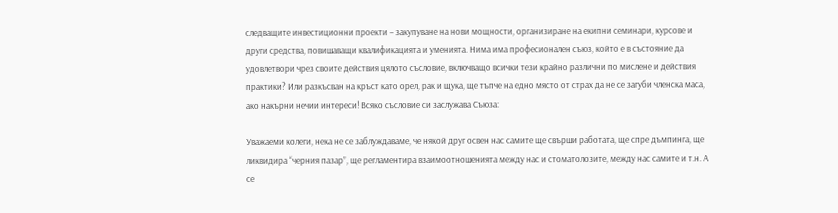следващите инвестиционни проекти – закупуване на нови мощности, организиране на екипни семинари, курсове и други средства, повишаващи квалификацията и уменията. Нима има професионален съюз, който е в състояние да удовлетвори чрез своите действия цялото съсловие, включващо всички тези крайно различни по мислене и действия практики? Или разкъсван на кръст като орел, рак и щука, ще тъпче на едно място от страх да не се загуби членска маса, ако накърни нечии интереси! Всяко съсловие си заслужава Съюза:

Уважаеми колеги, нека не се заблуждаваме, че някой друг освен нас самите ще свърши работата, ще спре дъмпинга, ще ликвидира “черния пазар”, ще регламентира взаимоотношенията между нас и стоматолозите, между нас самите и т.н. А се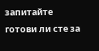запитайте готови ли сте за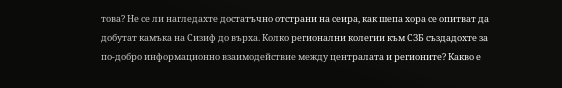това? Не се ли нагледахте достатъчно отстрани на сеира, как шепа хора се опитват да добутат камъка на Сизиф до върха. Колко регионални колегии към СЗБ създадохте за по-добро информационно взаимодействие между централата и регионите? Какво е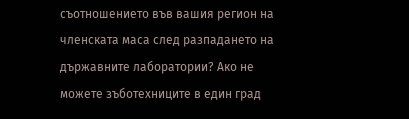съотношението във вашия регион на членската маса след разпадането на държавните лаборатории? Ако не можете зъботехниците в един град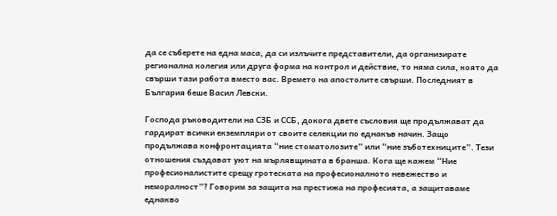да се съберете на една маса, да си излъчите представители, да организирате регионална колегия или друга форма на контрол и действие, то няма сила, която да свърши тази работа вместо вас. Времето на апостолите свърши. Последният в България беше Васил Левски.

Господа ръководители на СЗБ и ССБ, докога двете съсловия ще продължават да гардират всички екземпляри от своите селекции по еднакъв начин. Защо продължава конфронтацията “ние стоматолозите” или “ние зъботехниците”. Тези отношения създават уют на мърлявщината в бранша. Кога ще кажем “Ние професионалистите срещу гротеската на професионалното невежество и неморалност”? Говорим за защита на престижа на професията, а защитаваме еднакво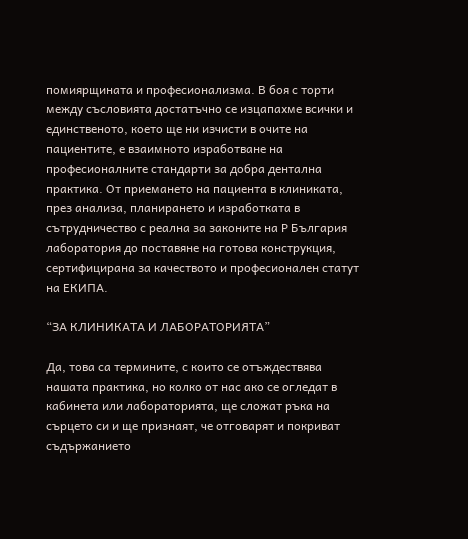помиярщината и професионализма. В боя с торти между съсловията достатъчно се изцапахме всички и единственото, което ще ни изчисти в очите на пациентите, е взаимното изработване на професионалните стандарти за добра дентална практика. От приемането на пациента в клиниката, през анализа, планирането и изработката в сътрудничество с реална за законите на Р България лаборатория до поставяне на готова конструкция, сертифицирана за качеството и професионален статут на ЕКИПА.

“ЗА КЛИНИКАТА И ЛАБОРАТОРИЯТА”

Да, това са термините, с които се отъждествява нашата практика, но колко от нас ако се огледат в кабинета или лабораторията, ще сложат ръка на сърцето си и ще признаят, че отговарят и покриват съдържанието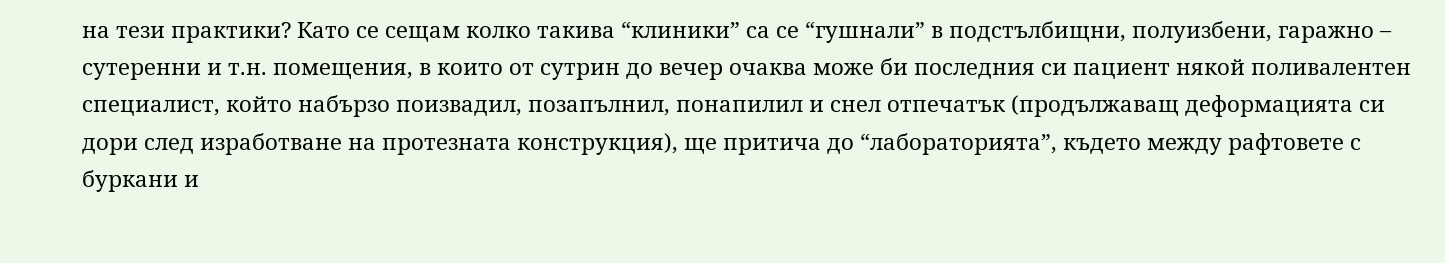на тези практики? Като се сещам колко такива “клиники” са се “гушнали” в подстълбищни, полуизбени, гаражно – сутеренни и т.н. помещения, в които от сутрин до вечер очаква може би последния си пациент някой поливалентен специалист, който набързо поизвадил, позапълнил, понапилил и снел отпечатък (продължаващ деформацията си дори след изработване на протезната конструкция), ще притича до “лабораторията”, където между рафтовете с буркани и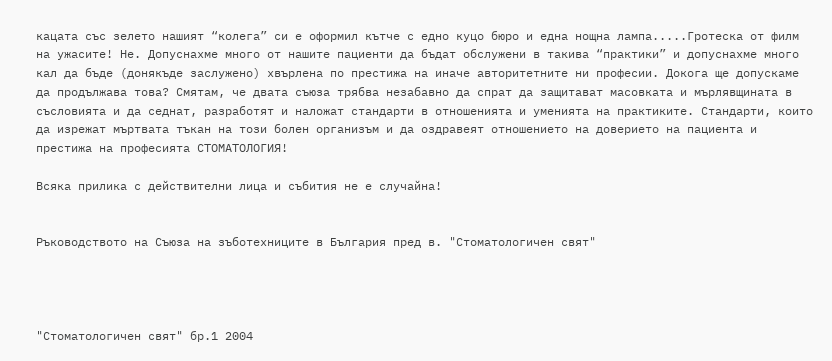кацата със зелето нашият “колега” си е оформил кътче с едно куцо бюро и една нощна лампа.....Гротеска от филм на ужасите! Не. Допуснахме много от нашите пациенти да бъдат обслужени в такива “практики” и допуснахме много кал да бъде (донякъде заслужено) хвърлена по престижа на иначе авторитетните ни професии. Докога ще допускаме да продължава това? Смятам, че двата съюза трябва незабавно да спрат да защитават масовката и мърлявщината в съсловията и да седнат, разработят и наложат стандарти в отношенията и уменията на практиките. Стандарти, които да изрежат мъртвата тъкан на този болен организъм и да оздравеят отношението на доверието на пациента и престижа на професията СТОМАТОЛОГИЯ!

Всяка прилика с действителни лица и събития не е случайна!


Ръководството на Съюза на зъботехниците в България пред в. "Стоматологичен свят"




"Стоматологичен свят" бр.1 2004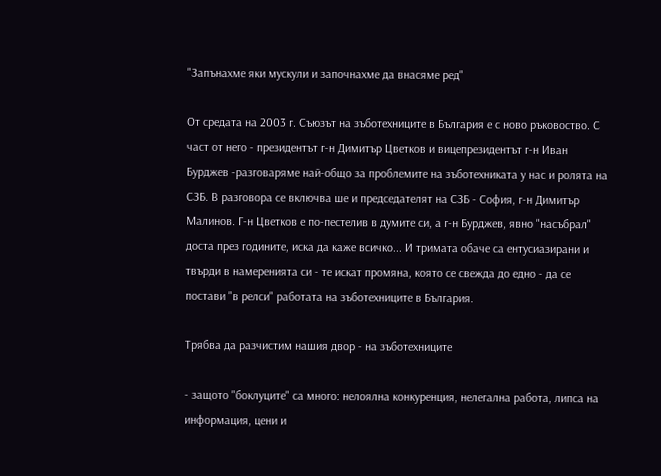"Запънахме яки мускули и започнахме да внасяме ред"

От средата на 2003 г. Съюзът на зъботехниците в България е с ново ръковоство. С част от него - президентът г-н Димитър Цветков и вицепрезидентът г-н Иван Бурджев -разговаряме най-общо за проблемите на зъботехниката у нас и ролята на СЗБ. В разговора се включва ше и председателят на СЗБ - София, г-н Димитър Малинов. Г-н Цветков е по-пестелив в думите си, а г-н Бурджев, явно "насъбрал" доста през годините, иска да каже всичко... И тримата обаче са ентусиазирани и твърди в намеренията си - те искат промяна, която се свежда до едно - да се постави "в релси" работата на зъботехниците в България.

Трябва да разчистим нашия двор - на зъботехниците

- защото "боклуците" са много: нелоялна конкуренция, нелегална работа, липса на информация, цени и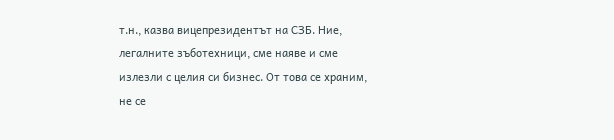т.н., казва вицепрезидентът на СЗБ. Ние, легалните зъботехници, сме наяве и сме излезли с целия си бизнес. От това се храним, не се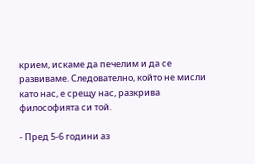крием, искаме да печелим и да се развиваме. Следователно, който не мисли като нас, е срещу нас, разкрива философията си той.

- Пред 5-6 години аз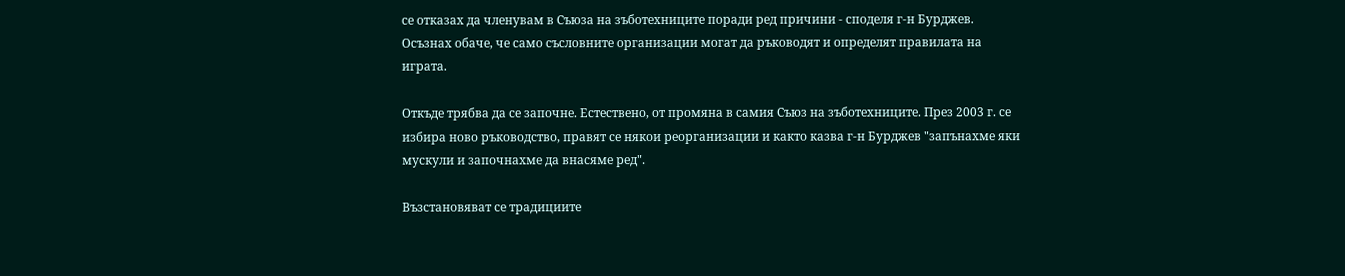се отказах да членувам в Съюза на зъботехниците поради ред причини - споделя г-н Бурджев. Осъзнах обаче, че само съсловните организации могат да ръководят и определят правилата на играта.

Откъде трябва да се започне. Естествено, от промяна в самия Съюз на зъботехниците. През 2003 г. се избира ново ръководство, правят се някои реорганизации и както казва г-н Бурджев "запънахме яки мускули и започнахме да внасяме ред".

Възстановяват се традициите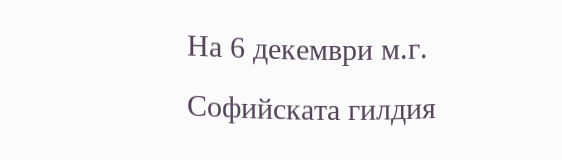На 6 декември м.г. Софийската гилдия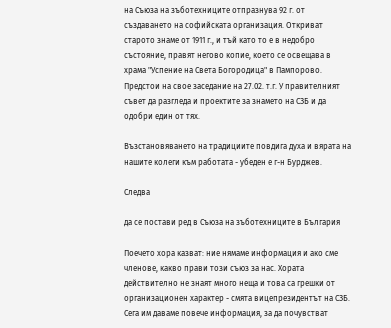на Съюза на зъботехниците отпразнува 92 г. от създаването на софийската организация. Откриват старото знаме от 1911 г., и тъй като то е в недобро състояние, правят негово копие, което се освещава в храма "Успение на Света Богородица" в Пампорово. Предстои на свое заседание на 27.02. т.г. У правителният съвет да разгледа и проектите за знамето на СЗБ и да одобри един от тях.

Възстановяването на традициите повдига духа и вярата на нашите колеги към работата - убеден е г-н Бурджев.

Следва

да се постави ред в Съюза на зъботехниците в България

Поечето хора казват: ние нямаме информация и ако сме членове, какво прави този съюз за нас. Хората действително не знаят много неща и това са грешки от организационен характер - смята вицепрезидентът на СЗБ. Сега им даваме повече информация, за да почувстват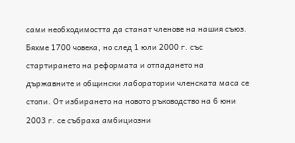сами необходимостта да станат членове на нашия съюз. Бяхме 1700 човека, но след 1 юли 2000 г. със стартирането на реформата и отпадането на държавните и общински лаборатории членската маса се стопи. От избирането на новото ръководство на 6 юни 2003 г. се събраха амбициозни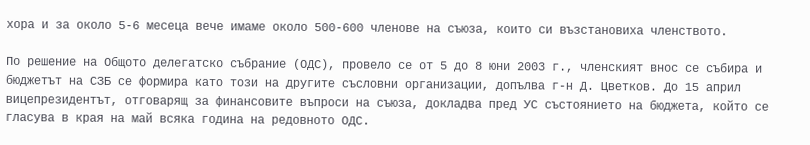хора и за около 5-6 месеца вече имаме около 500-600 членове на съюза, които си възстановиха членството.

По решение на Общото делегатско събрание (ОДС), провело се от 5 до 8 юни 2003 г., членският внос се събира и бюджетът на СЗБ се формира като този на другите съсловни организации, допълва г-н Д. Цветков. До 15 април вицепрезидентът, отговарящ за финансовите въпроси на съюза, докладва пред УС състоянието на бюджета, който се гласува в края на май всяка година на редовното ОДС.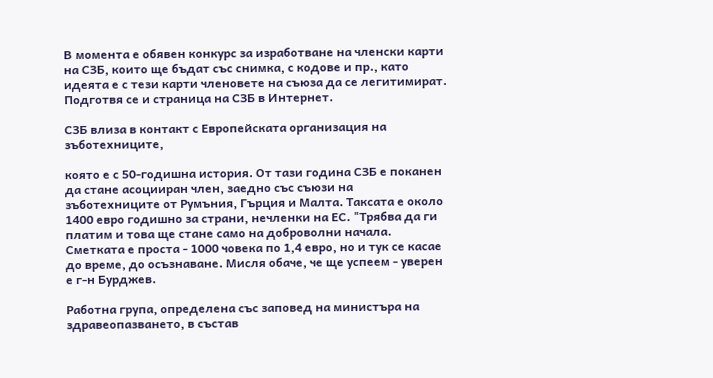В момента е обявен конкурс за изработване на членски карти на СЗБ, които ще бъдат със снимка, с кодове и пр., като идеята е с тези карти членовете на съюза да се легитимират. Подготвя се и страница на СЗБ в Интернет.

СЗБ влиза в контакт с Европейската организация на зъботехниците,

която е с 50-годишна история. От тази година СЗБ е поканен да стане асоцииран член, заедно със съюзи на зъботехниците от Румъния, Гърция и Малта. Таксата е около 1400 евро годишно за страни, нечленки на ЕС. "Трябва да ги платим и това ще стане само на доброволни начала. Сметката е проста - 1000 човека по 1,4 евро, но и тук се касае до време, до осъзнаване. Мисля обаче, че ще успеем - уверен е г-н Бурджев.

Работна група, определена със заповед на министъра на здравеопазването, в състав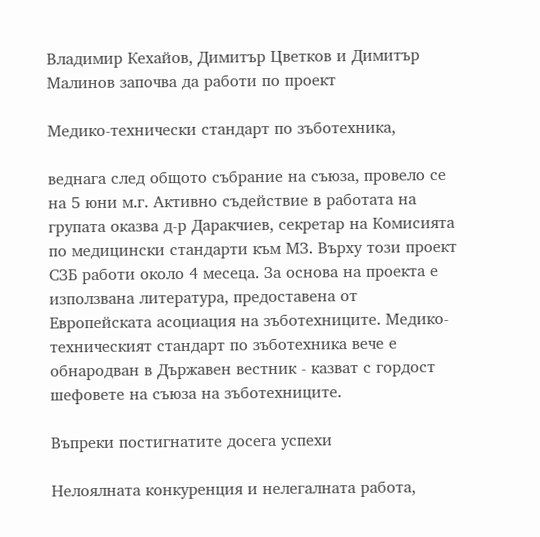Владимир Кехайов, Димитър Цветков и Димитър Малинов започва да работи по проект

Медико-технически стандарт по зъботехника,

веднага след общото събрание на съюза, провело се на 5 юни м.г. Активно съдействие в работата на групата оказва д-р Даракчиев, секретар на Комисията по медицински стандарти към МЗ. Върху този проект СЗБ работи около 4 месеца. За основа на проекта е използвана литература, предоставена от Европейската асоциация на зъботехниците. Медико-техническият стандарт по зъботехника вече е обнародван в Държавен вестник - казват с гордост шефовете на съюза на зъботехниците.

Въпреки постигнатите досега успехи

Нелоялната конкуренция и нелегалната работа,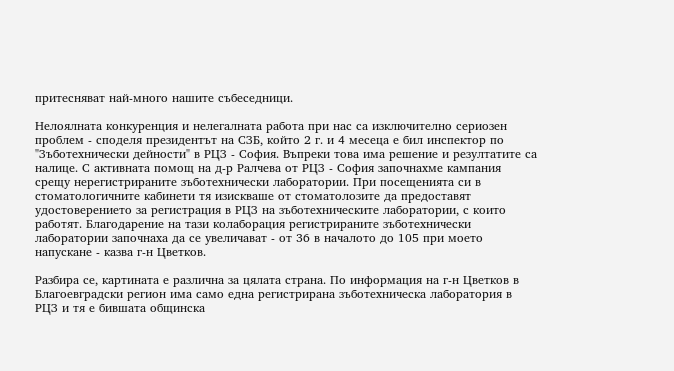притесняват най-много нашите събеседници.

Нелоялната конкуренция и нелегалната работа при нас са изключително сериозен проблем - споделя президентът на СЗБ, който 2 г. и 4 месеца е бил инспектор по "Зъботехнически дейности" в РЦЗ - София. Въпреки това има решение и резултатите са налице. С активната помощ на д-р Ралчева от РЦЗ - София започнахме кампания срещу нерегистрираните зъботехнически лаборатории. При посещенията си в стоматологичните кабинети тя изискваше от стоматолозите да предоставят удостоверението за регистрация в РЦЗ на зъботехническите лаборатории, с които работят. Благодарение на тази колаборация регистрираните зъботехнически лаборатории започнаха да се увеличават - от 36 в началото до 105 при моето напускане - казва г-н Цветков.

Разбира се, картината е различна за цялата страна. По информация на г-н Цветков в Благоевградски регион има само една регистрирана зъботехническа лаборатория в РЦЗ и тя е бившата общинска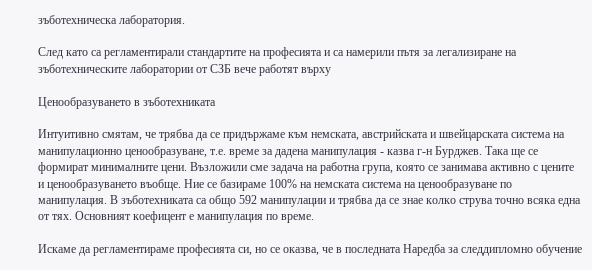зъботехническа лаборатория.

След като са регламентирали стандартите на професията и са намерили пътя за легализиране на зъботехническите лаборатории от СЗБ вече работят върху

Ценообразуването в зъботехниката

Интуитивно смятам, че трябва да се придържаме към немската, австрийската и швейцарската система на манипулационно ценообразуване, т.е. време за дадена манипулация - казва г-н Бурджев. Така ще се формират минималните цени. Възложили сме задача на работна група, която се занимава активно с цените и ценообразуването въобще. Ние се базираме 100% на немската система на ценообразуване по манипулация. В зъботехниката са общо 592 манипулации и трябва да се знае колко струва точно всяка една от тях. Основният коефицент е манипулация по време.

Искаме да регламентираме професията си, но се оказва, че в последната Наредба за следдипломно обучение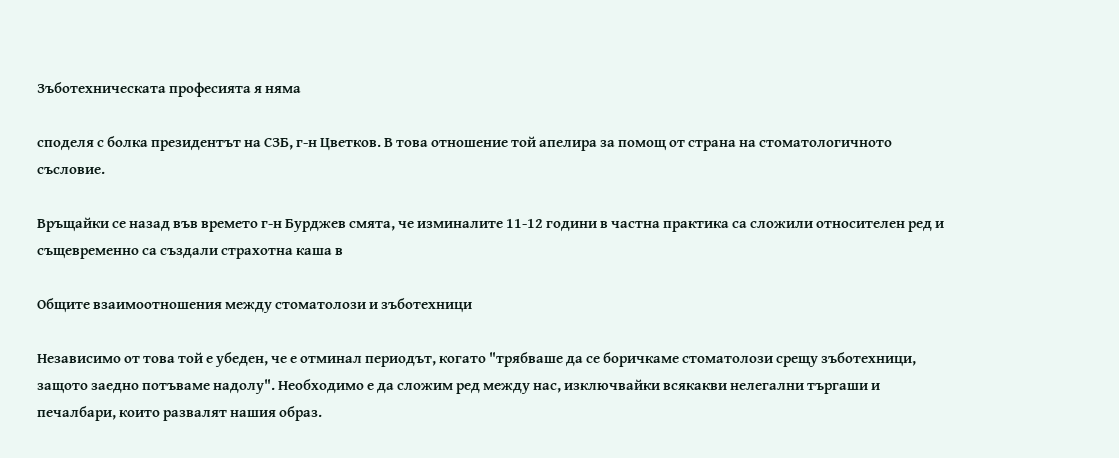Зъботехническата професията я няма

споделя с болка президентът на СЗБ, г-н Цветков. В това отношение той апелира за помощ от страна на стоматологичното съсловие.

Връщайки се назад във времето г-н Бурджев смята, че изминалите 11-12 години в частна практика са сложили относителен ред и същевременно са създали страхотна каша в

Общите взаимоотношения между стоматолози и зъботехници

Независимо от това той е убеден, че е отминал периодът, когато "трябваше да се боричкаме стоматолози срещу зъботехници, защото заедно потъваме надолу". Необходимо е да сложим ред между нас, изключвайки всякакви нелегални търгаши и печалбари, които развалят нашия образ.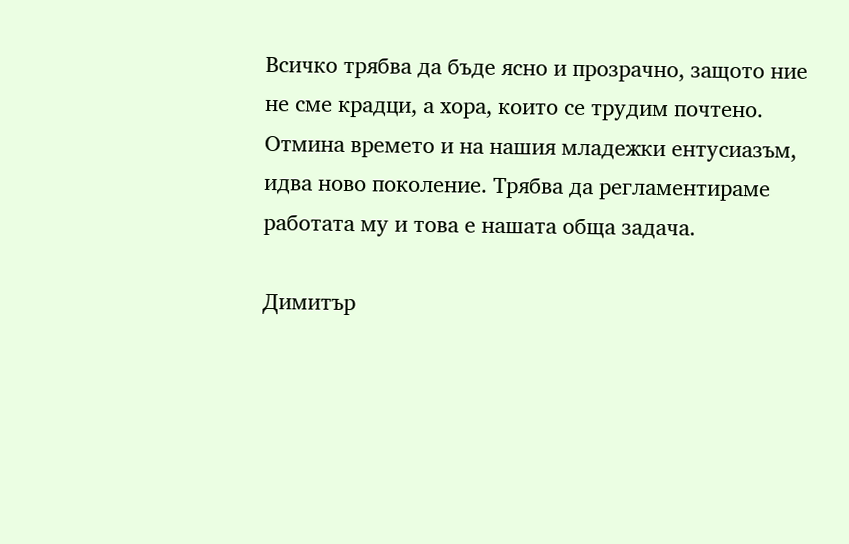Всичко трябва да бъде ясно и прозрачно, защото ние не сме крадци, а хора, които се трудим почтено. Отмина времето и на нашия младежки ентусиазъм, идва ново поколение. Трябва да регламентираме работата му и това е нашата обща задача.

Димитър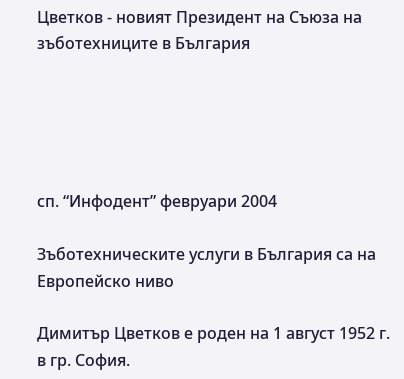Цветков - новият Президент на Съюза на зъботехниците в България





сп. “Инфодент” февруари 2004

Зъботехническите услуги в България са на Европейско ниво

Димитър Цветков е роден на 1 август 1952 г. в гр. София.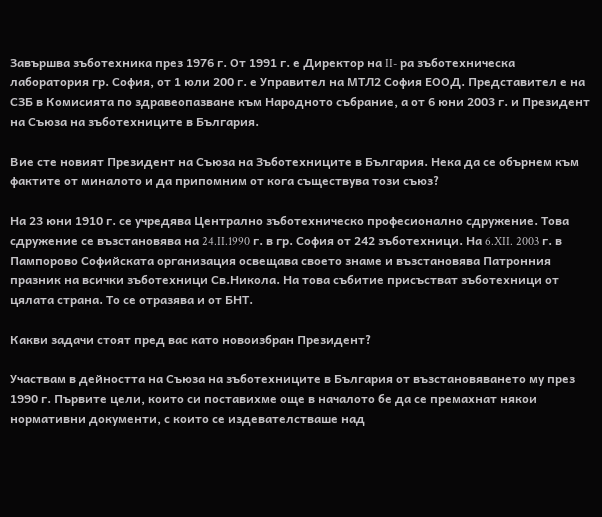Завършва зъботехника през 1976 г. От 1991 г. е Директор на II- ра зъботехническа лаборатория гр. София, от 1 юли 200 г. е Управител на МТЛ2 София ЕООД. Представител е на СЗБ в Комисията по здравеопазване към Народното събрание, а от 6 юни 2003 г. и Президент на Съюза на зъботехниците в България.

Вие сте новият Президент на Съюза на Зъботехниците в България. Нека да се обърнем към фактите от миналото и да припомним от кога съществува този съюз?

На 23 юни 1910 г. се учредява Централно зъботехническо професионално сдружение. Това сдружение се възстановява на 24.II.1990 г. в гр. София от 242 зъботехници. На 6.XII. 2003 г. в Пампорово Софийската организация освещава своето знаме и възстановява Патронния празник на всички зъботехници Св.Никола. На това събитие присъстват зъботехници от цялата страна. То се отразява и от БНТ.

Какви задачи стоят пред вас като новоизбран Президент?

Участвам в дейността на Съюза на зъботехниците в България от възстановяването му през 1990 г. Първите цели, които си поставихме още в началото бе да се премахнат някои нормативни документи, с които се издевателстваше над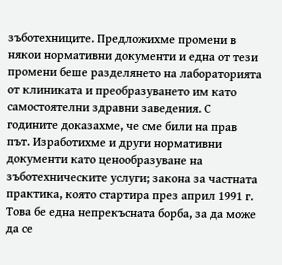зъботехниците. Предложихме промени в някои нормативни документи и една от тези промени беше разделянето на лабораторията от клиниката и преобразуването им като самостоятелни здравни заведения. С годините доказахме, че сме били на прав път. Изработихме и други нормативни документи като ценообразуване на зъботехническите услуги; закона за частната практика, която стартира през април 1991 г. Това бе една непрекъсната борба, за да може да се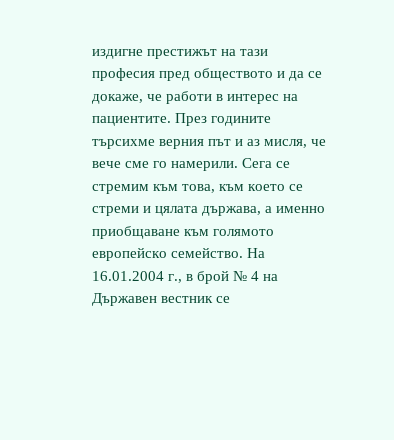издигне престижът на тази професия пред обществото и да се докаже, че работи в интерес на пациентите. През годините търсихме верния път и аз мисля, че вече сме го намерили. Сега се стремим към това, към което се стреми и цялата държава, а именно приобщаване към голямото европейско семейство. На 16.01.2004 г., в брой № 4 на Държавен вестник се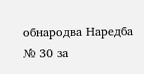обнародва Наредба № 30 за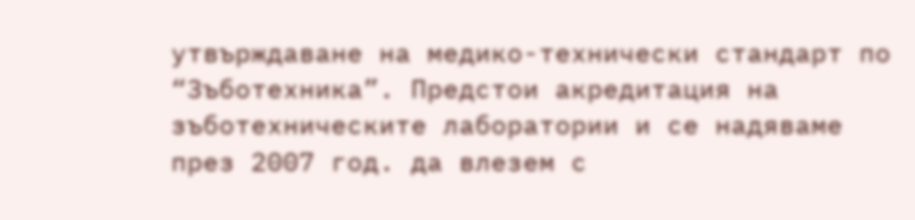утвърждаване на медико-технически стандарт по “Зъботехника”. Предстои акредитация на зъботехническите лаборатории и се надяваме през 2007 год. да влезем с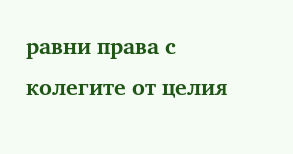равни права с колегите от целия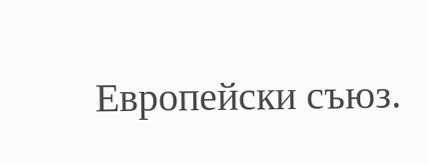Европейски съюз.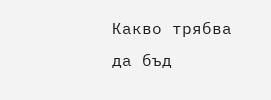Какво трябва да бъд